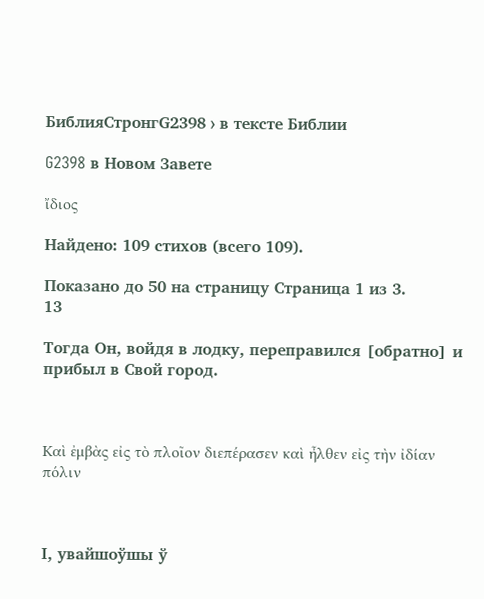БиблияСтронгG2398 › в тексте Библии

G2398 в Новом Завете

ἴδιος

Найдено: 109 стихов (всего 109).

Показано до 50 на страницу Страница 1 из 3.
13

Тогда Он, войдя в лодку, переправился [обратно] и прибыл в Свой город.



Καὶ ἐμβὰς εἰς τὸ πλοῖον διεπέρασεν καὶ ἦλθεν εἰς τὴν ἰδίαν πόλιν



І, увайшоўшы ў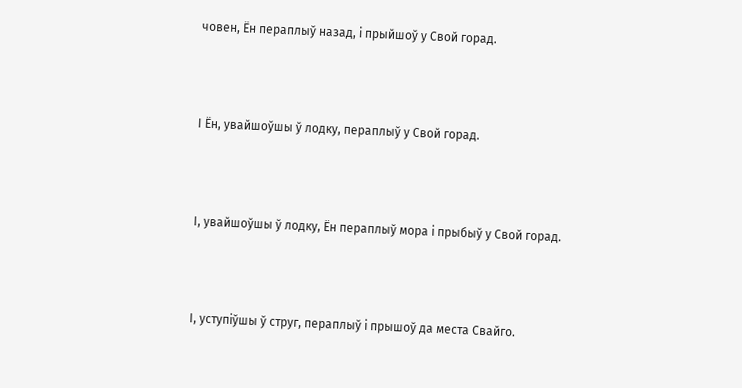човен, Ён пераплыў назад, і прыйшоў у Свой горад.



І Ён, увайшоўшы ў лодку, пераплыў у Свой горад.



І, увайшоўшы ў лодку, Ён пераплыў мора і прыбыў у Свой горад.



І, уступіўшы ў струг, пераплыў і прышоў да места Свайго.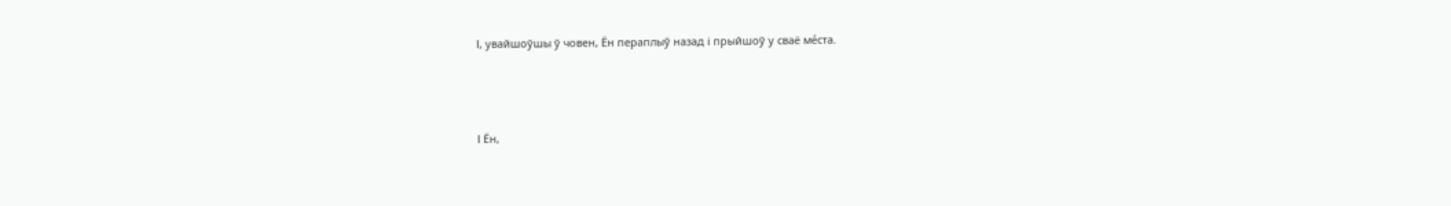І, увайшоўшы ў човен, Ён пераплыў назад і прыйшоў у сваё ме́ста.



І Ён,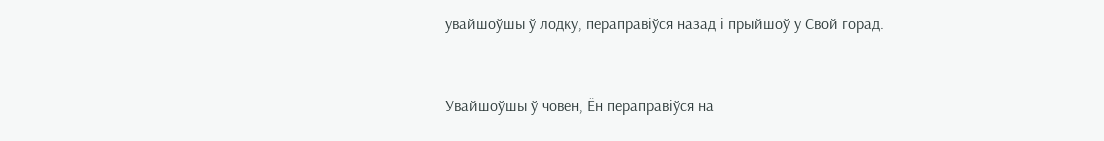увайшоўшы ў лодку, пераправіўся назад і прыйшоў у Свой горад.



Увайшоўшы ў човен, Ён пераправіўся на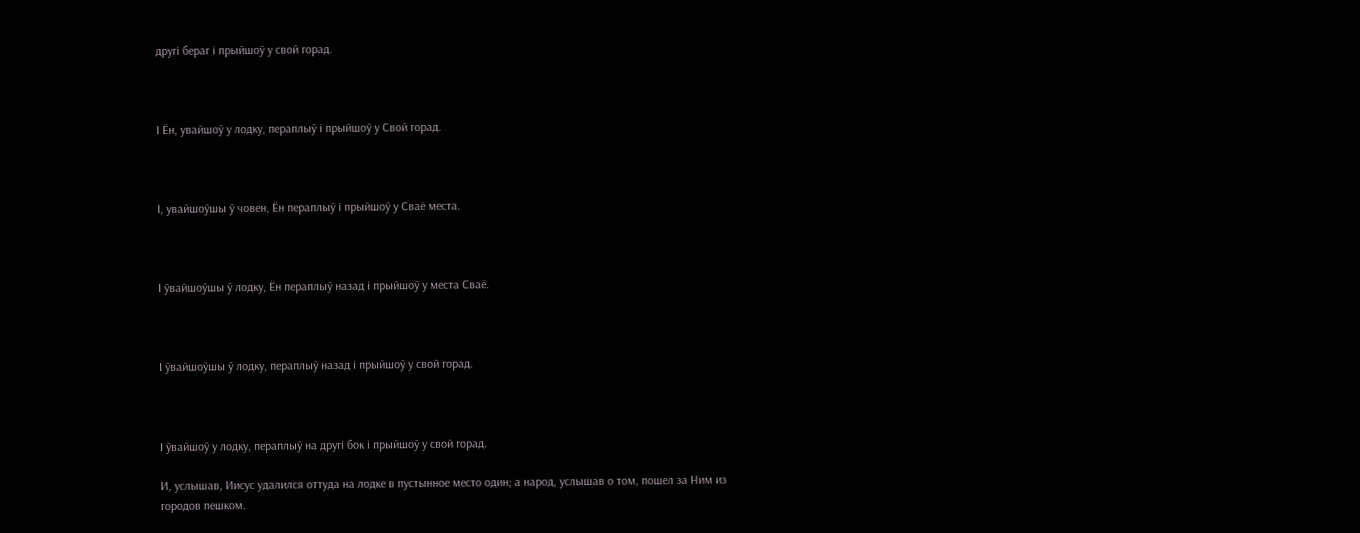другі бераг і прыйшоў у свой горад.



І Ён, увайшоў у лодку, пераплыў і прыйшоў у Свой горад.



І, увайшоўшы ў човен, Ён пераплыў і прыйшоў у Сваё места.



І ўвайшоўшы ў лодку, Ён пераплыў назад і прыйшоў у места Сваё.



І ўвайшоўшы ў лодку, пераплыў назад і прыйшоў у свой горад.



І ўвайшоў у лодку, пераплыў на другі бок і прыйшоў у свой горад.

И, услышав, Иисус удалился оттуда на лодке в пустынное место один; а народ, услышав о том, пошел за Ним из городов пешком.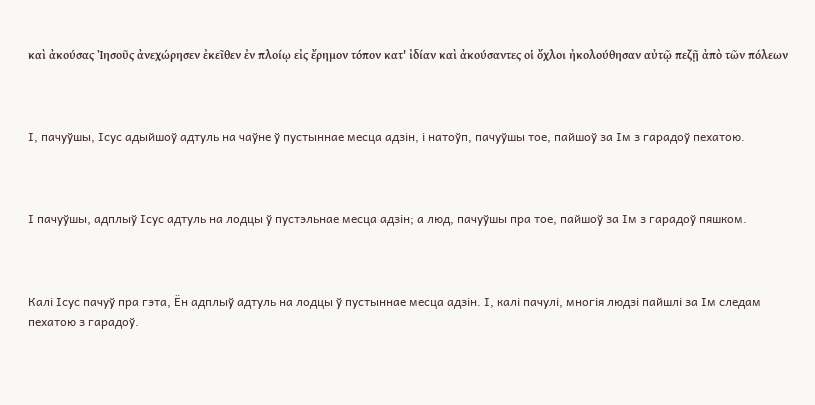καὶ ἀκούσας Ἰησοῦς ἀνεχώρησεν ἐκεῖθεν ἐν πλοίῳ εἰς ἔρημον τόπον κατ' ἰδίαν καὶ ἀκούσαντες οἱ ὄχλοι ἠκολούθησαν αὐτῷ πεζῇ ἀπὸ τῶν πόλεων



І, пачуўшы, Ісус адыйшоў адтуль на чаўне ў пустыннае месца адзін, і натоўп, пачуўшы тое, пайшоў за Ім з гарадоў пехатою.



І пачуўшы, адплыў Ісус адтуль на лодцы ў пустэльнае месца адзін; а люд, пачуўшы пра тое, пайшоў за Ім з гарадоў пяшком.



Калі Ісус пачуў пра гэта, Ён адплыў адтуль на лодцы ў пустыннае месца адзін. І, калі пачулі, многія людзі пайшлі за Ім следам пехатою з гарадоў.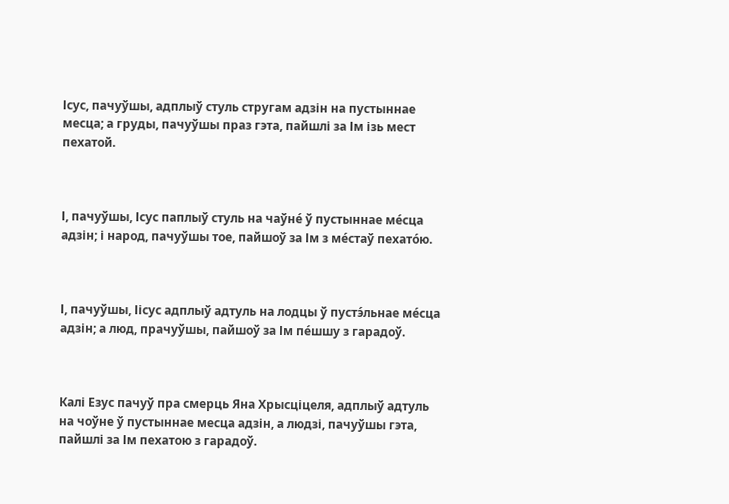Ісус, пачуўшы, адплыў стуль стругам адзін на пустыннае месца; а груды, пачуўшы праз гэта, пайшлі за Ім ізь мест пехатой.



І, пачуўшы, Ісус паплыў стуль на чаўне́ ў пустыннае ме́сца адзін; і народ, пачуўшы тое, пайшоў за Ім з ме́стаў пехато́ю.



І, пачуўшы, Іісус адплыў адтуль на лодцы ў пустэ́льнае ме́сца адзін; а люд, прачуўшы, пайшоў за Ім пе́шшу з гарадоў.



Калі Езус пачуў пра смерць Яна Хрысціцеля, адплыў адтуль на чоўне ў пустыннае месца адзін, а людзі, пачуўшы гэта, пайшлі за Ім пехатою з гарадоў.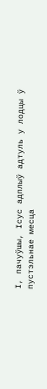І, пачуўшы, Ісус адплыў адтуль у лодцы ў пустэльнае месца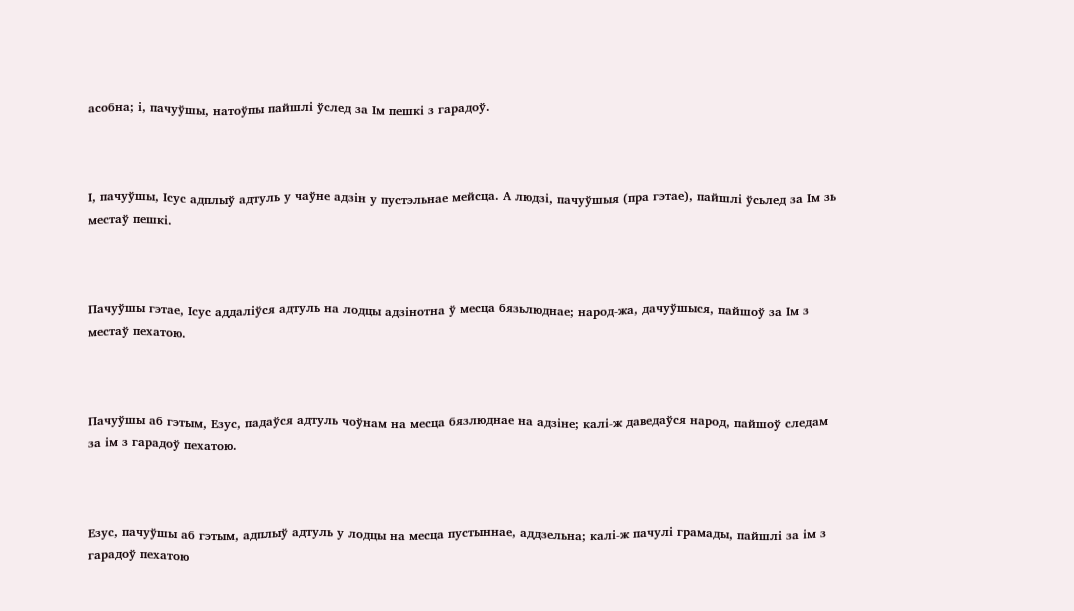асобна; і, пачуўшы, натоўпы пайшлі ўслед за Ім пешкі з гарадоў.



І, пачуўшы, Ісус адплыў адтуль у чаўне адзін у пустэльнае мейсца. А людзі, пачуўшыя (пра гэтае), пайшлі ўсьлед за Ім зь местаў пешкі.



Пачуўшы гэтае, Ісус аддаліўся адтуль на лодцы адзінотна ў месца бязьлюднае; народ-жа, дачуўшыся, пайшоў за Ім з местаў пехатою.



Пачуўшы аб гэтым, Езус, падаўся адтуль чоўнам на месца бязлюднае на адзіне; калі-ж даведаўся народ, пайшоў следам за ім з гарадоў пехатою.



Езус, пачуўшы аб гэтым, адплыў адтуль у лодцы на месца пустыннае, аддзельна; калі-ж пачулі грамады, пайшлі за ім з гарадоў пехатою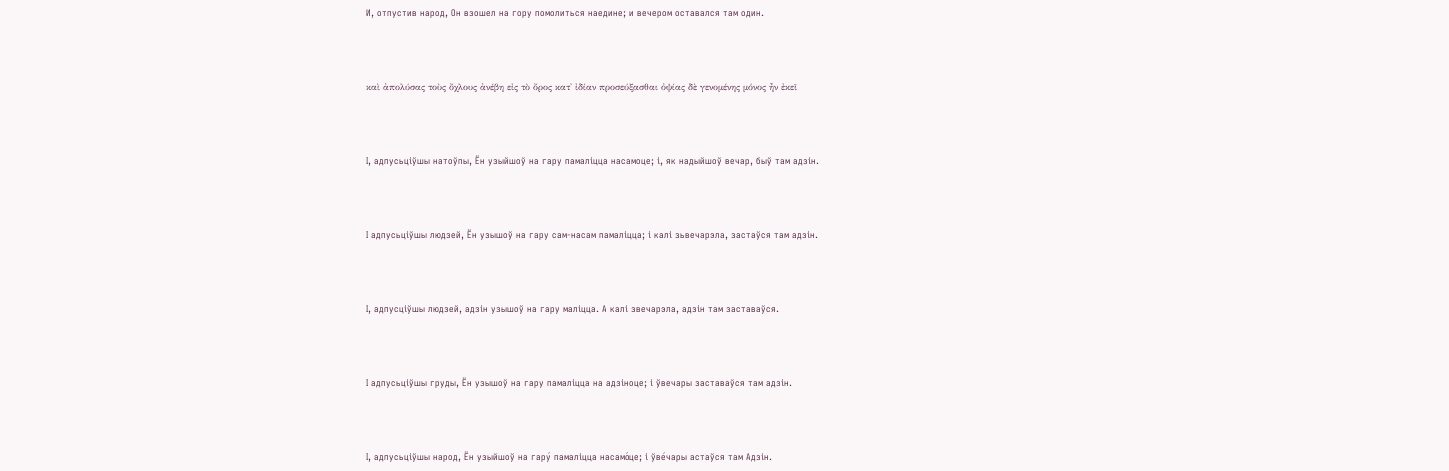И, отпустив народ, Он взошел на гору помолиться наедине; и вечером оставался там один.



καὶ ἀπολύσας τοὺς ὄχλους ἀνέβη εἰς τὸ ὄρος κατ' ἰδίαν προσεύξασθαι ὀψίας δὲ γενομένης μόνος ἦν ἐκεῖ



І, адпусьціўшы натоўпы, Ён узыйшоў на гару памаліцца насамоце; і, як надыйшоў вечар, быў там адзін.



І адпусьціўшы людзей, Ён узышоў на гару сам-насам памаліцца; і калі зьвечарэла, застаўся там адзін.



І, адпусціўшы людзей, адзін узышоў на гару маліцца. А калі звечарэла, адзін там заставаўся.



І адпусьціўшы груды, Ён узышоў на гару памаліцца на адзіноце; і ўвечары заставаўся там адзін.



І, адпусьціўшы народ, Ён узыйшоў на гару́ памаліцца насамо́це; і ўве́чары астаўся там Адзін.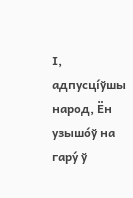І, адпусцíўшы народ, Ён узышо́ў на гару́ ў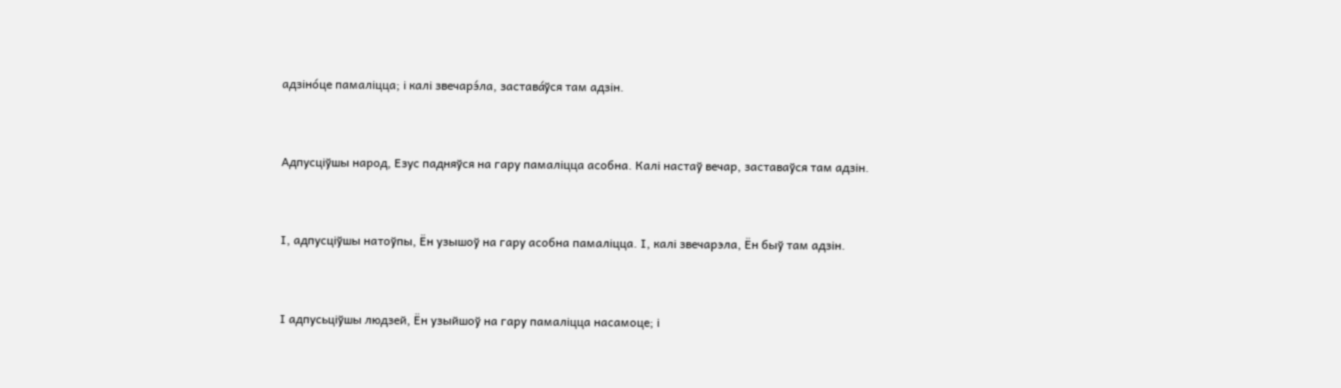адзіно́це памаліцца; і калі звечарэ́ла, застава́ўся там адзін.



Адпусціўшы народ, Езус падняўся на гару памаліцца асобна. Калі настаў вечар, заставаўся там адзін.



І, адпусціўшы натоўпы, Ён узышоў на гару асобна памаліцца. І, калі звечарэла, Ён быў там адзін.



І адпусьціўшы людзей, Ён узыйшоў на гару памаліцца насамоце; і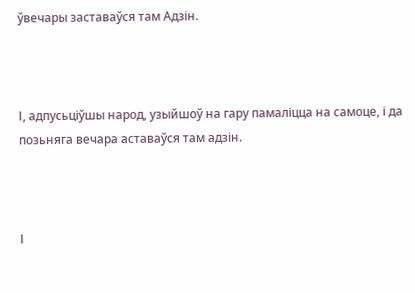ўвечары заставаўся там Адзін.



І, адпусьціўшы народ, узыйшоў на гару памаліцца на самоце, і да позьняга вечара аставаўся там адзін.



І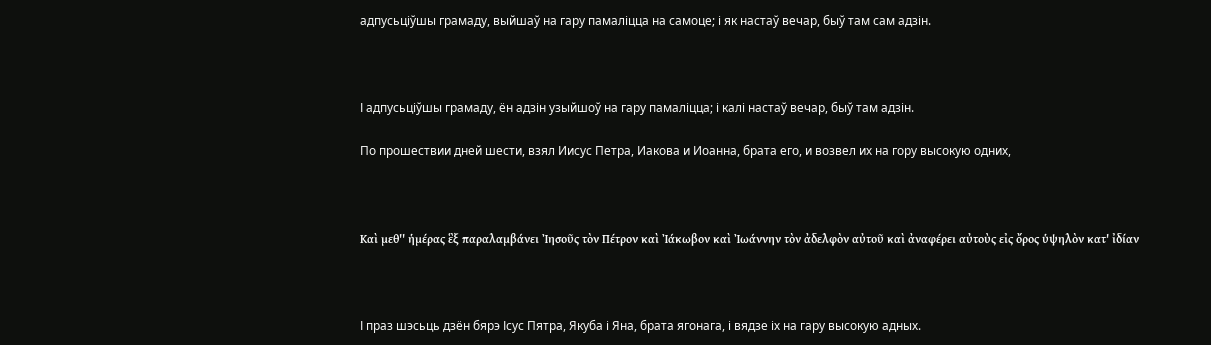адпусьціўшы грамаду, выйшаў на гару памаліцца на самоце; і як настаў вечар, быў там сам адзін.



І адпусьціўшы грамаду, ён адзін узыйшоў на гару памаліцца; і калі настаў вечар, быў там адзін.

По прошествии дней шести, взял Иисус Петра, Иакова и Иоанна, брата его, и возвел их на гору высокую одних,



Καὶ μεθ'' ἡμέρας ἓξ παραλαμβάνει Ἰησοῦς τὸν Πέτρον καὶ Ἰάκωβον καὶ Ἰωάννην τὸν ἀδελφὸν αὐτοῦ καὶ ἀναφέρει αὐτοὺς εἰς ὄρος ὑψηλὸν κατ' ἰδίαν



І праз шэсьць дзён бярэ Ісус Пятра, Якуба і Яна, брата ягонага, і вядзе іх на гару высокую адных.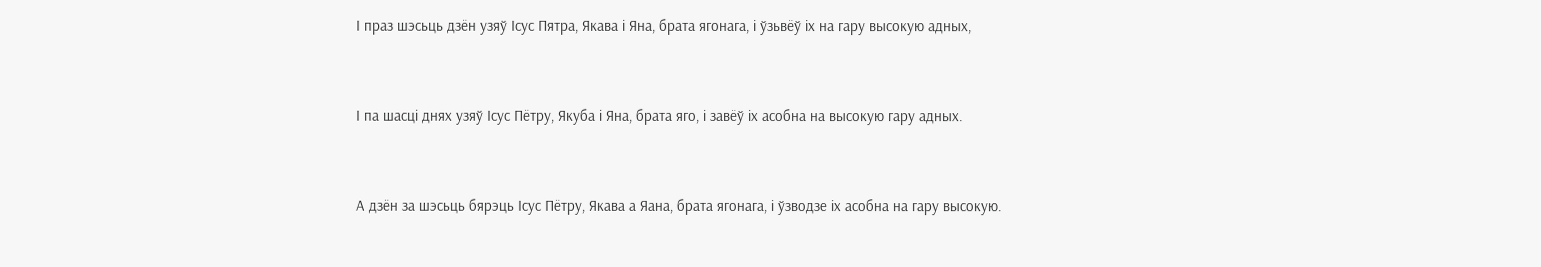І праз шэсьць дзён узяў Ісус Пятра, Якава і Яна, брата ягонага, і ўзьвёў іх на гару высокую адных,



І па шасці днях узяў Ісус Пётру, Якуба і Яна, брата яго, і завёў іх асобна на высокую гару адных.



А дзён за шэсьць бярэць Ісус Пётру, Якава а Яана, брата ягонага, і ўзводзе іх асобна на гару высокую.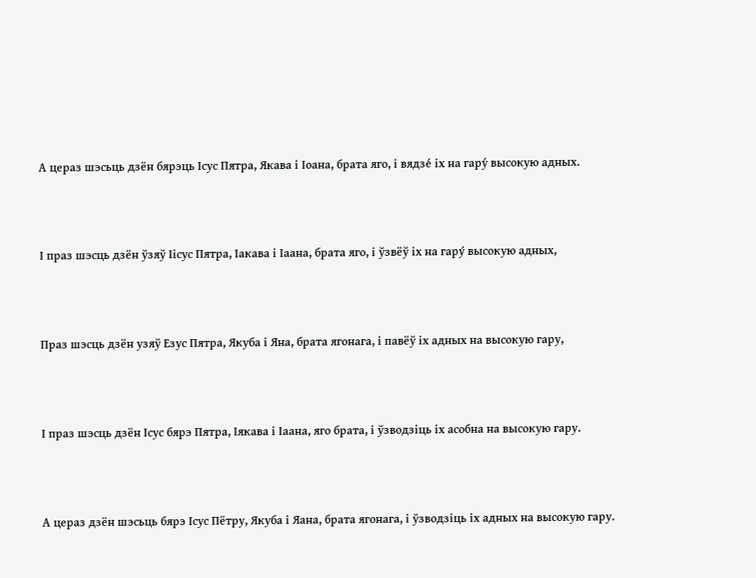А цераз шэсьць дзён бярэць Ісус Пятра, Якава і Іоана, брата яго, і вядзе́ іх на гару́ высокую адных.



І праз шэсць дзён ўзяў Іісус Пятра, Іакава і Іаана, брата яго, і ўзвёў іх на гару́ высокую адных,



Праз шэсць дзён узяў Езус Пятра, Якуба і Яна, брата ягонага, і павёў іх адных на высокую гару,



І праз шэсць дзён Ісус бярэ Пятра, Іякава і Іаана, яго брата, і ўзводзіць іх асобна на высокую гару.



А цераз дзён шэсьць бярэ Ісус Пётру, Якуба і Яана, брата ягонага, і ўзводзіць іх адных на высокую гару.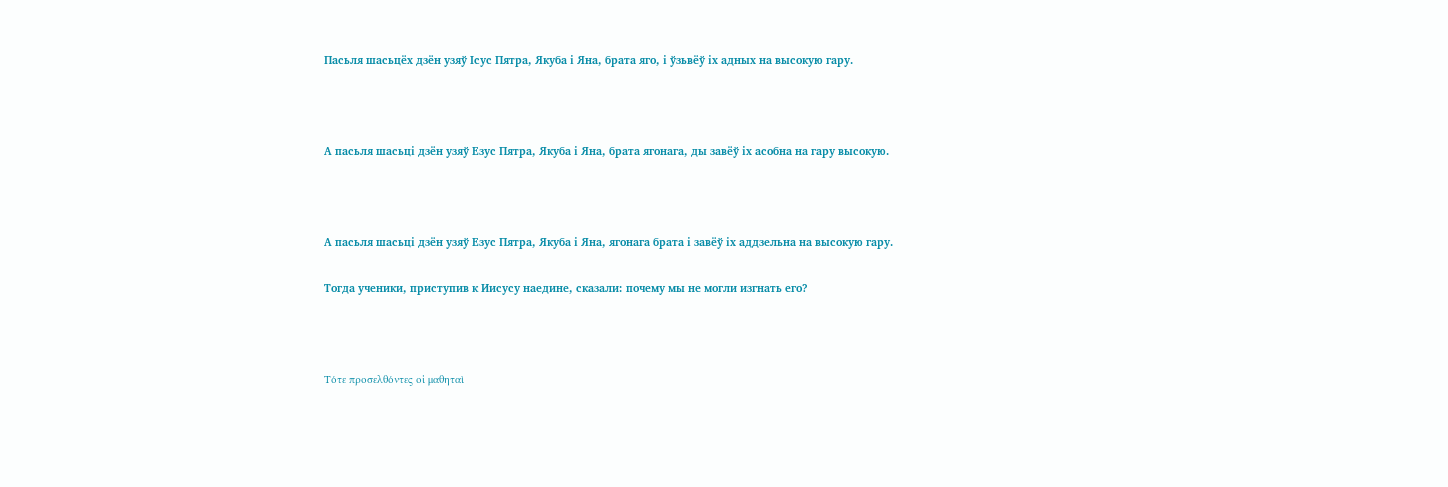Пасьля шасьцёх дзён узяў Ісус Пятра, Якуба і Яна, брата яго, і ўзьвёў іх адных на высокую гару.



А пасьля шасьці дзён узяў Езус Пятра, Якуба і Яна, брата ягонага, ды завёў іх асобна на гару высокую.



А пасьля шасьці дзён узяў Езус Пятра, Якуба і Яна, ягонага брата і завёў іх аддзельна на высокую гару.

Тогда ученики, приступив к Иисусу наедине, сказали: почему мы не могли изгнать его?



Τότε προσελθόντες οἱ μαθηταὶ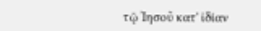τῷ Ἰησοῦ κατ' ἰδίαν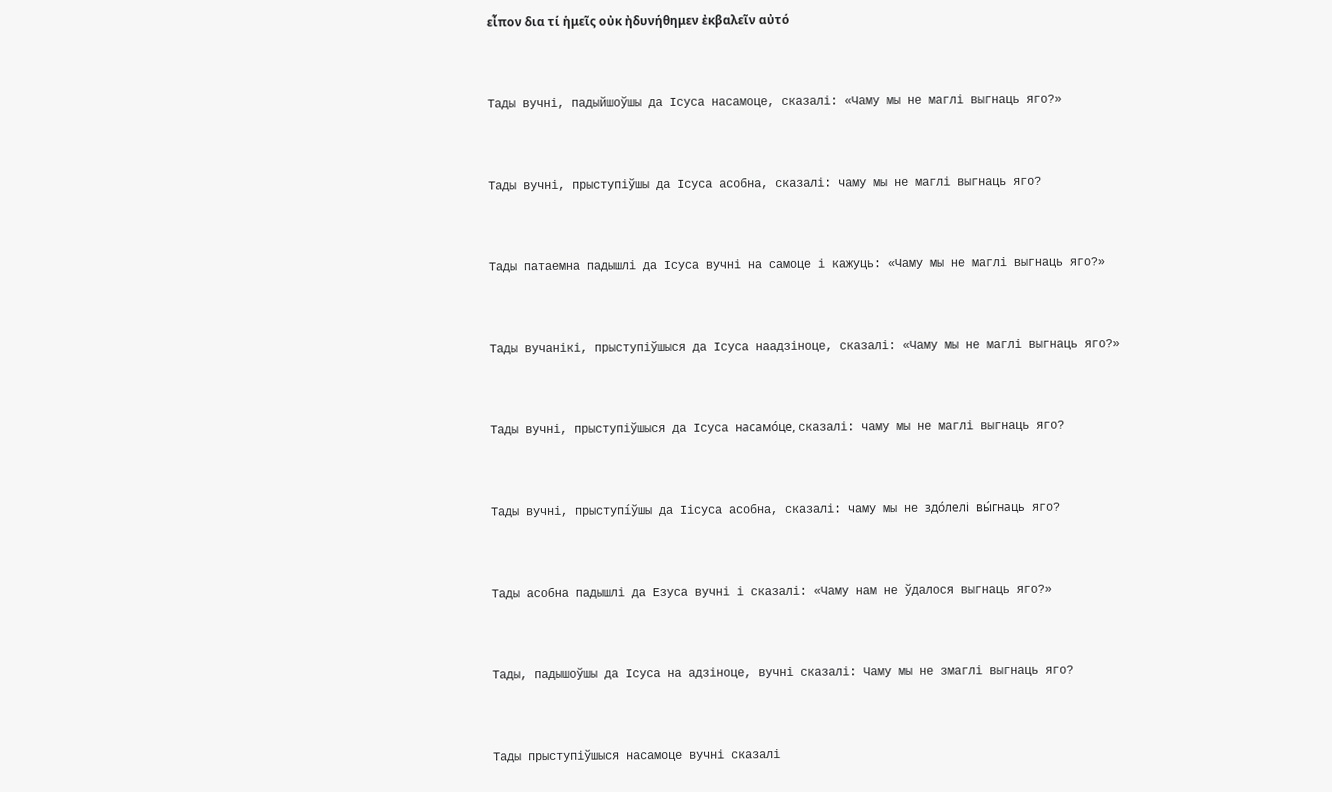εἶπον δια τί ἡμεῖς οὐκ ἠδυνήθημεν ἐκβαλεῖν αὐτό



Тады вучні, падыйшоўшы да Ісуса насамоце, сказалі: «Чаму мы не маглі выгнаць яго?»



Тады вучні, прыступіўшы да Ісуса асобна, сказалі: чаму мы не маглі выгнаць яго?



Тады патаемна падышлі да Ісуса вучні на самоце і кажуць: «Чаму мы не маглі выгнаць яго?»



Тады вучанікі, прыступіўшыся да Ісуса наадзіноце, сказалі: «Чаму мы не маглі выгнаць яго?»



Тады вучні, прыступіўшыся да Ісуса насамо́це, сказалі: чаму мы не маглі выгнаць яго?



Тады вучні, прыступíўшы да Іісуса асобна, сказалі: чаму мы не здо́лелі вы́гнаць яго?



Тады асобна падышлі да Езуса вучні і сказалі: «Чаму нам не ўдалося выгнаць яго?»



Тады, падышоўшы да Ісуса на адзіноце, вучні сказалі: Чаму мы не змаглі выгнаць яго?



Тады прыступіўшыся насамоце вучні сказалі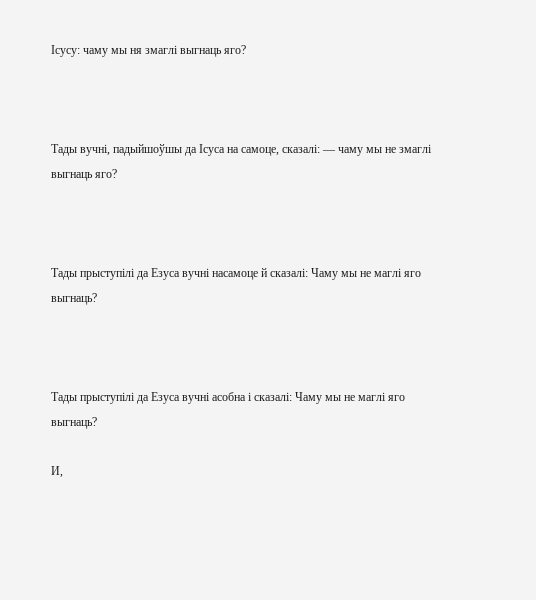Ісусу: чаму мы ня змаглі выгнаць яго?



Тады вучні, падыйшоўшы да Ісуса на самоце, сказалі: — чаму мы не змаглі выгнаць яго?



Тады прыступілі да Езуса вучні насамоце й сказалі: Чаму мы не маглі яго выгнаць?



Тады прыступілі да Езуса вучні асобна і сказалі: Чаму мы не маглі яго выгнаць?

И,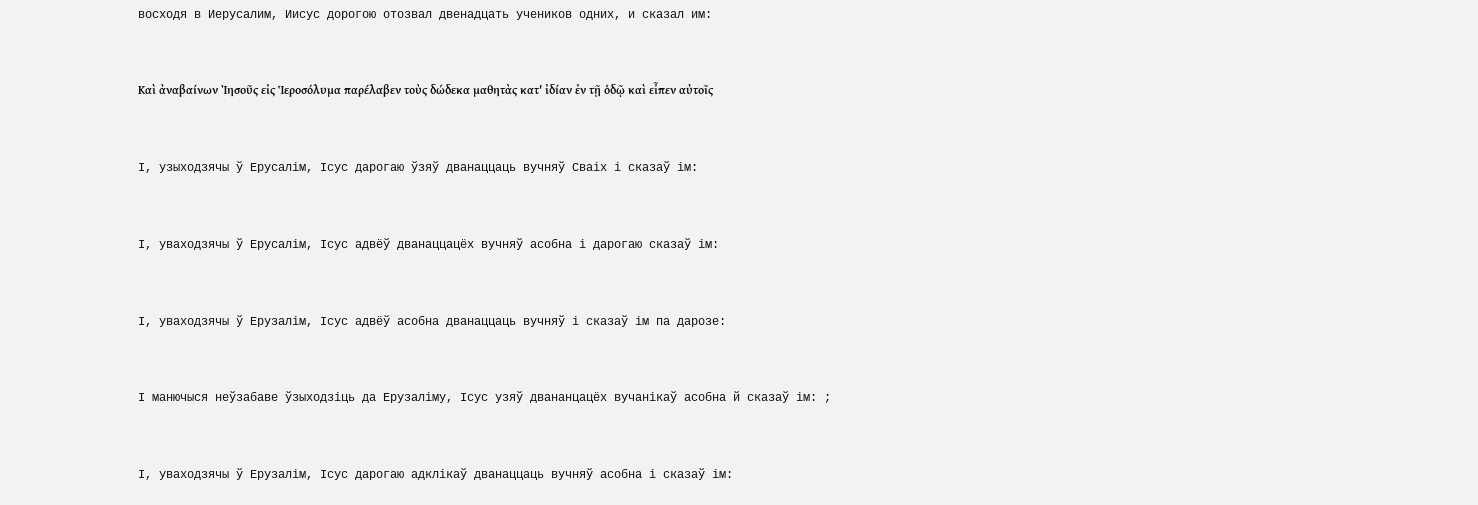восходя в Иерусалим, Иисус дорогою отозвал двенадцать учеников одних, и сказал им:



Καὶ ἀναβαίνων Ἰησοῦς εἰς Ἱεροσόλυμα παρέλαβεν τοὺς δώδεκα μαθητὰς κατ' ἰδίαν ἐν τῇ ὁδῷ καὶ εἶπεν αὐτοῖς



І, узыходзячы ў Ерусалім, Ісус дарогаю ўзяў дванаццаць вучняў Сваіх і сказаў ім:



І, уваходзячы ў Ерусалім, Ісус адвёў дванаццацёх вучняў асобна і дарогаю сказаў ім:



І, уваходзячы ў Ерузалім, Ісус адвёў асобна дванаццаць вучняў і сказаў ім па дарозе:



І манючыся неўзабаве ўзыходзіць да Ерузаліму, Ісус узяў двананцацёх вучанікаў асобна й сказаў ім: ;



І, уваходзячы ў Ерузалім, Ісус дарогаю адклікаў дванаццаць вучняў асобна і сказаў ім: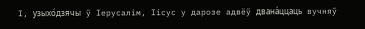І, узыхо́дзячы ў Іерусалім, Іісус у дарозе адвёў двана́ццаць вучняў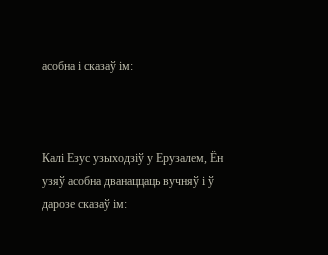асобна і сказаў ім:



Калі Езус узыходзіў у Ерузалем, Ён узяў асобна дванаццаць вучняў і ў дарозе сказаў ім: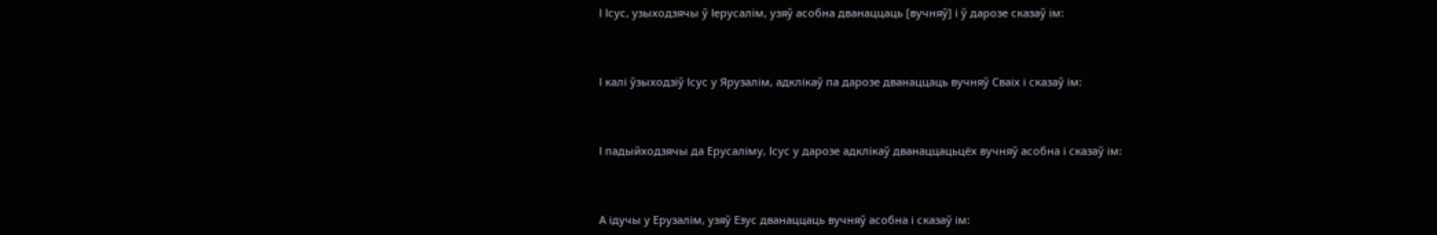І Ісус, узыходзячы ў Іерусалім, узяў асобна дванаццаць [вучняў] і ў дарозе сказаў ім:



І калі ўзыходзіў Ісус у Ярузалім, адклікаў па дарозе дванаццаць вучняў Сваіх і сказаў ім:



І падыйходзячы да Ерусаліму, Ісус у дарозе адклікаў дванаццацьцёх вучняў асобна і сказаў ім:



А ідучы у Ерузалім, узяў Езус дванаццаць вучняў асобна і сказаў ім: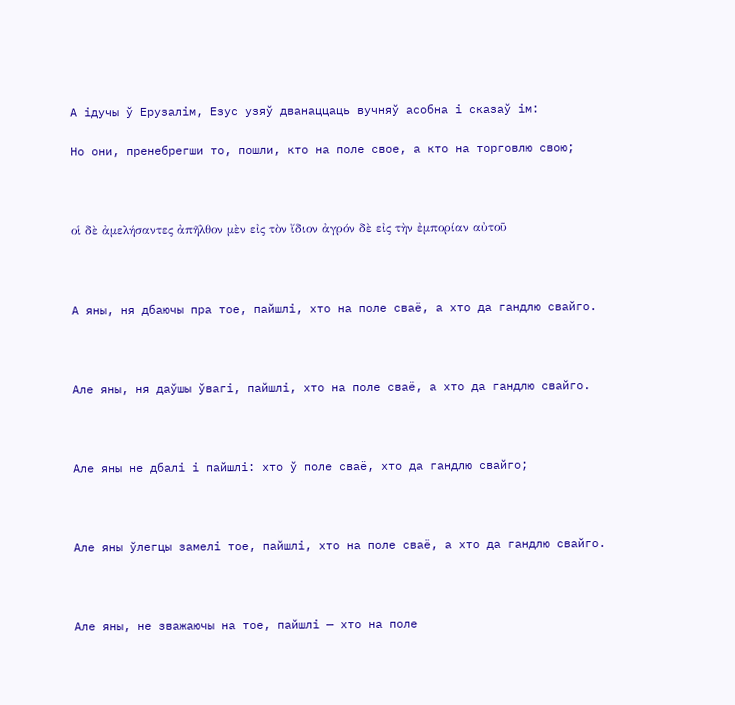А ідучы ў Ерузалім, Езус узяў дванаццаць вучняў асобна і сказаў ім:

Но они, пренебрегши то, пошли, кто на поле свое, а кто на торговлю свою;



οἱ δὲ ἀμελήσαντες ἀπῆλθον μὲν εἰς τὸν ἴδιον ἀγρόν δὲ εἰς τὴν ἐμπορίαν αὐτοῦ



А яны, ня дбаючы пра тое, пайшлі, хто на поле сваё, а хто да гандлю свайго.



Але яны, ня даўшы ўвагі, пайшлі, хто на поле сваё, а хто да гандлю свайго.



Але яны не дбалі і пайшлі: хто ў поле сваё, хто да гандлю свайго;



Але яны ўлегцы замелі тое, пайшлі, хто на поле сваё, а хто да гандлю свайго.



Але яны, не зважаючы на тое, пайшлі — хто на поле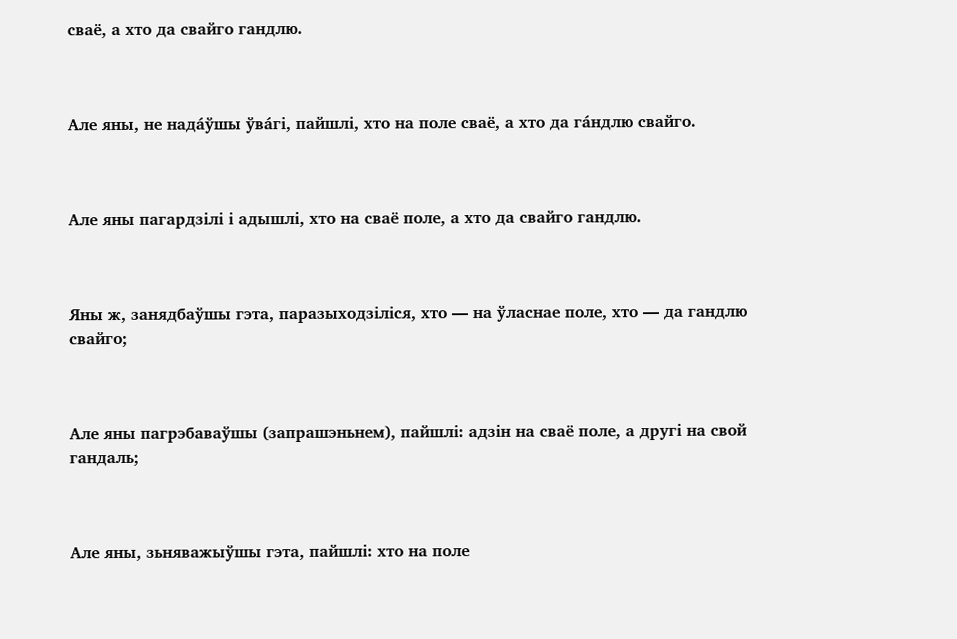сваё, а хто да свайго гандлю.



Але яны, не нада́ўшы ўва́гі, пайшлі, хто на поле сваё, а хто да га́ндлю свайго.



Але яны пагардзілі і адышлі, хто на сваё поле, а хто да свайго гандлю.



Яны ж, занядбаўшы гэта, паразыходзіліся, хто — на ўласнае поле, хто — да гандлю свайго;



Але яны пагрэбаваўшы (запрашэньнем), пайшлі: адзін на сваё поле, а другі на свой гандаль;



Але яны, зьняважыўшы гэта, пайшлі: хто на поле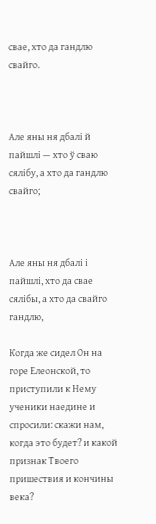свае, хто да гандлю свайго.



Але яны ня дбалі й пайшлі — хто ў сваю сялібу, а хто да гандлю свайго;



Але яны ня дбалі і пайшлі, хто да свае сялібы, а хто да свайго гандлю,

Когда же сидел Он на горе Елеонской, то приступили к Нему ученики наедине и спросили: скажи нам, когда это будет? и какой признак Твоего пришествия и кончины века?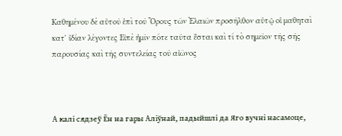Καθημένου δὲ αὐτοῦ ἐπὶ τοῦ Ὄρους τῶν Ἐλαιῶν προσῆλθον αὐτῷ οἱ μαθηταὶ κατ' ἰδίαν λέγοντες Εἰπὲ ἡμῖν πότε ταῦτα ἔσται καὶ τί τὸ σημεῖον τῆς σῆς παρουσίας καὶ τῆς συντελείας τοῦ αἰῶνος



А калі сядзеў Ён на гары Аліўнай, падыйшлі да Яго вучні насамоце,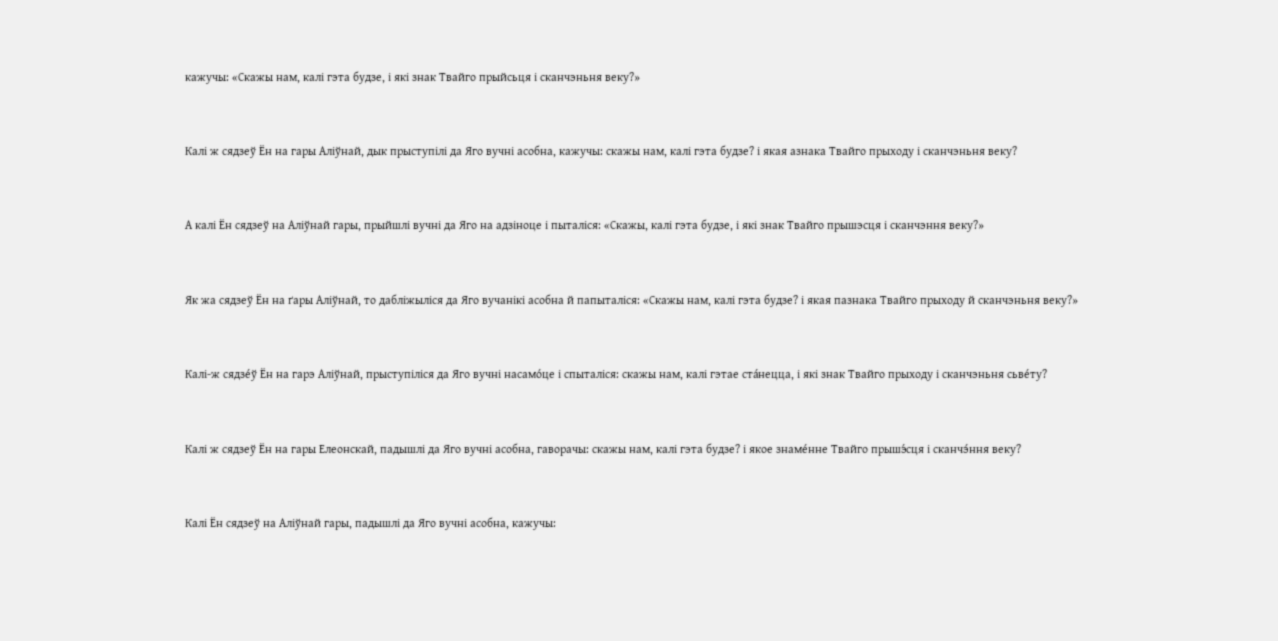кажучы: «Скажы нам, калі гэта будзе, і які знак Твайго прыйсьця і сканчэньня веку?»



Калі ж сядзеў Ён на гары Аліўнай, дык прыступілі да Яго вучні асобна, кажучы: скажы нам, калі гэта будзе? і якая азнака Твайго прыходу і сканчэньня веку?



А калі Ён сядзеў на Аліўнай гары, прыйшлі вучні да Яго на адзіноце і пыталіся: «Скажы, калі гэта будзе, і які знак Твайго прышэсця і сканчэння веку?»



Як жа сядзеў Ён на ґары Аліўнай, то дабліжыліся да Яго вучанікі асобна й папыталіся: «Скажы нам, калі гэта будзе? і якая пазнака Твайго прыходу й сканчэньня веку?»



Калі-ж сядзе́ў Ён на гарэ Аліўнай, прыступіліся да Яго вучні насамо́це і спыталіся: скажы нам, калі гэтае ста́нецца, і які знак Твайго прыходу і сканчэньня сьве́ту?



Калі ж сядзеў Ён на гары Елеонскай, падышлі да Яго вучні асобна, гаворачы: скажы нам, калі гэта будзе? і якое знаме́нне Твайго прышэ́сця і сканчэ́ння веку?



Калі Ён сядзеў на Аліўнай гары, падышлі да Яго вучні асобна, кажучы: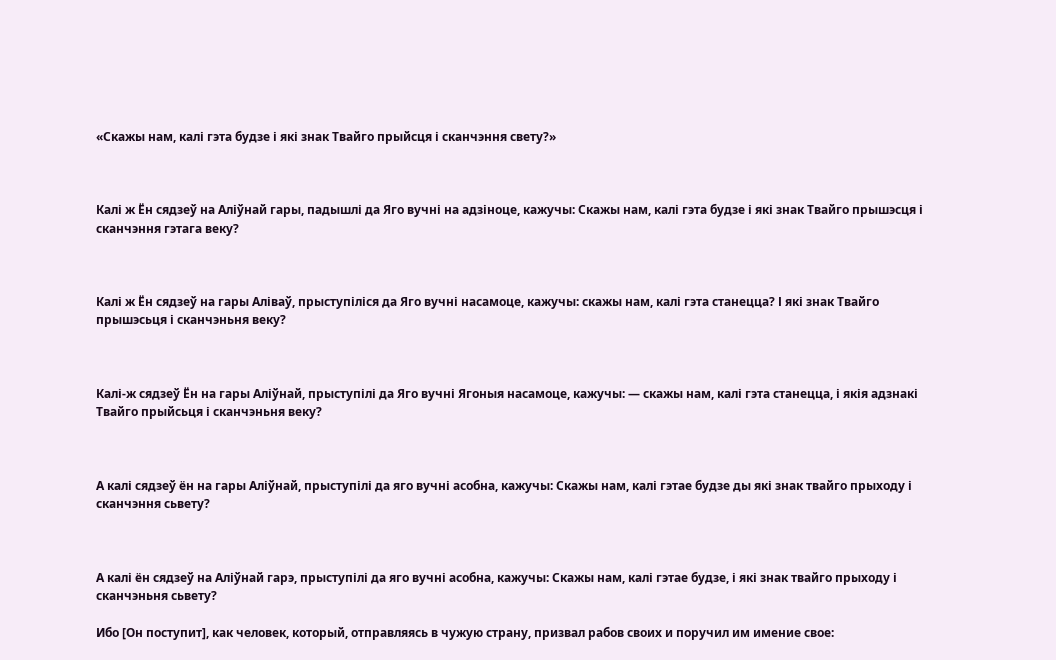«Скажы нам, калі гэта будзе і які знак Твайго прыйсця і сканчэння свету?»



Калі ж Ён сядзеў на Аліўнай гары, падышлі да Яго вучні на адзіноце, кажучы: Скажы нам, калі гэта будзе і які знак Твайго прышэсця і сканчэння гэтага веку?



Калі ж Ён сядзеў на гары Аліваў, прыступіліся да Яго вучні насамоце, кажучы: скажы нам, калі гэта станецца? І які знак Твайго прышэсьця і сканчэньня веку?



Калі-ж сядзеў Ён на гары Аліўнай, прыступілі да Яго вучні Ягоныя насамоце, кажучы: — скажы нам, калі гэта станецца, і якія адзнакі Твайго прыйсьця і сканчэньня веку?



А калі сядзеў ён на гары Аліўнай, прыступілі да яго вучні асобна, кажучы: Скажы нам, калі гэтае будзе ды які знак твайго прыходу і сканчэння сьвету?



А калі ён сядзеў на Аліўнай гарэ, прыступілі да яго вучні асобна, кажучы: Скажы нам, калі гэтае будзе, і які знак твайго прыходу і сканчэньня сьвету?

Ибо [Он поступит], как человек, который, отправляясь в чужую страну, призвал рабов своих и поручил им имение свое: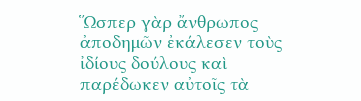Ὥσπερ γὰρ ἄνθρωπος ἀποδημῶν ἐκάλεσεν τοὺς ἰδίους δούλους καὶ παρέδωκεν αὐτοῖς τὰ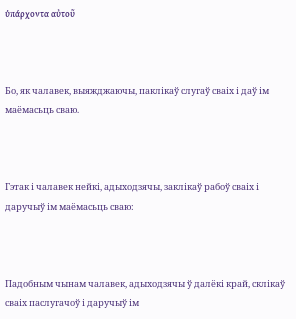ὑπάρχοντα αὐτοῦ



Бо, як чалавек, выяжджаючы, паклікаў слугаў сваіх і даў ім маёмасьць сваю.



Гэтак і чалавек нейкі, адыходзячы, заклікаў рабоў сваіх і даручыў ім маёмасьць сваю:



Падобным чынам чалавек, адыходзячы ў далёкі край, склікаў сваіх паслугачоў і даручыў ім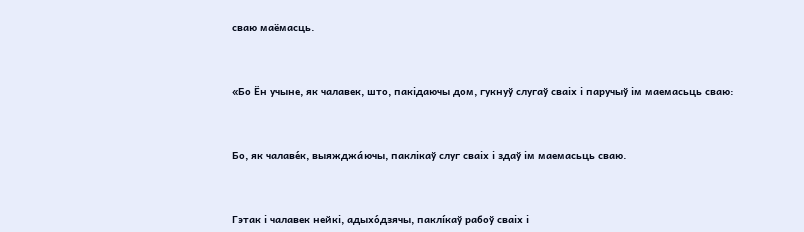сваю маёмасць.



«Бо Ён учыне, як чалавек, што, пакідаючы дом, гукнуў слугаў сваіх і паручыў ім маемасьць сваю:



Бо, як чалаве́к, выяжджа́ючы, паклікаў слуг сваіх і здаў ім маемасьць сваю.



Гэтак і чалавек нейкі, адыхо́дзячы, паклíкаў рабоў сваіх і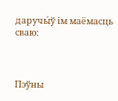даручы́ў ім маёмасць сваю:



Пэўны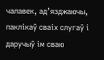чалавек, ад’язджаючы, паклікаў сваіх слугаў і даручыў ім сваю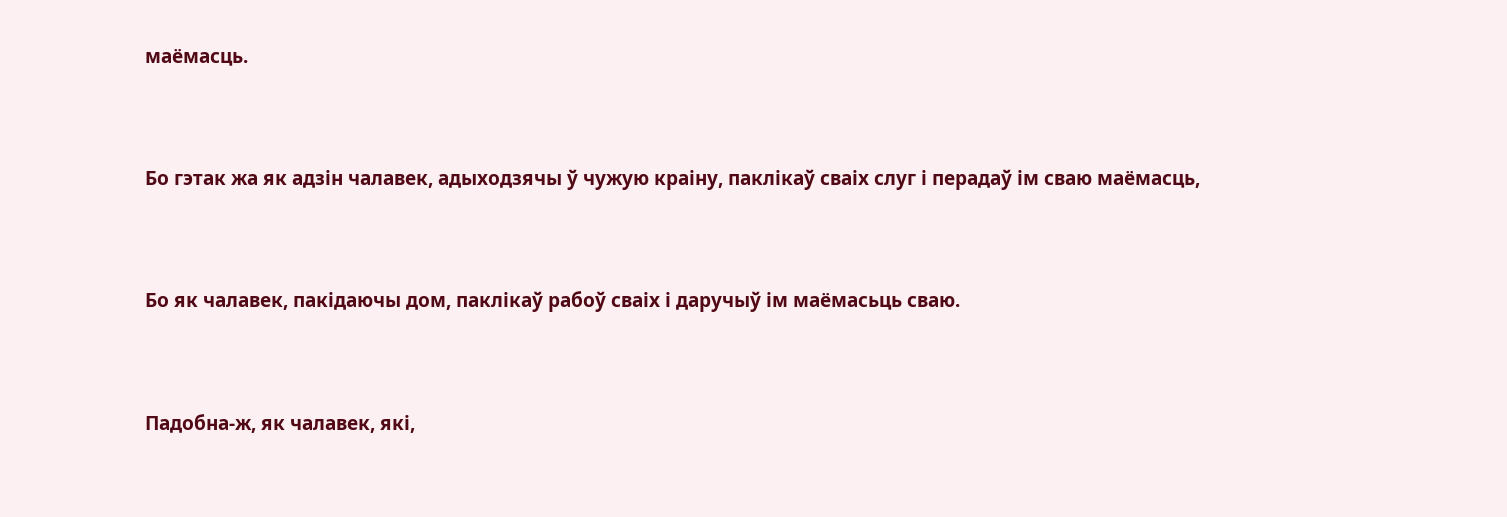маёмасць.



Бо гэтак жа як адзін чалавек, адыходзячы ў чужую краіну, паклікаў сваіх слуг і перадаў ім сваю маёмасць,



Бо як чалавек, пакідаючы дом, паклікаў рабоў сваіх і даручыў ім маёмасьць сваю.



Падобна-ж, як чалавек, які,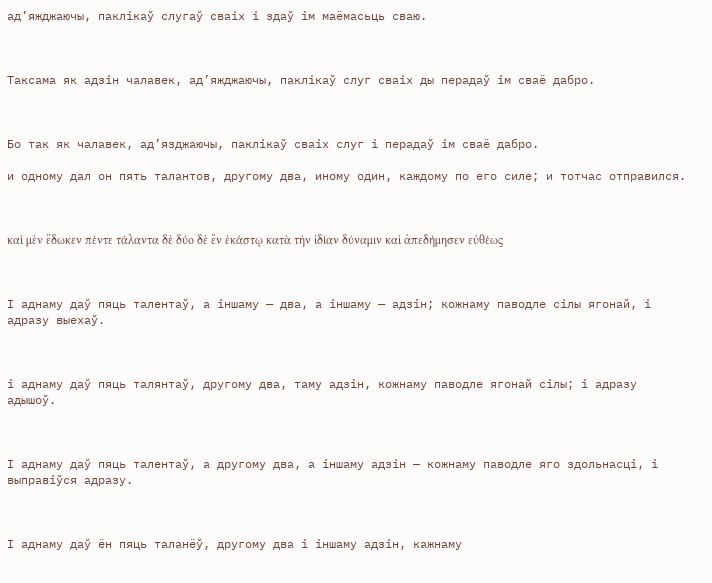ад’яжджаючы, паклікаў слугаў сваіх і здаў ім маёмасьць сваю.



Таксама як адзін чалавек, ад’яжджаючы, паклікаў слуг сваіх ды перадаў ім сваё дабро.



Бо так як чалавек, ад’язджаючы, паклікаў сваіх слуг і перадаў ім сваё дабро.

и одному дал он пять талантов, другому два, иному один, каждому по его силе; и тотчас отправился.



καὶ μὲν ἔδωκεν πέντε τάλαντα δὲ δύο δὲ ἕν ἑκάστῳ κατὰ τὴν ἰδίαν δύναμιν καὶ ἀπεδήμησεν εὐθέως



І аднаму даў пяць талентаў, а іншаму — два, а іншаму — адзін; кожнаму паводле сілы ягонай, і адразу выехаў.



і аднаму даў пяць талянтаў, другому два, таму адзін, кожнаму паводле ягонай сілы; і адразу адышоў.



І аднаму даў пяць талентаў, а другому два, а іншаму адзін — кожнаму паводле яго здольнасці, і выправіўся адразу.



І аднаму даў ён пяць таланёў, другому два і іншаму адзін, кажнаму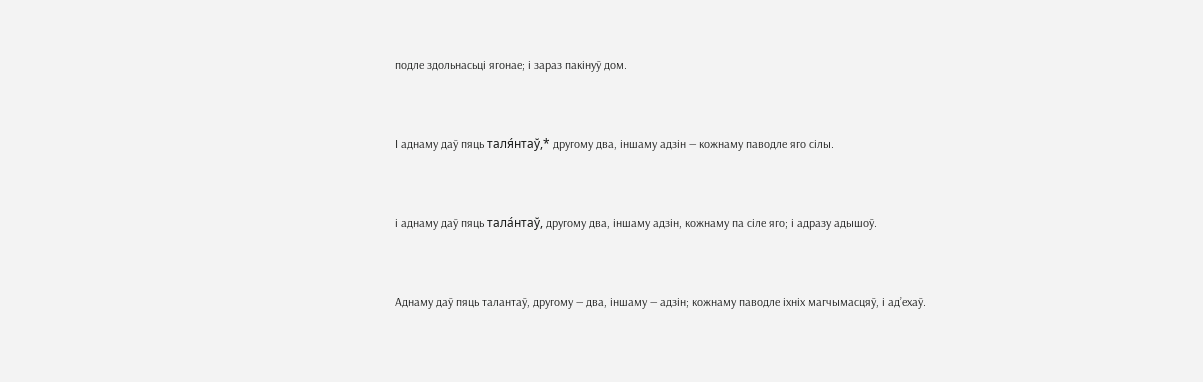подле здольнасьці ягонае; і зараз пакінуў дом.



І аднаму даў пяць таля́нтаў,* другому два, іншаму адзін — кожнаму паводле яго сілы.



і аднаму даў пяць тала́нтаў, другому два, іншаму адзін, кожнаму па сіле яго; і адразу адышоў.



Аднаму даў пяць талантаў, другому — два, іншаму — адзін; кожнаму паводле іхніх магчымасцяў, і ад’ехаў.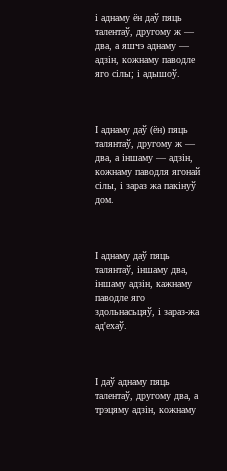і аднаму ён даў пяць талентаў, другому ж — два, а яшчэ аднаму — адзін, кожнаму паводле яго сілы; і адышоў.



І аднаму даў (ён) пяць талянтаў, другому ж — два, а іншаму — адзін, кожнаму паводля ягонай сілы, і зараз жа пакінуў дом.



І аднаму даў пяць талянтаў, іншаму два, іншаму адзін, кажнаму паводле яго здольнасьцяў, і зараз-жа ад'ехаў.



І даў аднаму пяць талентаў, другому два, а трэцяму адзін, кожнаму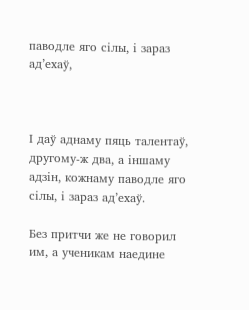паводле яго сілы, і зараз ад’ехаў,



І даў аднаму пяць талентаў, другому-ж два, а іншаму адзін, кожнаму паводле яго сілы, і зараз ад’ехаў.

Без притчи же не говорил им, а ученикам наедине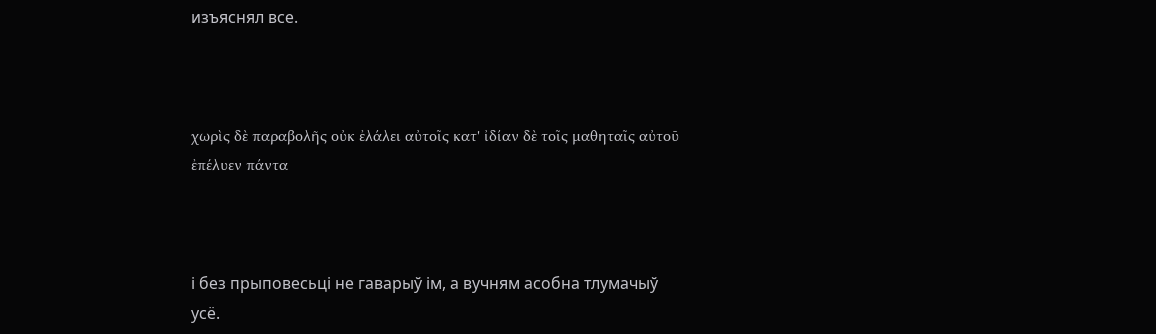изъяснял все.



χωρὶς δὲ παραβολῆς οὐκ ἐλάλει αὐτοῖς κατ' ἰδίαν δὲ τοῖς μαθηταῖς αὐτοῦ ἐπέλυεν πάντα



і без прыповесьці не гаварыў ім, а вучням асобна тлумачыў усё.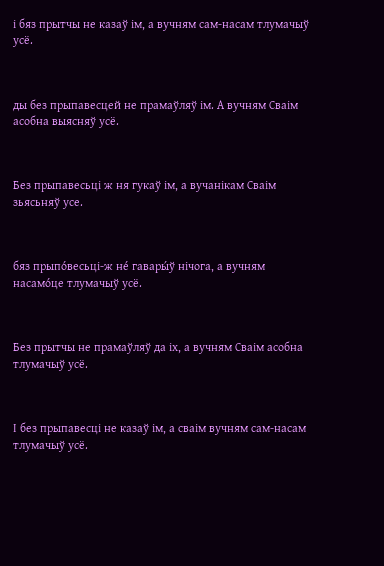і бяз прытчы не казаў ім, а вучням сам-насам тлумачыў усё.



ды без прыпавесцей не прамаўляў ім. А вучням Сваім асобна выясняў усё.



Без прыпавесьці ж ня гукаў ім, а вучанікам Сваім зьясьняў усе.



бяз прыпо́весьці-ж не́ гавары́ў нічога, а вучням насамо́це тлумачыў усё.



Без прытчы не прамаўляў да іх, а вучням Сваім асобна тлумачыў усё.



І без прыпавесці не казаў ім, а сваім вучням сам-насам тлумачыў усё.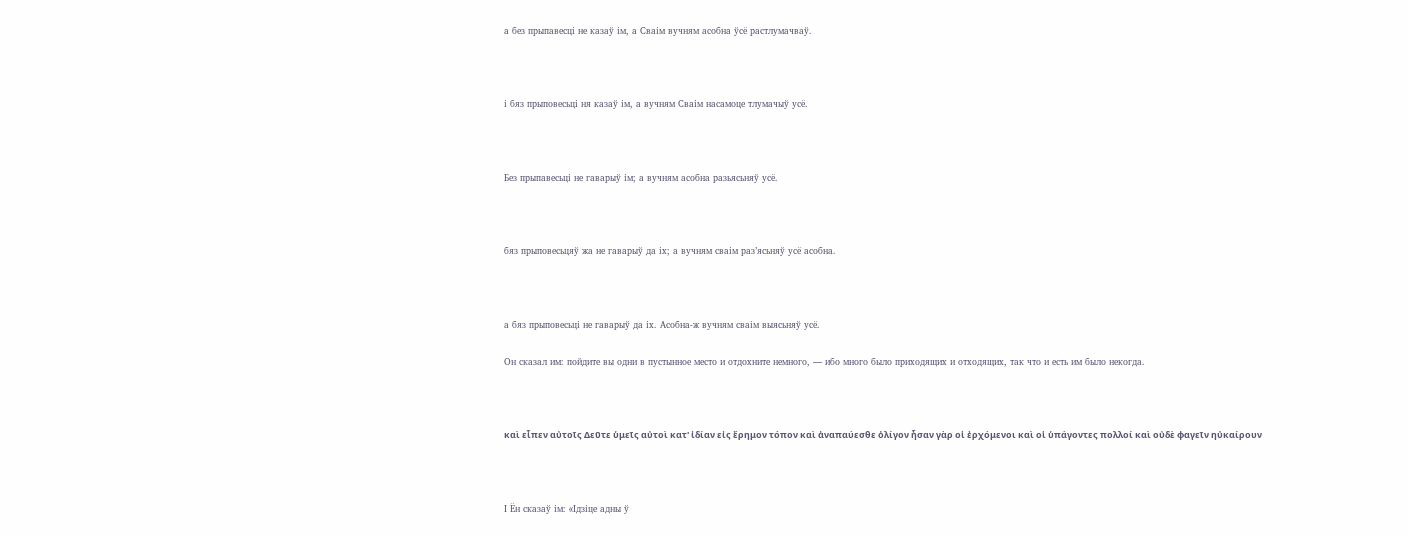а без прыпавесці не казаў ім, а Сваім вучням асобна ўсё растлумачваў.



і бяз прыповесьці ня казаў ім, а вучням Сваім насамоце тлумачыў усё.



Без прыпавесьці не гаварыў ім; а вучням асобна разьясьняў усё.



бяз прыповесьцяў жа не гаварыў да іх; а вучням сваім раз’ясьняў усё асобна.



а бяз прыповесьці не гаварыў да іх. Асобна-ж вучням сваім выясьняў усё.

Он сказал им: пойдите вы одни в пустынное место и отдохните немного, — ибо много было приходящих и отходящих, так что и есть им было некогда.



καὶ εἶπεν αὐτοῖς Δεῦτε ὑμεῖς αὐτοὶ κατ' ἰδίαν εἰς ἔρημον τόπον καὶ ἀναπαύεσθε ὀλίγον ἦσαν γὰρ οἱ ἐρχόμενοι καὶ οἱ ὑπάγοντες πολλοί καὶ οὐδὲ φαγεῖν ηὐκαίρουν



І Ён сказаў ім: «Ідзіце адны ў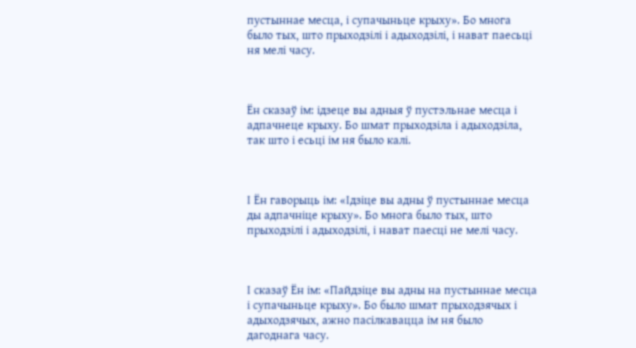пустыннае месца, і супачыньце крыху». Бо многа было тых, што прыходзілі і адыходзілі, і нават паесьці ня мелі часу.



Ён сказаў ім: ідзеце вы адныя ў пустэльнае месца і адпачнеце крыху. Бо шмат прыходзіла і адыходзіла, так што і есьці ім ня было калі.



І Ён гаворыць ім: «Ідзіце вы адны ў пустыннае месца ды адпачніце крыху». Бо многа было тых, што прыходзілі і адыходзілі, і нават паесці не мелі часу.



І сказаў Ён ім: «Пайдзіце вы адны на пустыннае месца і супачыньце крыху». Бо было шмат прыходзячых і адыходзячых, ажно пасілкавацца ім ня было дагоднага часу.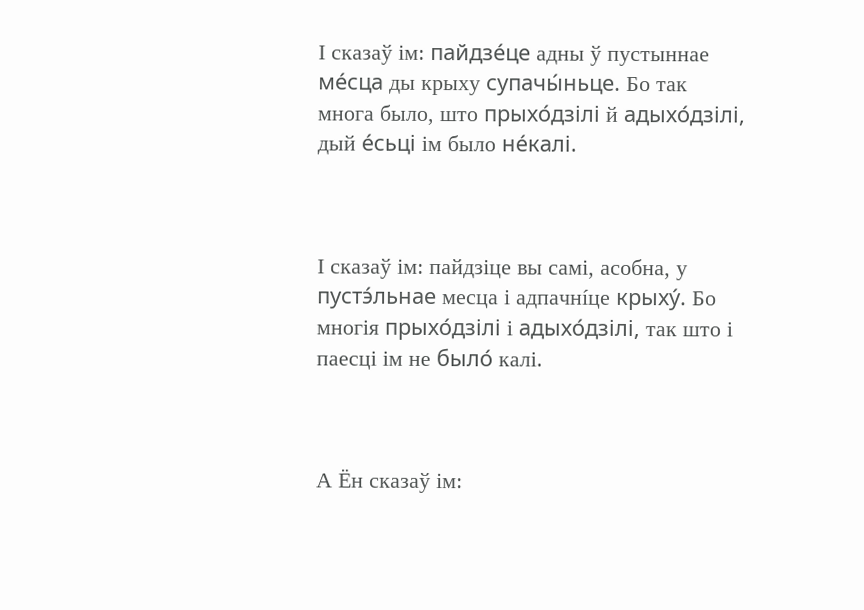І сказаў ім: пайдзе́це адны ў пустыннае ме́сца ды крыху супачы́ньце. Бо так многа было, што прыхо́дзілі й адыхо́дзілі, дый е́сьці ім было не́калі.



І сказаў ім: пайдзіце вы самі, асобна, у пустэ́льнае месца і адпачнíце крыху́. Бо многія прыхо́дзілі і адыхо́дзілі, так што і паесці ім не было́ калі.



А Ён сказаў ім: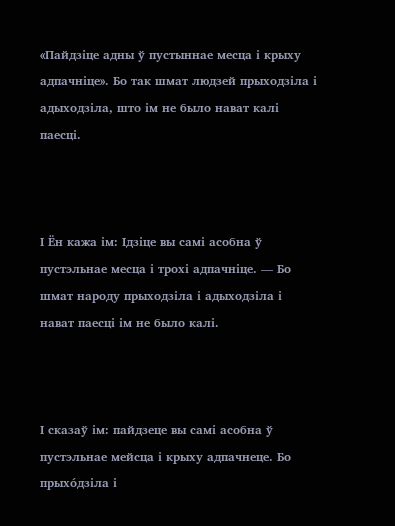«Пайдзіце адны ў пустыннае месца і крыху адпачніце». Бо так шмат людзей прыходзіла і адыходзіла, што ім не было нават калі паесці.



І Ён кажа ім: Ідзіце вы самі асобна ў пустэльнае месца і трохі адпачніце. — Бо шмат народу прыходзіла і адыходзіла і нават паесці ім не было калі.



І сказаў ім: пайдзеце вы самі асобна ў пустэльнае мейсца і крыху адпачнеце. Бо прыхо́дзіла і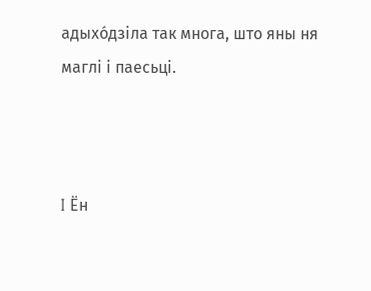адыхо́дзіла так многа, што яны ня маглі і паесьці.



I Ён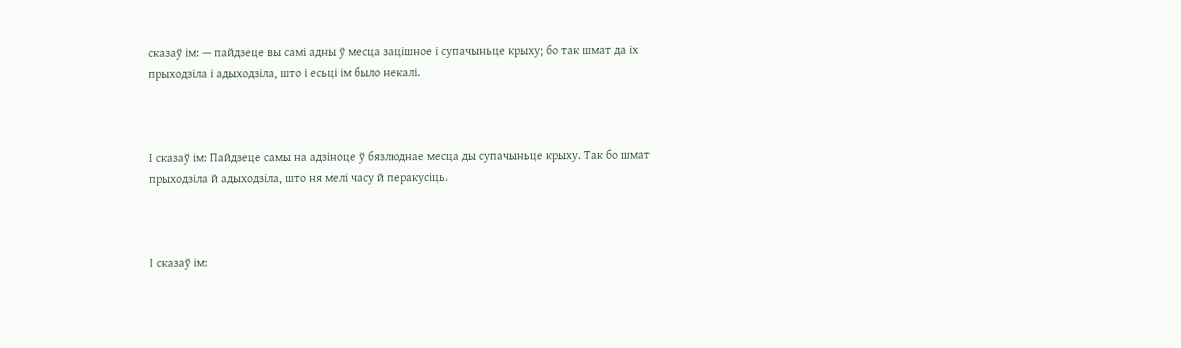сказаў ім: — пайдзеце вы самі адны ў месца зацішное і супачыньце крыху; бо так шмат да іх прыходзіла і адыходзіла, што і есьці ім было некалі.



І сказаў ім: Пайдзеце самы на адзіноце ў бязлюднае месца ды супачыньце крыху. Так бо шмат прыходзіла й адыходзіла, што ня мелі часу й перакусіць.



І сказаў ім: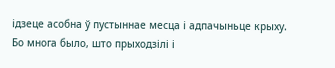ідзеце асобна ў пустыннае месца і адпачыньце крыху. Бо многа было, што прыходзілі і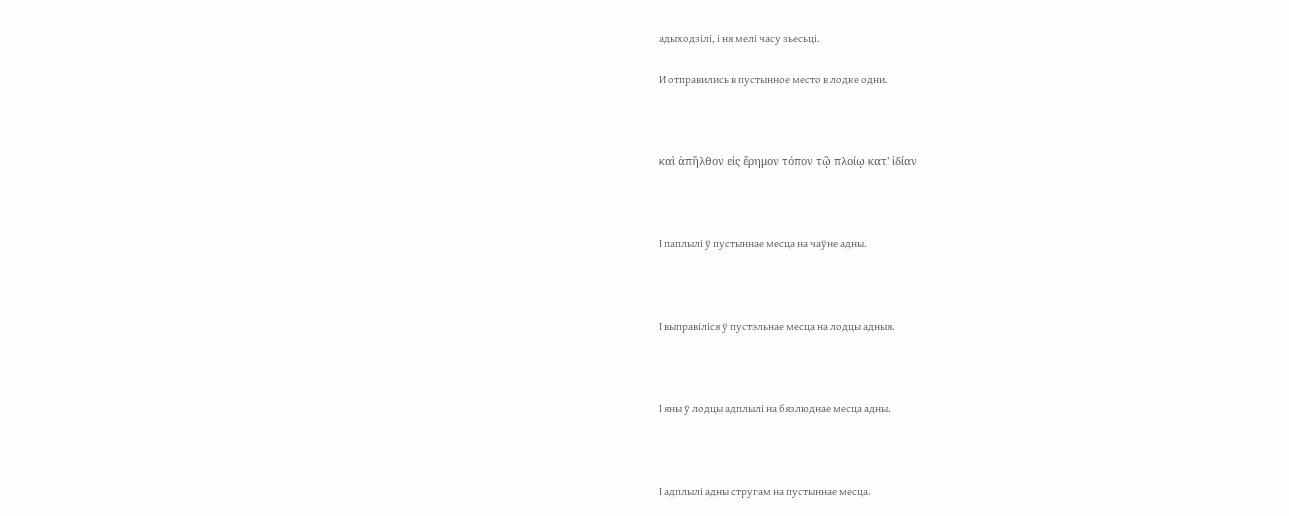адыходзілі, і ня мелі часу зьесьці.

И отправились в пустынное место в лодке одни.



καὶ ἀπῆλθον εἰς ἔρημον τόπον τῷ πλοίῳ κατ' ἰδίαν



І паплылі ў пустыннае месца на чаўне адны.



І выправіліся ў пустэльнае месца на лодцы адныя.



І яны ў лодцы адплылі на бязлюднае месца адны.



І адплылі адны стругам на пустыннае месца.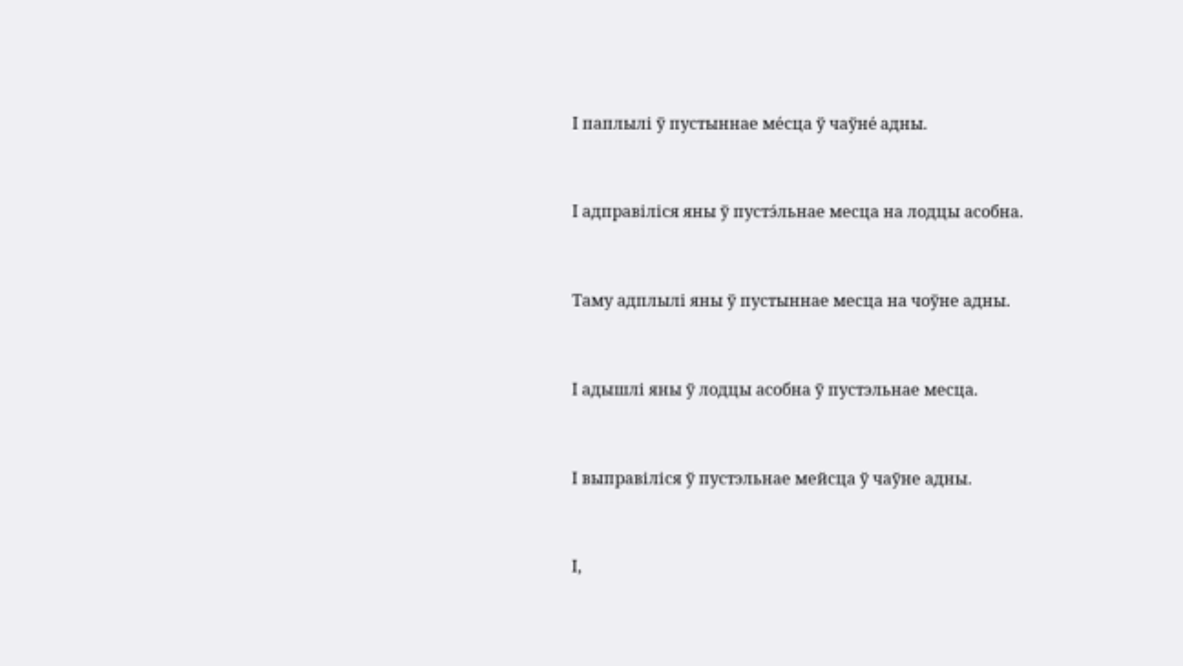І паплылі ў пустыннае ме́сца ў чаўне́ адны.



І адправіліся яны ў пустэ́льнае месца на лодцы асобна.



Таму адплылі яны ў пустыннае месца на чоўне адны.



І адышлі яны ў лодцы асобна ў пустэльнае месца.



І выправіліся ў пустэльнае мейсца ў чаўне адны.



І,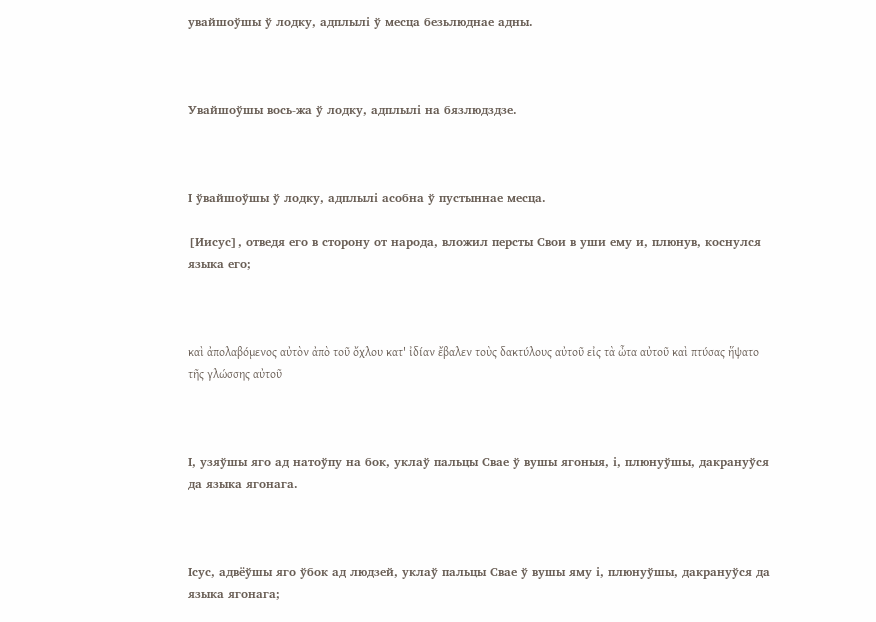увайшоўшы ў лодку, адплылі ў месца безьлюднае адны.



Увайшоўшы вось-жа ў лодку, адплылі на бязлюдздзе.



І ўвайшоўшы ў лодку, адплылі асобна ў пустыннае месца.

[Иисус], отведя его в сторону от народа, вложил персты Свои в уши ему и, плюнув, коснулся языка его;



καὶ ἀπολαβόμενος αὐτὸν ἀπὸ τοῦ ὄχλου κατ' ἰδίαν ἔβαλεν τοὺς δακτύλους αὐτοῦ εἰς τὰ ὦτα αὐτοῦ καὶ πτύσας ἥψατο τῆς γλώσσης αὐτοῦ



І, узяўшы яго ад натоўпу на бок, уклаў пальцы Свае ў вушы ягоныя, і, плюнуўшы, дакрануўся да языка ягонага.



Ісус, адвёўшы яго ўбок ад людзей, уклаў пальцы Свае ў вушы яму і, плюнуўшы, дакрануўся да языка ягонага;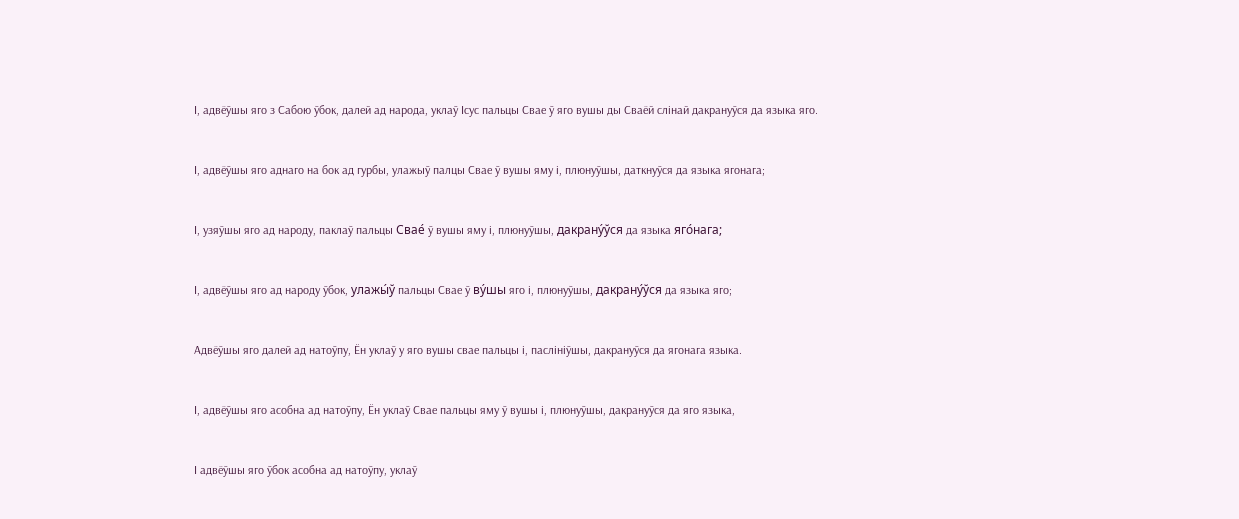І, адвёўшы яго з Сабою ўбок, далей ад народа, уклаў Ісус пальцы Свае ў яго вушы ды Сваёй слінай дакрануўся да языка яго.



І, адвёўшы яго аднаго на бок ад гурбы, улажыў палцы Свае ў вушы яму і, плюнуўшы, даткнуўся да языка ягонага;



І, узяўшы яго ад народу, паклаў пальцы Свае́ ў вушы яму і, плюнуўшы, дакрану́ўся да языка яго́нага;



І, адвёўшы яго ад народу ўбок, улажы́ў пальцы Свае ў ву́шы яго і, плюнуўшы, дакрану́ўся да языка яго;



Адвёўшы яго далей ад натоўпу, Ён уклаў у яго вушы свае пальцы і, паслініўшы, дакрануўся да ягонага языка.



І, адвёўшы яго асобна ад натоўпу, Ён уклаў Свае пальцы яму ў вушы і, плюнуўшы, дакрануўся да яго языка,



І адвёўшы яго ўбок асобна ад натоўпу, уклаў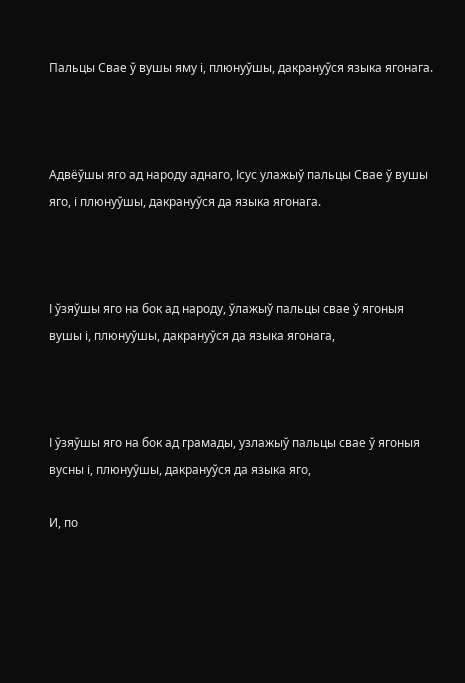Пальцы Свае ў вушы яму і, плюнуўшы, дакрануўся языка ягонага.



Адвёўшы яго ад народу аднаго, Ісус улажыў пальцы Свае ў вушы яго, і плюнуўшы, дакрануўся да языка ягонага.



І ўзяўшы яго на бок ад народу, ўлажыў пальцы свае ў ягоныя вушы і, плюнуўшы, дакрануўся да языка ягонага,



І ўзяўшы яго на бок ад грамады, узлажыў пальцы свае ў ягоныя вусны і, плюнуўшы, дакрануўся да языка яго,

И, по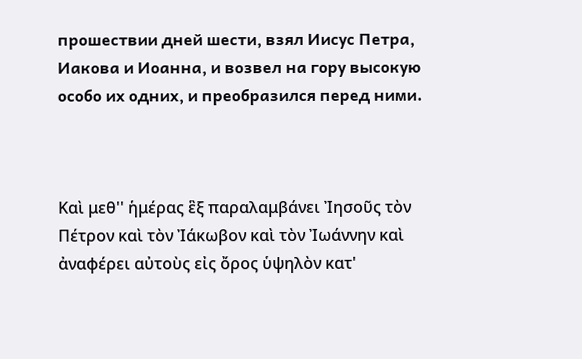прошествии дней шести, взял Иисус Петра, Иакова и Иоанна, и возвел на гору высокую особо их одних, и преобразился перед ними.



Καὶ μεθ'' ἡμέρας ἓξ παραλαμβάνει Ἰησοῦς τὸν Πέτρον καὶ τὸν Ἰάκωβον καὶ τὸν Ἰωάννην καὶ ἀναφέρει αὐτοὺς εἰς ὄρος ὑψηλὸν κατ'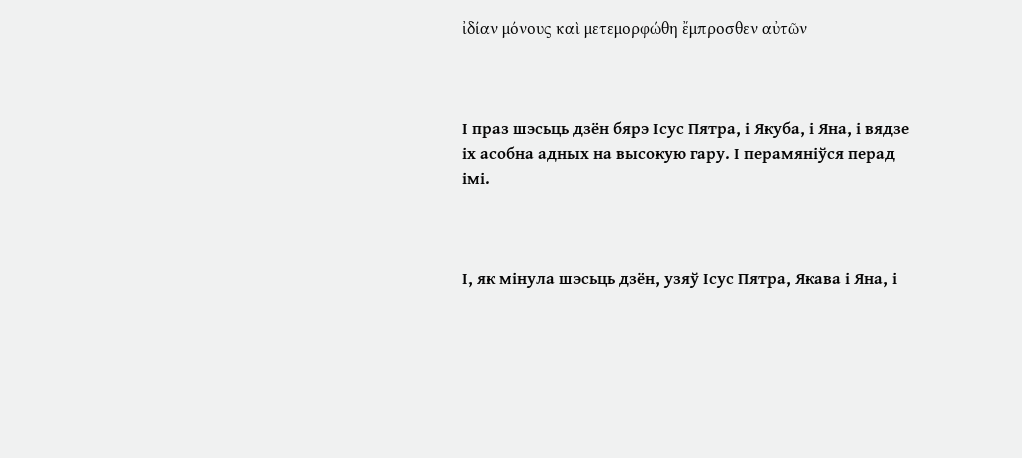ἰδίαν μόνους καὶ μετεμορφώθη ἔμπροσθεν αὐτῶν



І праз шэсьць дзён бярэ Ісус Пятра, і Якуба, і Яна, і вядзе іх асобна адных на высокую гару. І перамяніўся перад імі.



І, як мінула шэсьць дзён, узяў Ісус Пятра, Якава і Яна, і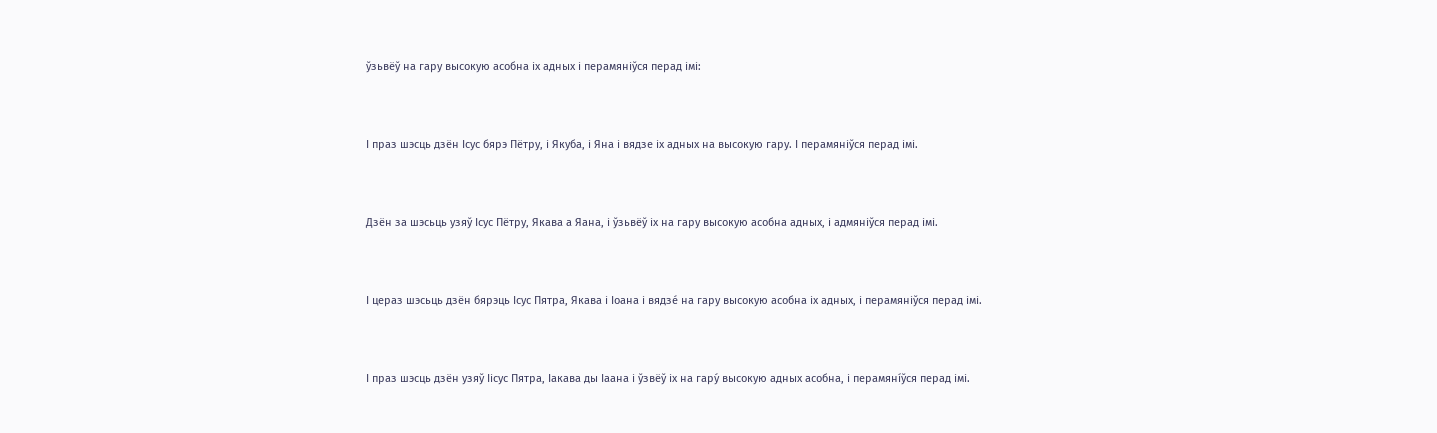ўзьвёў на гару высокую асобна іх адных і перамяніўся перад імі:



І праз шэсць дзён Ісус бярэ Пётру, і Якуба, і Яна і вядзе іх адных на высокую гару. І перамяніўся перад імі.



Дзён за шэсьць узяў Ісус Пётру, Якава а Яана, і ўзьвёў іх на гару высокую асобна адных, і адмяніўся перад імі.



І цераз шэсьць дзён бярэць Ісус Пятра, Якава і Іоана і вядзе́ на гару высокую асобна іх адных, і перамяніўся перад імі.



І праз шэсць дзён узяў Іісус Пятра, Іакава ды Іаана і ўзвёў іх на гару́ высокую адных асобна, і перамянíўся перад імі.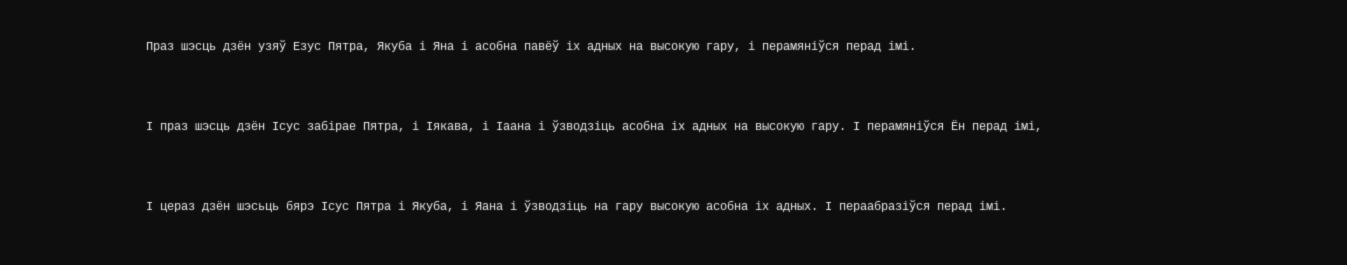Праз шэсць дзён узяў Езус Пятра, Якуба і Яна і асобна павёў іх адных на высокую гару, і перамяніўся перад імі.



І праз шэсць дзён Ісус забірае Пятра, і Іякава, і Іаана і ўзводзіць асобна іх адных на высокую гару. І перамяніўся Ён перад імі,



І цераз дзён шэсьць бярэ Ісус Пятра і Якуба, і Яана і ўзводзіць на гару высокую асобна іх адных. І пераабразіўся перад імі.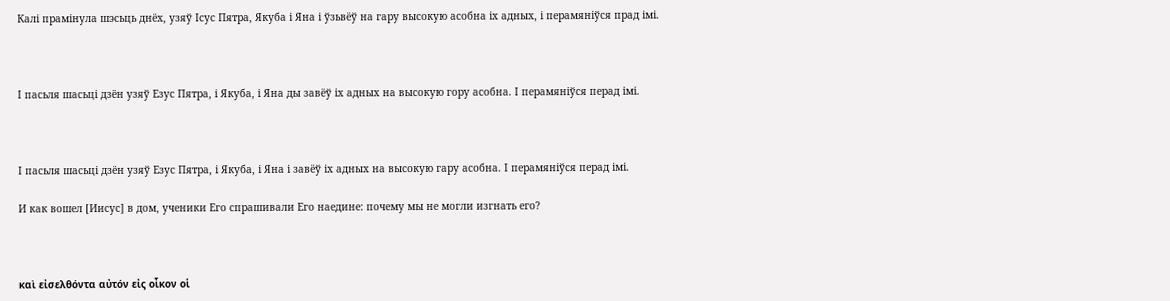Калі прамінула шэсьць днёх, узяў Ісус Пятра, Якуба і Яна і ўзьвёў на гару высокую асобна іх адных, і перамяніўся прад імі.



І пасьля шасьці дзён узяў Езус Пятра, і Якуба, і Яна ды завёў іх адных на высокую гору асобна. І перамяніўся перад імі.



І пасьля шасьці дзён узяў Езус Пятра, і Якуба, і Яна і завёў іх адных на высокую гару асобна. І перамяніўся перад імі.

И как вошел [Иисус] в дом, ученики Его спрашивали Его наедине: почему мы не могли изгнать его?



καὶ εἰσελθόντα αὐτόν εἰς οἶκον οἱ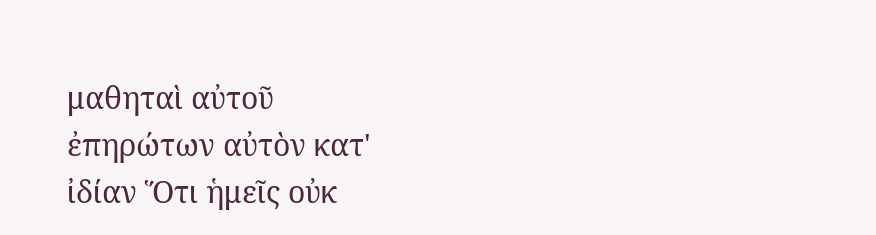μαθηταὶ αὐτοῦ ἐπηρώτων αὐτὸν κατ' ἰδίαν Ὅτι ἡμεῖς οὐκ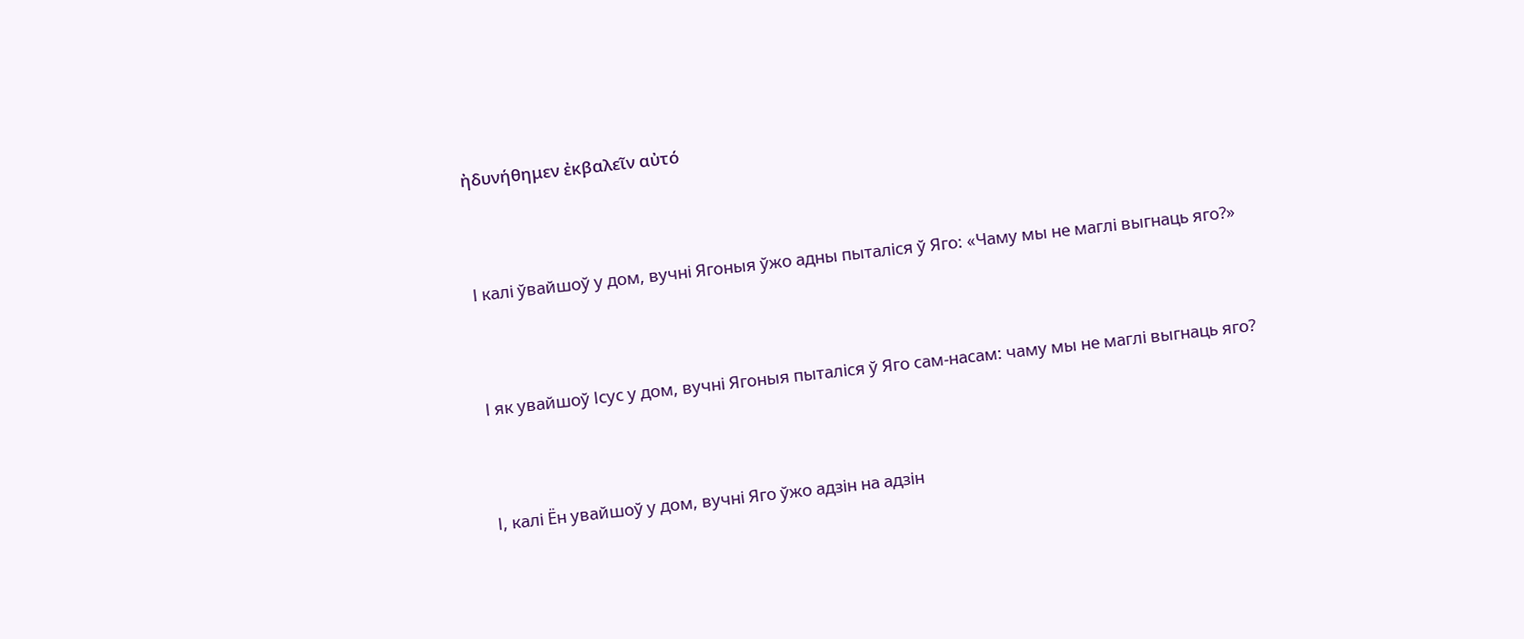ἠδυνήθημεν ἐκβαλεῖν αὐτό



І калі ўвайшоў у дом, вучні Ягоныя ўжо адны пыталіся ў Яго: «Чаму мы не маглі выгнаць яго?»



І як увайшоў Ісус у дом, вучні Ягоныя пыталіся ў Яго сам-насам: чаму мы не маглі выгнаць яго?



І, калі Ён увайшоў у дом, вучні Яго ўжо адзін на адзін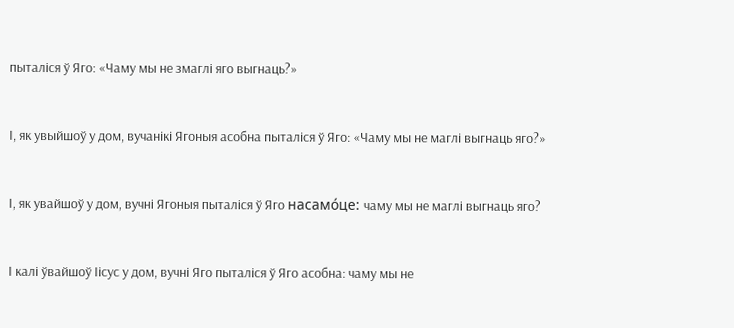пыталіся ў Яго: «Чаму мы не змаглі яго выгнаць?»



І, як увыйшоў у дом, вучанікі Ягоныя асобна пыталіся ў Яго: «Чаму мы не маглі выгнаць яго?»



І, як увайшоў у дом, вучні Ягоныя пыталіся ў Яго насамо́це: чаму мы не маглі выгнаць яго?



І калі ўвайшоў Іісус у дом, вучні Яго пыталіся ў Яго асобна: чаму мы не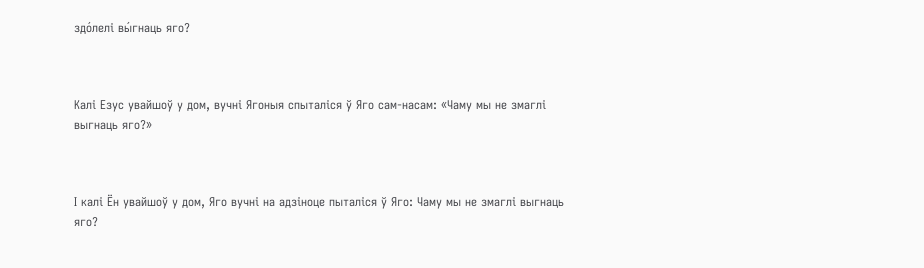здо́лелі вы́гнаць яго?



Калі Езус увайшоў у дом, вучні Ягоныя спыталіся ў Яго сам-насам: «Чаму мы не змаглі выгнаць яго?»



І калі Ён увайшоў у дом, Яго вучні на адзіноце пыталіся ў Яго: Чаму мы не змаглі выгнаць яго?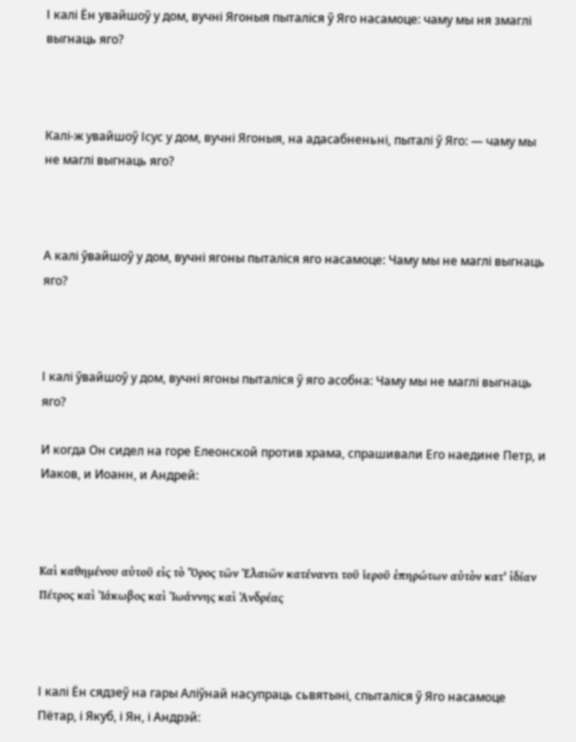І калі Ён увайшоў у дом, вучні Ягоныя пыталіся ў Яго насамоце: чаму мы ня змаглі выгнаць яго?



Калі-ж увайшоў Ісус у дом, вучні Ягоныя, на адасабненьні, пыталі ў Яго: — чаму мы не маглі выгнаць яго?



А калі ўвайшоў у дом, вучні ягоны пыталіся яго насамоце: Чаму мы не маглі выгнаць яго?



І калі ўвайшоў у дом, вучні ягоны пыталіся ў яго асобна: Чаму мы не маглі выгнаць яго?

И когда Он сидел на горе Елеонской против храма, спрашивали Его наедине Петр, и Иаков, и Иоанн, и Андрей:



Καὶ καθημένου αὐτοῦ εἰς τὸ Ὄρος τῶν Ἐλαιῶν κατέναντι τοῦ ἱεροῦ ἐπηρώτων αὐτὸν κατ' ἰδίαν Πέτρος καὶ Ἰάκωβος καὶ Ἰωάννης καὶ Ἀνδρέας



І калі Ён сядзеў на гары Аліўнай насупраць сьвятыні, спыталіся ў Яго насамоце Пётар, і Якуб, і Ян, і Андрэй: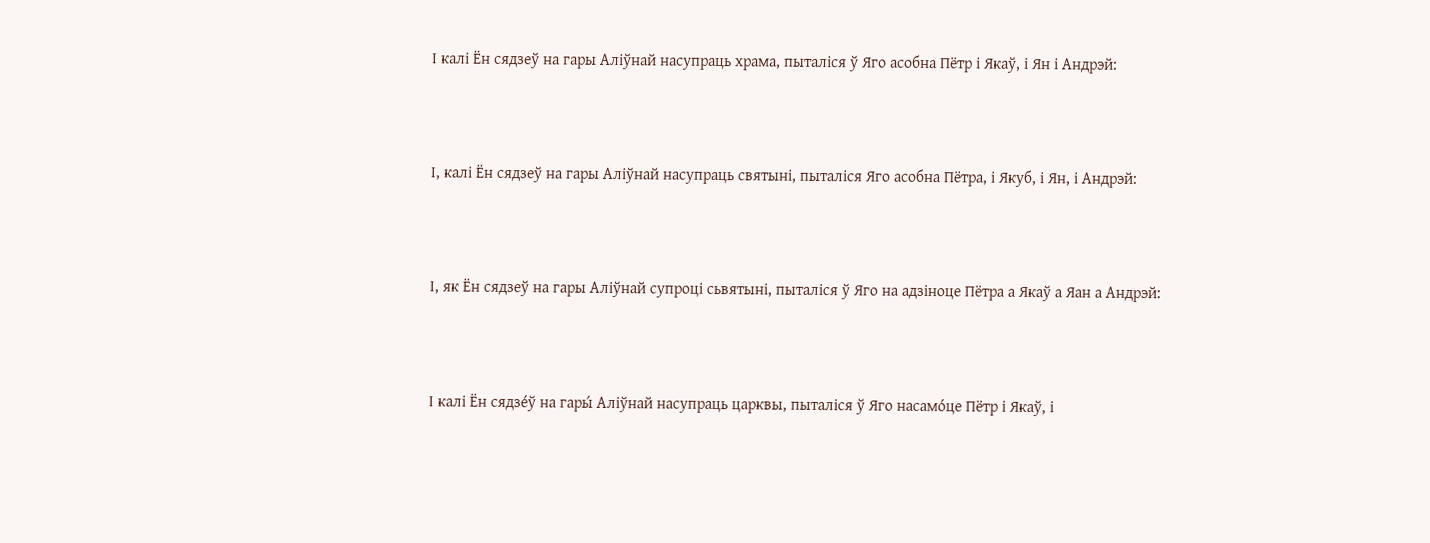І калі Ён сядзеў на гары Аліўнай насупраць храма, пыталіся ў Яго асобна Пётр і Якаў, і Ян і Андрэй:



І, калі Ён сядзеў на гары Аліўнай насупраць святыні, пыталіся Яго асобна Пётра, і Якуб, і Ян, і Андрэй:



І, як Ён сядзеў на гары Аліўнай супроці сьвятыні, пыталіся ў Яго на адзіноце Пётра а Якаў а Яан а Андрэй:



І калі Ён сядзе́ў на гары́ Аліўнай насупраць царквы, пыталіся ў Яго насамо́це Пётр і Якаў, і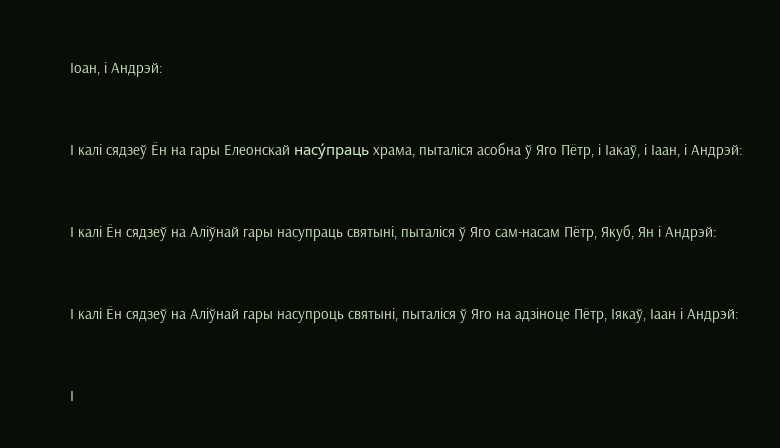Іоан, і Андрэй:



І калі сядзеў Ён на гары Елеонскай насу́праць храма, пыталіся асобна ў Яго Пётр, і Іакаў, і Іаан, і Андрэй:



І калі Ён сядзеў на Аліўнай гары насупраць святыні, пыталіся ў Яго сам-насам Пётр, Якуб, Ян і Андрэй:



І калі Ён сядзеў на Аліўнай гары насупроць святыні, пыталіся ў Яго на адзіноце Пётр, Іякаў, Іаан і Андрэй:



І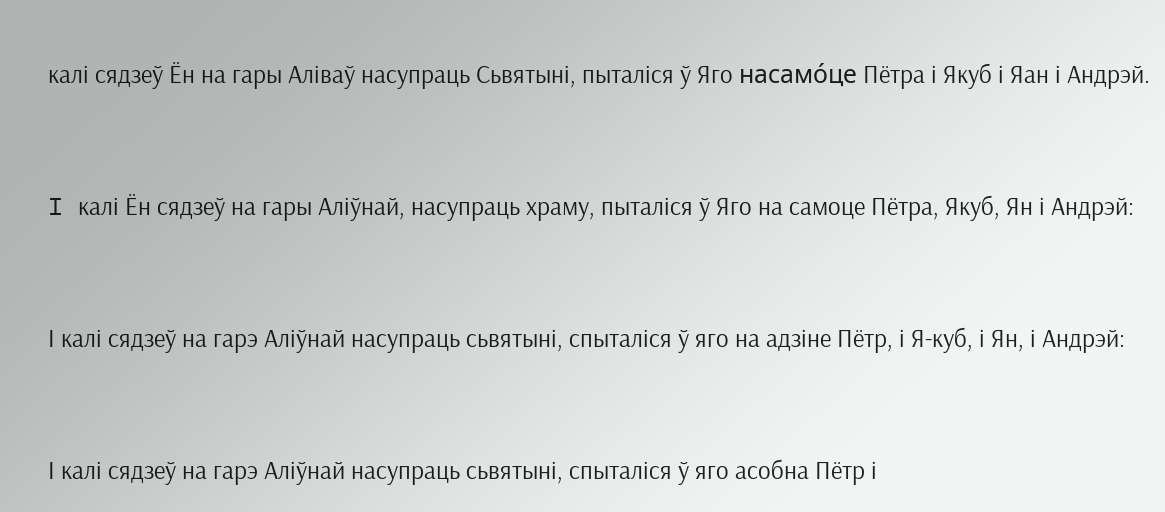калі сядзеў Ён на гары Аліваў насупраць Сьвятыні, пыталіся ў Яго насамо́це Пётра і Якуб і Яан і Андрэй.



I калі Ён сядзеў на гары Аліўнай, насупраць храму, пыталіся ў Яго на самоце Пётра, Якуб, Ян і Андрэй:



І калі сядзеў на гарэ Аліўнай насупраць сьвятыні, спыталіся ў яго на адзіне Пётр, і Я-куб, і Ян, і Андрэй:



І калі сядзеў на гарэ Аліўнай насупраць сьвятыні, спыталіся ў яго асобна Пётр і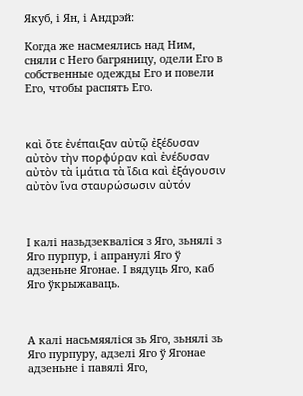Якуб, і Ян, і Андрэй:

Когда же насмеялись над Ним, сняли с Него багряницу, одели Его в собственные одежды Его и повели Его, чтобы распять Его.



καὶ ὅτε ἐνέπαιξαν αὐτῷ ἐξέδυσαν αὐτὸν τὴν πορφύραν καὶ ἐνέδυσαν αὐτὸν τὰ ἱμάτια τὰ ἴδια καὶ ἐξάγουσιν αὐτὸν ἵνα σταυρώσωσιν αὐτόν



І калі назьдзекваліся з Яго, зьнялі з Яго пурпур, і апранулі Яго ў адзеньне Ягонае. І вядуць Яго, каб Яго ўкрыжаваць.



А калі насьмяяліся зь Яго, зьнялі зь Яго пурпуру, адзелі Яго ў Ягонае адзеньне і павялі Яго,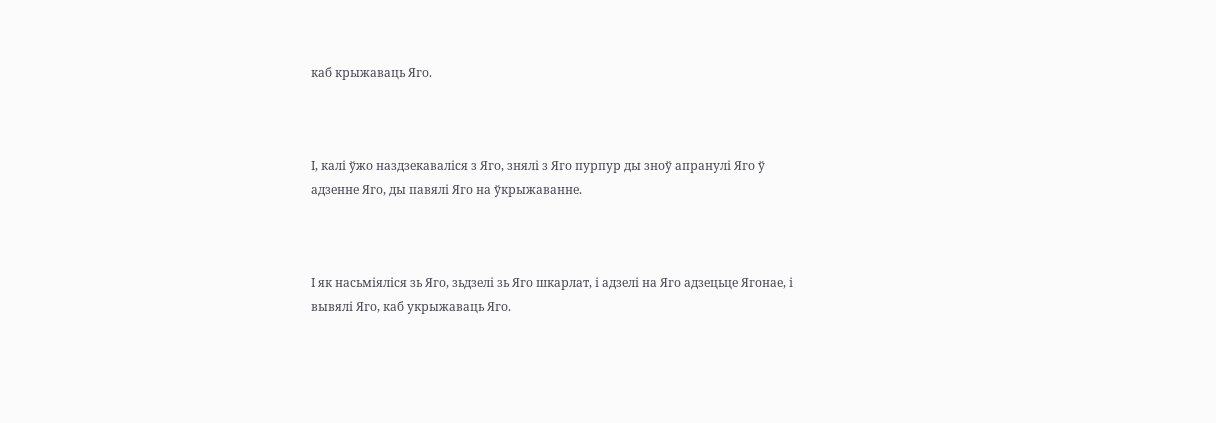каб крыжаваць Яго.



І, калі ўжо наздзекаваліся з Яго, знялі з Яго пурпур ды зноў апранулі Яго ў адзенне Яго, ды павялі Яго на ўкрыжаванне.



І як насьміяліся зь Яго, зьдзелі зь Яго шкарлат, і адзелі на Яго адзецьце Ягонае, і вывялі Яго, каб укрыжаваць Яго.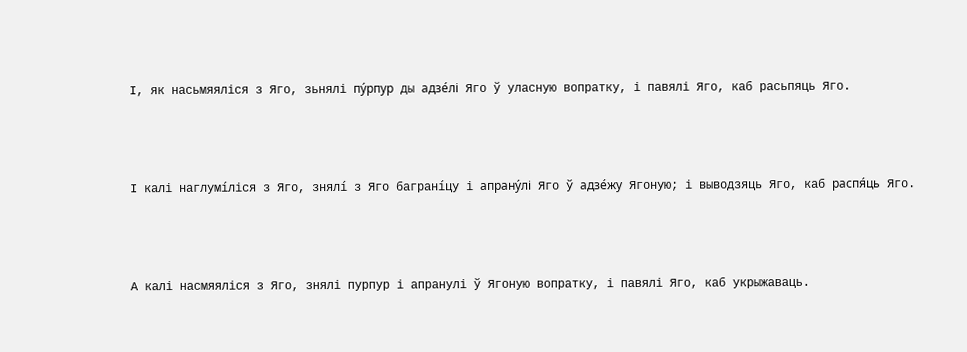І, як насьмяяліся з Яго, зьнялі пу́рпур ды адзе́лі Яго ў уласную вопратку, і павялі Яго, каб расьпяць Яго.



І калі наглумíліся з Яго, знялí з Яго багранíцу і апрану́лі Яго ў адзе́жу Ягоную; і выводзяць Яго, каб распя́ць Яго.



А калі насмяяліся з Яго, знялі пурпур і апранулі ў Ягоную вопратку, і павялі Яго, каб укрыжаваць.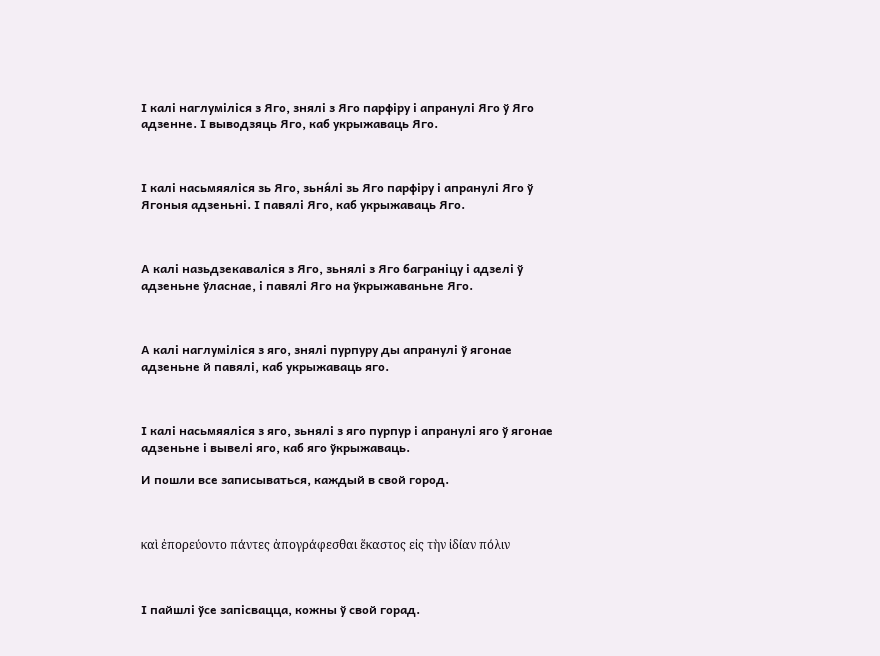І калі наглуміліся з Яго, знялі з Яго парфіру і апранулі Яго ў Яго адзенне. І выводзяць Яго, каб укрыжаваць Яго.



І калі насьмяяліся зь Яго, зьня́лі зь Яго парфіру і апранулі Яго ў Ягоныя адзеньні. І павялі Яго, каб укрыжаваць Яго.



А калі назьдзекаваліся з Яго, зьнялі з Яго баграніцу і адзелі ў адзеньне ўласнае, і павялі Яго на ўкрыжаваньне Яго.



А калі наглуміліся з яго, знялі пурпуру ды апранулі ў ягонае адзеньне й павялі, каб укрыжаваць яго.



І калі насьмяяліся з яго, зьнялі з яго пурпур і апранулі яго ў ягонае адзеньне і вывелі яго, каб яго ўкрыжаваць.

И пошли все записываться, каждый в свой город.



καὶ ἐπορεύοντο πάντες ἀπογράφεσθαι ἕκαστος εἰς τὴν ἰδίαν πόλιν



І пайшлі ўсе запісвацца, кожны ў свой горад.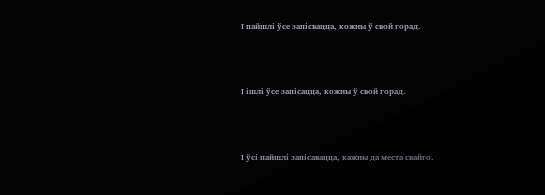І пайшлі ўсе запісвацца, кожны ў свой горад.



І ішлі ўсе запісацца, кожны ў свой горад.



І ўсі пайшлі запісавацца, кажны да места свайго.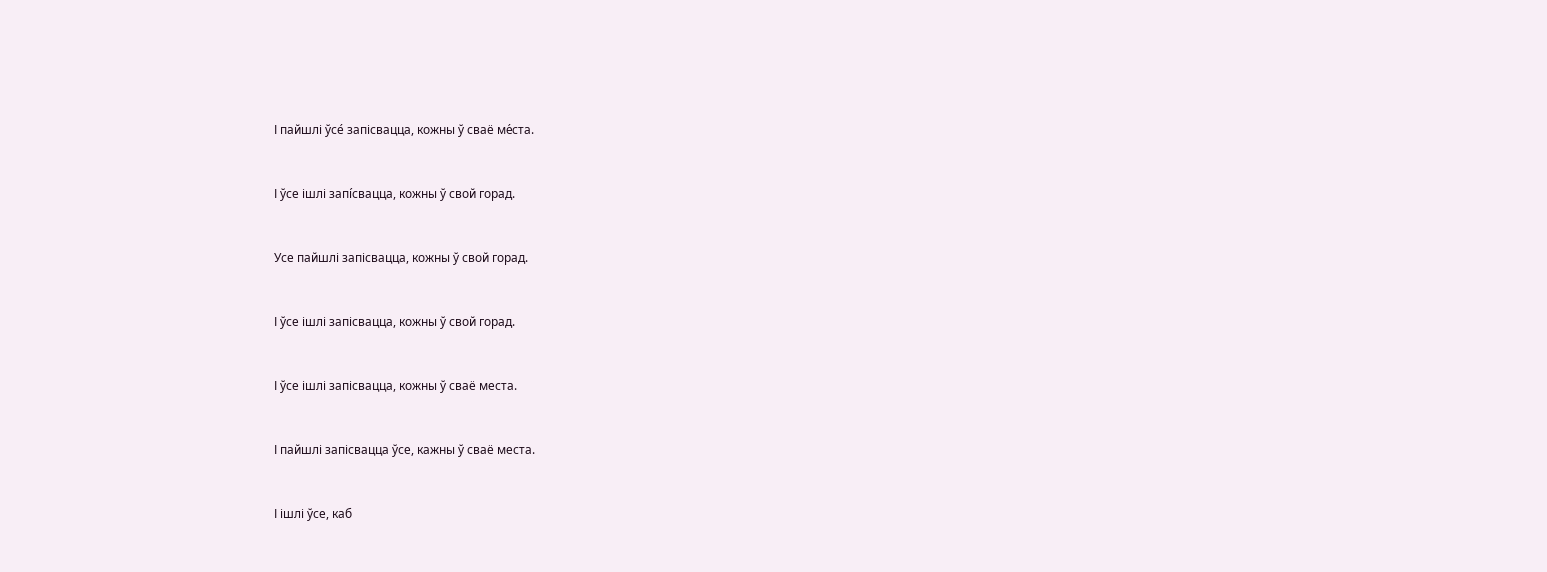І пайшлі ўсе́ запісвацца, кожны ў сваё ме́ста.



І ўсе ішлі запíсвацца, кожны ў свой горад.



Усе пайшлі запісвацца, кожны ў свой горад.



І ўсе ішлі запісвацца, кожны ў свой горад.



І ўсе ішлі запісвацца, кожны ў сваё места.



І пайшлі запісвацца ўсе, кажны ў сваё места.



І ішлі ўсе, каб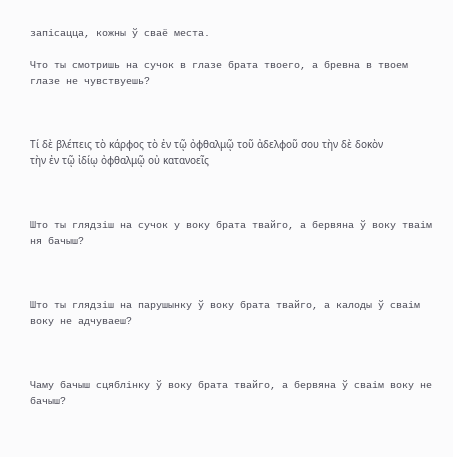запісацца, кожны ў сваё места.

Что ты смотришь на сучок в глазе брата твоего, а бревна в твоем глазе не чувствуешь?



Τί δὲ βλέπεις τὸ κάρφος τὸ ἐν τῷ ὀφθαλμῷ τοῦ ἀδελφοῦ σου τὴν δὲ δοκὸν τὴν ἐν τῷ ἰδίῳ ὀφθαλμῷ οὐ κατανοεῖς



Што ты глядзіш на сучок у воку брата твайго, а бервяна ў воку тваім ня бачыш?



Што ты глядзіш на парушынку ў воку брата твайго, а калоды ў сваім воку не адчуваеш?



Чаму бачыш сцяблінку ў воку брата твайго, а бервяна ў сваім воку не бачыш?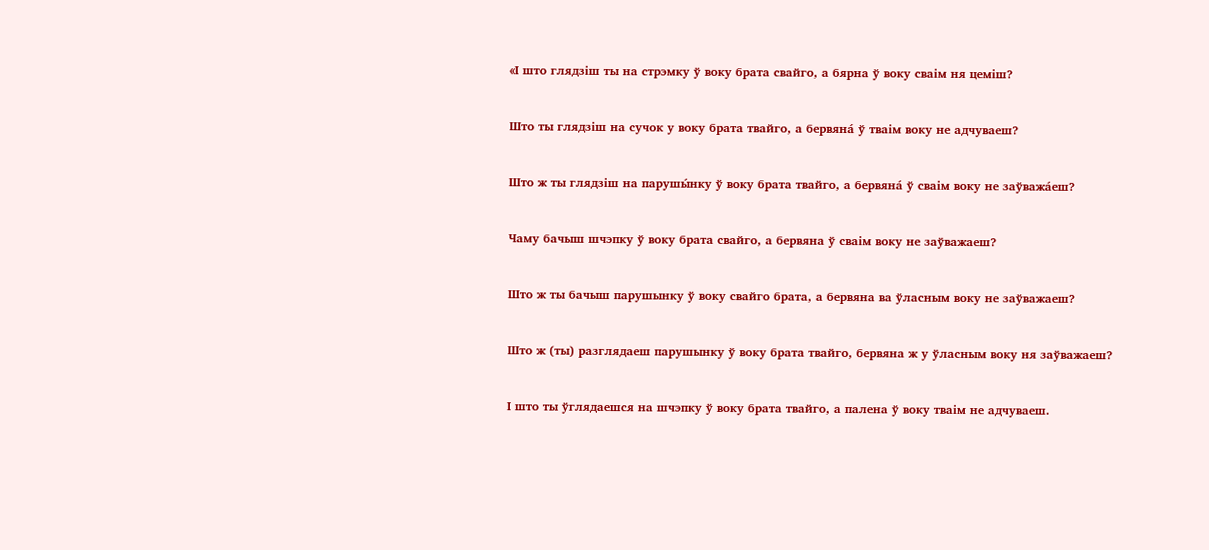«І што глядзіш ты на стрэмку ў воку брата свайго, а бярна ў воку сваім ня цеміш?



Што ты глядзіш на сучок у воку брата твайго, а бервяна́ ў тваім воку не адчуваеш?



Што ж ты глядзіш на парушы́нку ў воку брата твайго, а бервяна́ ў сваім воку не заўважа́еш?



Чаму бачыш шчэпку ў воку брата свайго, а бервяна ў сваім воку не заўважаеш?



Што ж ты бачыш парушынку ў воку свайго брата, а бервяна ва ўласным воку не заўважаеш?



Што ж (ты) разглядаеш парушынку ў воку брата твайго, бервяна ж у ўласным воку ня заўважаеш?



І што ты ўглядаешся на шчэпку ў воку брата твайго, а палена ў воку тваім не адчуваеш.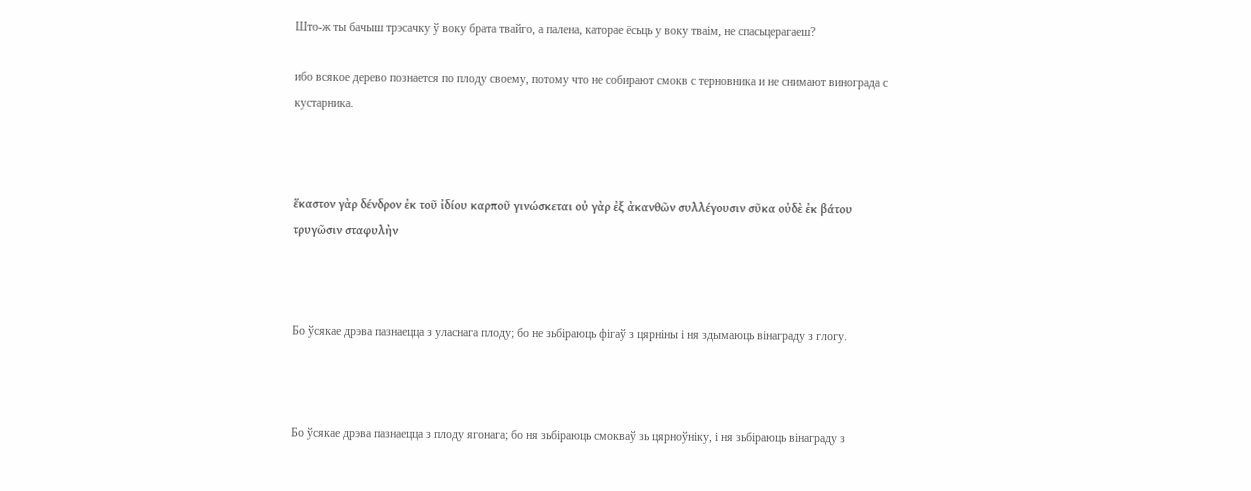Што-ж ты бачыш трэсачку ў воку брата твайго, а палена, каторае ёсьць у воку тваім, не спасьцерагаеш?

ибо всякое дерево познается по плоду своему, потому что не собирают смокв с терновника и не снимают винограда с кустарника.



ἕκαστον γὰρ δένδρον ἐκ τοῦ ἰδίου καρποῦ γινώσκεται οὐ γὰρ ἐξ ἀκανθῶν συλλέγουσιν σῦκα οὐδὲ ἐκ βάτου τρυγῶσιν σταφυλὴν



Бо ўсякае дрэва пазнаецца з уласнага плоду; бо не зьбіраюць фігаў з цярніны і ня здымаюць вінаграду з глогу.



Бо ўсякае дрэва пазнаецца з плоду ягонага; бо ня зьбіраюць смокваў зь цярноўніку, і ня зьбіраюць вінаграду з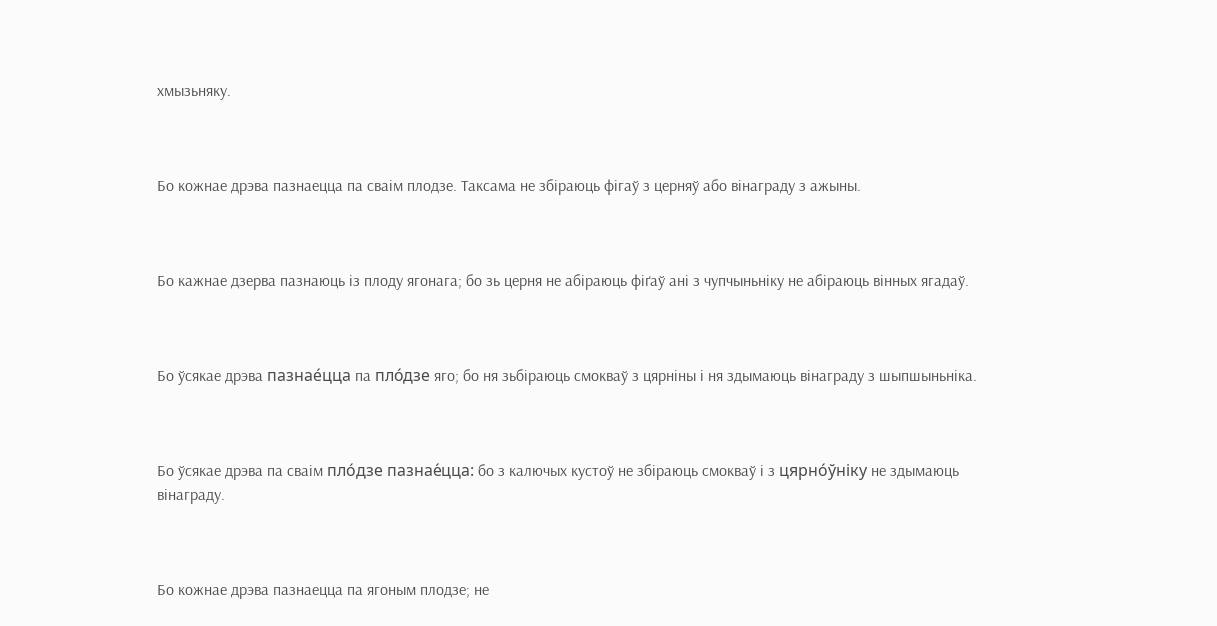хмызьняку.



Бо кожнае дрэва пазнаецца па сваім плодзе. Таксама не збіраюць фігаў з церняў або вінаграду з ажыны.



Бо кажнае дзерва пазнаюць із плоду ягонага; бо зь церня не абіраюць фіґаў ані з чупчыньніку не абіраюць вінных ягадаў.



Бо ўсякае дрэва пазнае́цца па пло́дзе яго; бо ня зьбіраюць смокваў з цярніны і ня здымаюць вінаграду з шыпшыньніка.



Бо ўсякае дрэва па сваім пло́дзе пазнае́цца: бо з калючых кустоў не збіраюць смокваў і з цярно́ўніку не здымаюць вінаграду.



Бо кожнае дрэва пазнаецца па ягоным плодзе; не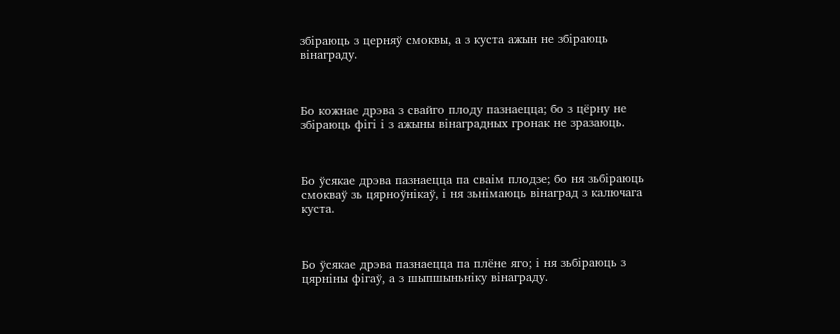збіраюць з церняў смоквы, а з куста ажын не збіраюць вінаграду.



Бо кожнае дрэва з свайго плоду пазнаецца; бо з цёрну не збіраюць фігі і з ажыны вінаградных гронак не зразаюць.



Бо ўсякае дрэва пазнаецца па сваім плодзе; бо ня зьбіраюць смокваў зь цярноўнікаў, і ня зьнімаюць вінаград з калючага куста.



Бо ўсякае дрэва пазнаецца па плёне яго; і ня зьбіраюць з цярніны фігаў, а з шыпшыньніку вінаграду.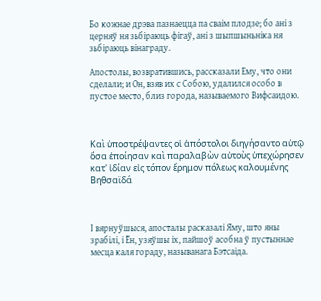Бо кожнае дрэва пазнаецца па сваім плодзе; бо ані з церняў ня зьбіраюць фігаў, ані з шыпшыньніка ня зьбіраюць вінаграду.

Апостолы, возвратившись, рассказали Ему, что они сделали; и Он, взяв их с Собою, удалился особо в пустое место, близ города, называемого Вифсаидою.



Καὶ ὑποστρέψαντες οἱ ἀπόστολοι διηγήσαντο αὐτῷ ὅσα ἐποίησαν καὶ παραλαβὼν αὐτοὺς ὑπεχώρησεν κατ' ἰδίαν εἰς τόπον ἔρημον πόλεως καλουμένης Βηθσαϊδά



І вярнуўшыся, апосталы расказалі Яму, што яны зрабілі, і Ён, узяўшы іх, пайшоў асобна ў пустыннае месца каля гораду, называнага Бэтсаіда.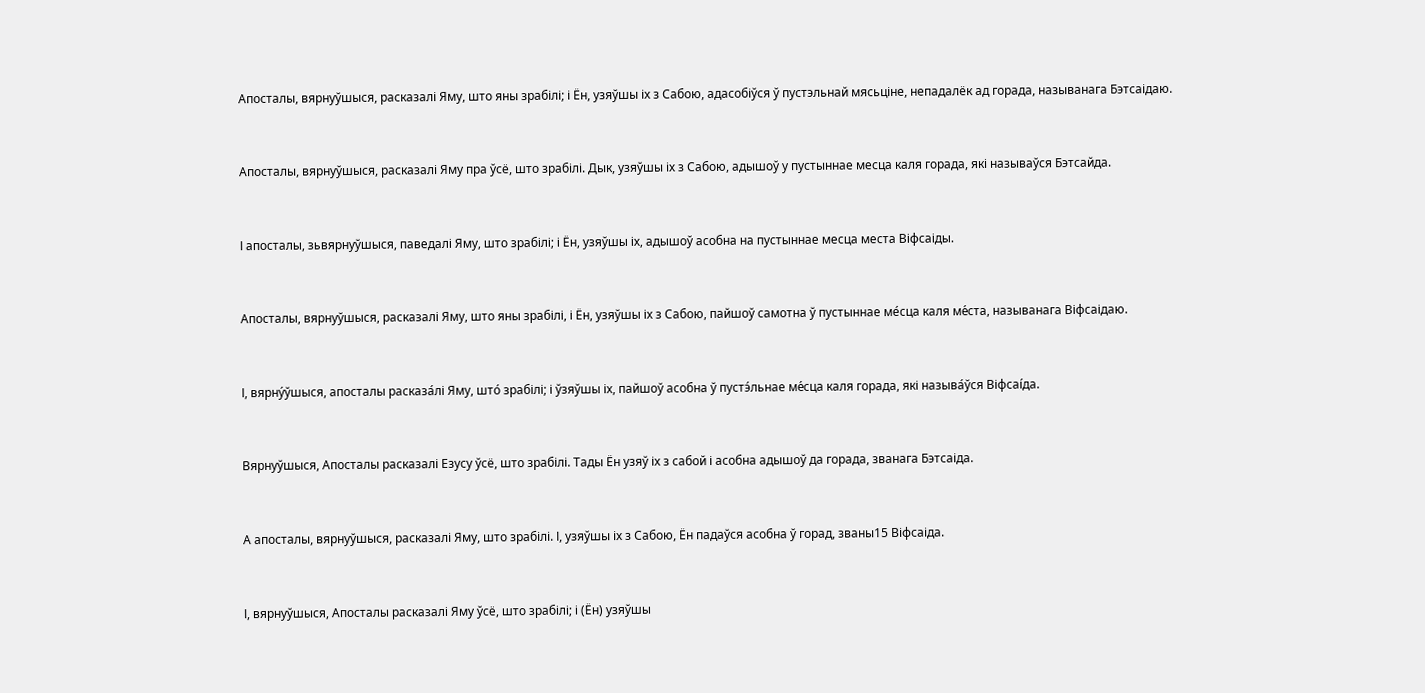Апосталы, вярнуўшыся, расказалі Яму, што яны зрабілі; і Ён, узяўшы іх з Сабою, адасобіўся ў пустэльнай мясьціне, непадалёк ад горада, называнага Бэтсаідаю.



Апосталы, вярнуўшыся, расказалі Яму пра ўсё, што зрабілі. Дык, узяўшы іх з Сабою, адышоў у пустыннае месца каля горада, які называўся Бэтсайда.



І апосталы, зьвярнуўшыся, паведалі Яму, што зрабілі; і Ён, узяўшы іх, адышоў асобна на пустыннае месца места Віфсаіды.



Апосталы, вярнуўшыся, расказалі Яму, што яны зрабілі, і Ён, узяўшы іх з Сабою, пайшоў самотна ў пустыннае ме́сца каля ме́ста, называнага Віфсаідаю.



І, вярну́ўшыся, апосталы расказа́лі Яму, што́ зрабілі; і ўзяўшы іх, пайшоў асобна ў пустэ́льнае ме́сца каля горада, які называ́ўся Віфсаíда.



Вярнуўшыся, Апосталы расказалі Езусу ўсё, што зрабілі. Тады Ён узяў іх з сабой і асобна адышоў да горада, званага Бэтсаіда.



А апосталы, вярнуўшыся, расказалі Яму, што зрабілі. І, узяўшы іх з Сабою, Ён падаўся асобна ў горад, званы15 Віфсаіда.



І, вярнуўшыся, Апосталы расказалі Яму ўсё, што зрабілі; і (Ён) узяўшы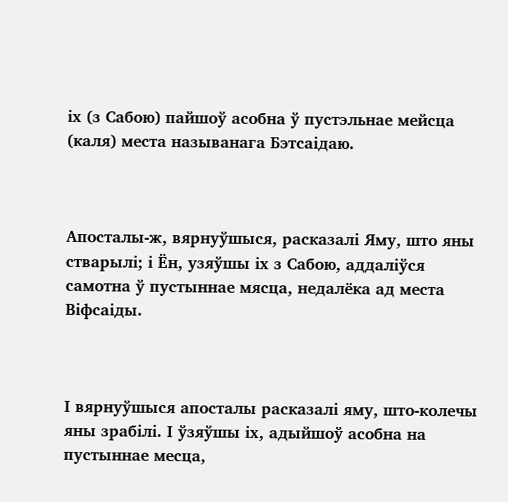іх (з Сабою) пайшоў асобна ў пустэльнае мейсца (каля) места называнага Бэтсаідаю.



Апосталы-ж, вярнуўшыся, расказалі Яму, што яны стварылі; і Ён, узяўшы іх з Сабою, аддаліўся самотна ў пустыннае мясца, недалёка ад места Віфсаіды.



І вярнуўшыся апосталы расказалі яму, што-колечы яны зрабілі. І ўзяўшы іх, адыйшоў асобна на пустыннае месца,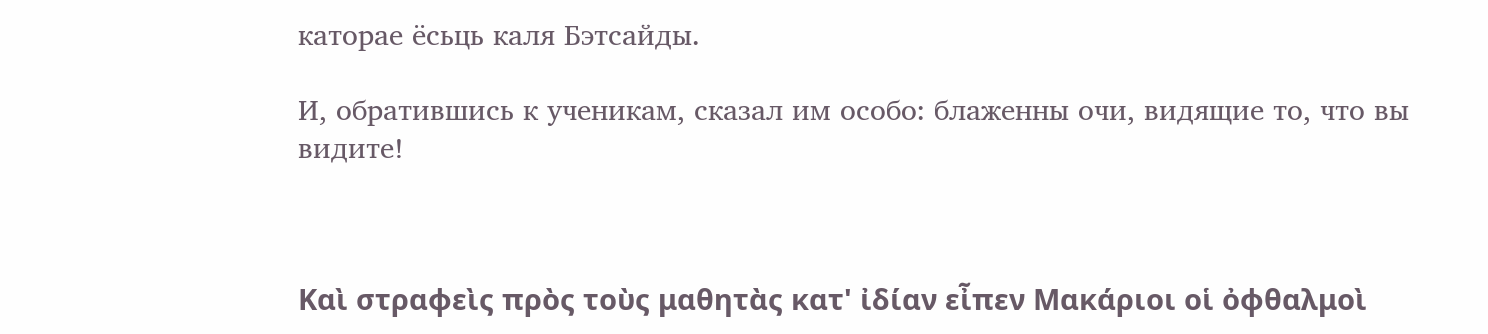каторае ёсьць каля Бэтсайды.

И, обратившись к ученикам, сказал им особо: блаженны очи, видящие то, что вы видите!



Καὶ στραφεὶς πρὸς τοὺς μαθητὰς κατ' ἰδίαν εἶπεν Μακάριοι οἱ ὀφθαλμοὶ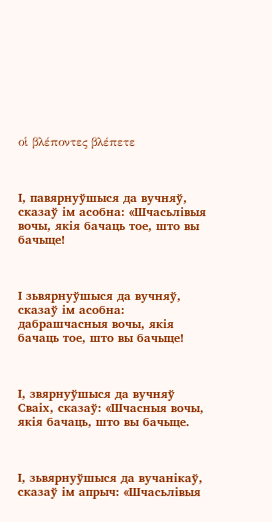οἱ βλέποντες βλέπετε



І, павярнуўшыся да вучняў, сказаў ім асобна: «Шчасьлівыя вочы, якія бачаць тое, што вы бачыце!



І зьвярнуўшыся да вучняў, сказаў ім асобна: дабрашчасныя вочы, якія бачаць тое, што вы бачыце!



І, звярнуўшыся да вучняў Сваіх, сказаў: «Шчасныя вочы, якія бачаць, што вы бачыце.



І, зьвярнуўшыся да вучанікаў, сказаў ім апрыч: «Шчасьлівыя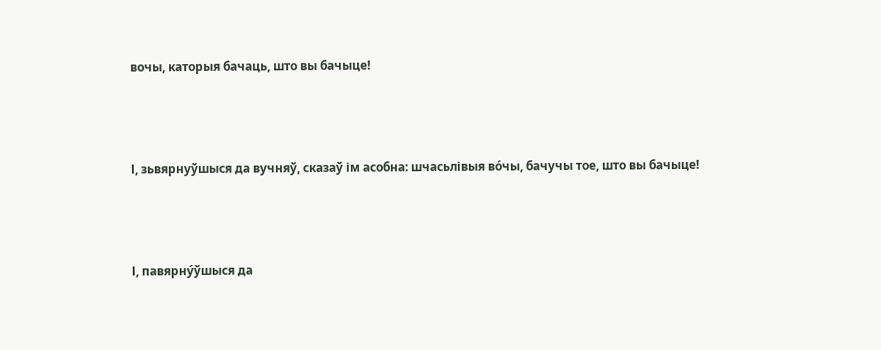вочы, каторыя бачаць, што вы бачыце!



І, зьвярнуўшыся да вучняў, сказаў ім асобна: шчасьлівыя во́чы, бачучы тое, што вы бачыце!



І, павярну́ўшыся да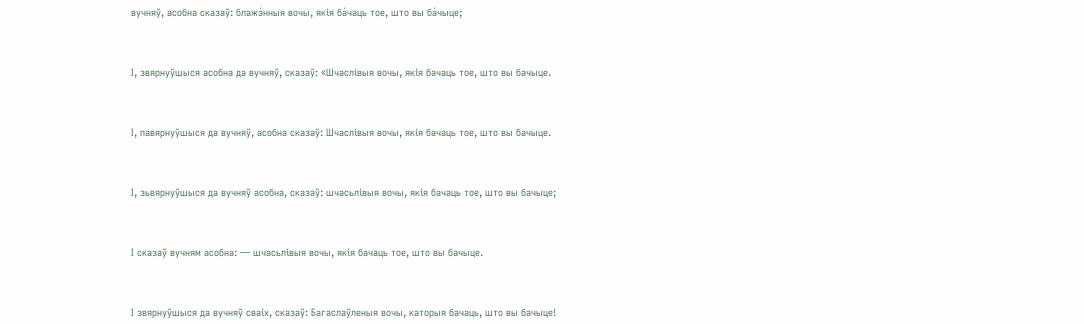вучняў, асобна сказаў: блажэ́нныя вочы, якія ба́чаць тое, што вы ба́чыце;



І, звярнуўшыся асобна да вучняў, сказаў: «Шчаслівыя вочы, якія бачаць тое, што вы бачыце.



І, павярнуўшыся да вучняў, асобна сказаў: Шчаслівыя вочы, якія бачаць тое, што вы бачыце.



І, зьвярнуўшыся да вучняў асобна, сказаў: шчасьлівыя вочы, якія бачаць тое, што вы бачыце;



І сказаў вучням асобна: — шчасьлівыя вочы, якія бачаць тое, што вы бачыце.



І звярнуўшыся да вучняў сваіх, сказаў: Багаслаўленыя вочы, каторыя бачаць, што вы бачыце!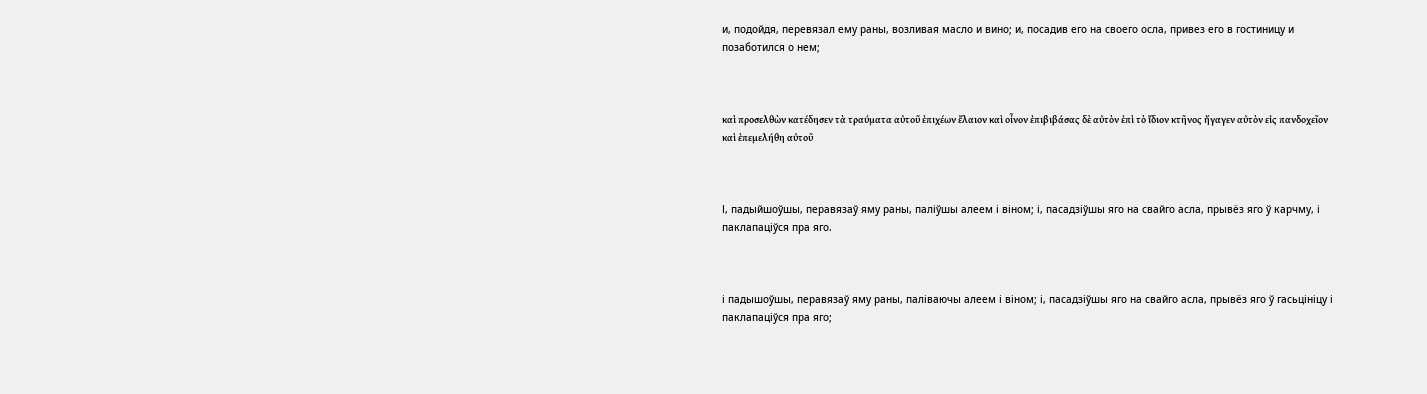и, подойдя, перевязал ему раны, возливая масло и вино; и, посадив его на своего осла, привез его в гостиницу и позаботился о нем;



καὶ προσελθὼν κατέδησεν τὰ τραύματα αὐτοῦ ἐπιχέων ἔλαιον καὶ οἶνον ἐπιβιβάσας δὲ αὐτὸν ἐπὶ τὸ ἴδιον κτῆνος ἤγαγεν αὐτὸν εἰς πανδοχεῖον καὶ ἐπεμελήθη αὐτοῦ



І, падыйшоўшы, перавязаў яму раны, паліўшы алеем і віном; і, пасадзіўшы яго на свайго асла, прывёз яго ў карчму, і паклапаціўся пра яго.



і падышоўшы, перавязаў яму раны, паліваючы алеем і віном; і, пасадзіўшы яго на свайго асла, прывёз яго ў гасьцініцу і паклапаціўся пра яго;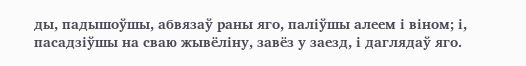ды, падышоўшы, абвязаў раны яго, паліўшы алеем і віном; і, пасадзіўшы на сваю жывёліну, завёз у заезд, і даглядаў яго.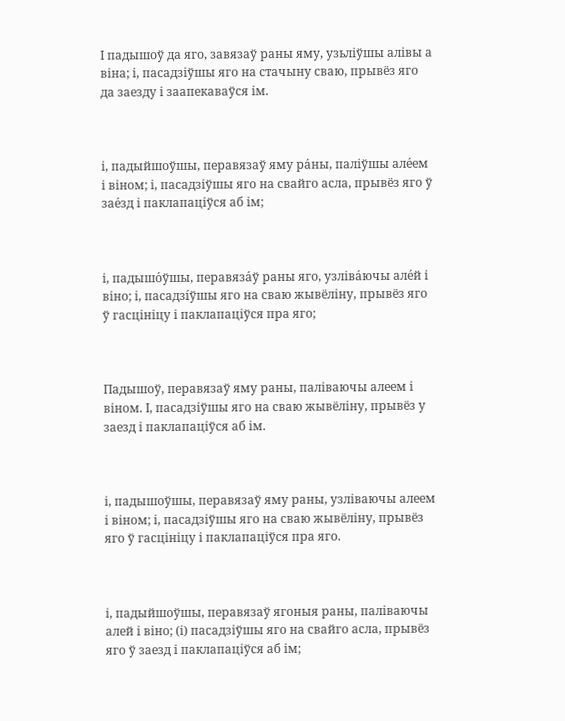І падышоў да яго, завязаў раны яму, узьліўшы алівы а віна; і, пасадзіўшы яго на стачыну сваю, прывёз яго да заезду і заапекаваўся ім.



і, падыйшоўшы, перавязаў яму ра́ны, паліўшы але́ем і віном; і, пасадзіўшы яго на свайго асла, прывёз яго ў зае́зд і паклапаціўся аб ім;



і, падышо́ўшы, перавяза́ў раны яго, узліва́ючы але́й і віно; і, пасадзíўшы яго на сваю жывёліну, прывёз яго ў гасцініцу і паклапаціўся пра яго;



Падышоў, перавязаў яму раны, паліваючы алеем і віном. І, пасадзіўшы яго на сваю жывёліну, прывёз у заезд і паклапаціўся аб ім.



і, падышоўшы, перавязаў яму раны, узліваючы алеем і віном; і, пасадзіўшы яго на сваю жывёліну, прывёз яго ў гасцініцу і паклапаціўся пра яго.



і, падыйшоўшы, перавязаў ягоныя раны, паліваючы алей і віно; (і) пасадзіўшы яго на свайго асла, прывёз яго ў заезд і паклапаціўся аб ім;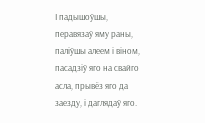І падышоўшы, перавязаў яму раны, паліўшы алеем і віном, пасадзіў яго на свайго асла, прывёз яго да заезду, і даглядаў яго.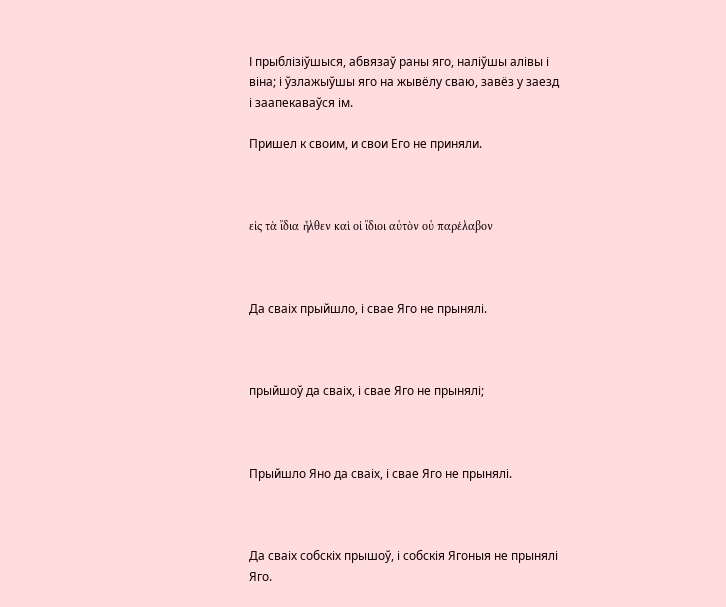І прыблізіўшыся, абвязаў раны яго, наліўшы алівы і віна; і ўзлажыўшы яго на жывёлу сваю, завёз у заезд і заапекаваўся ім.

Пришел к своим, и свои Его не приняли.



εἰς τὰ ἴδια ἦλθεν καὶ οἱ ἴδιοι αὐτὸν οὐ παρέλαβον



Да сваіх прыйшло, і свае Яго не прынялі.



прыйшоў да сваіх, і свае Яго не прынялі;



Прыйшло Яно да сваіх, і свае Яго не прынялі.



Да сваіх собскіх прышоў, і собскія Ягоныя не прынялі Яго.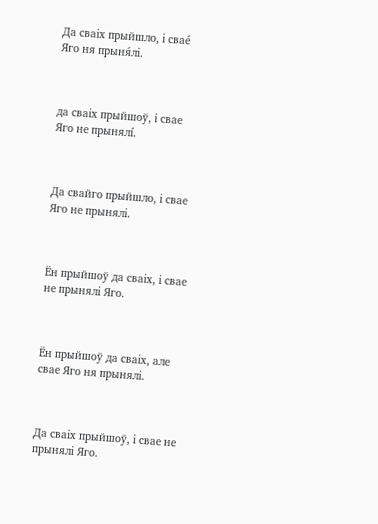Да сваіх прыйшло, і свае́ Яго ня прыня́лі.



да сваіх прыйшоў, і свае Яго не прынялí.



Да свайго прыйшло, і свае Яго не прынялі.



Ён прыйшоў да сваіх, і свае не прынялі Яго.



Ён прыйшоў да сваіх, але свае Яго ня прынялі.



Да сваіх прыйшоў, і свае не прынялі Яго.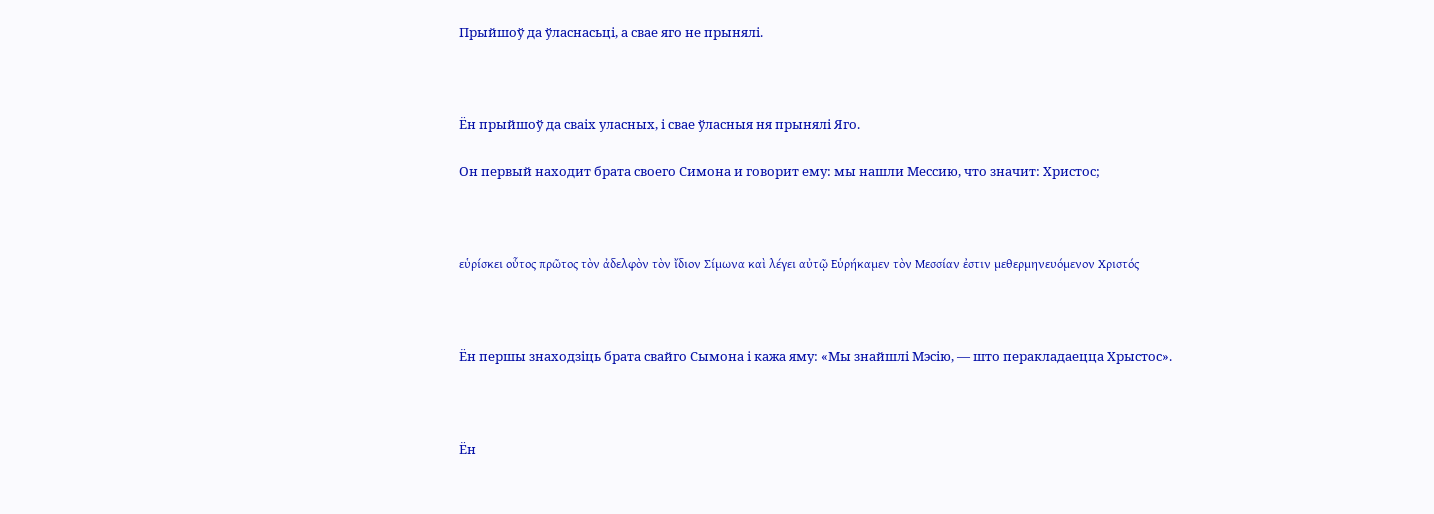Прыйшоў да ўласнасьці, а свае яго не прынялі.



Ён прыйшоў да сваіх уласных, і свае ўласныя ня прынялі Яго.

Он первый находит брата своего Симона и говорит ему: мы нашли Мессию, что значит: Христос;



εὑρίσκει οὗτος πρῶτος τὸν ἀδελφὸν τὸν ἴδιον Σίμωνα καὶ λέγει αὐτῷ Εὑρήκαμεν τὸν Μεσσίαν ἐστιν μεθερμηνευόμενον Χριστός



Ён першы знаходзіць брата свайго Сымона і кажа яму: «Мы знайшлі Мэсію, — што перакладаецца Хрыстос».



Ён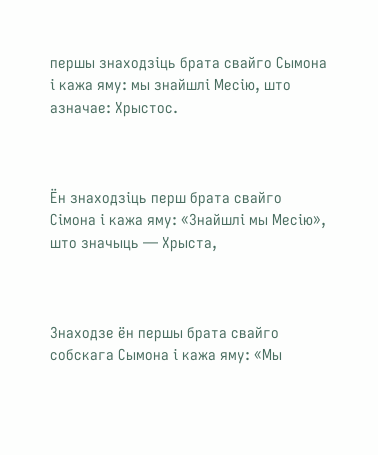першы знаходзіць брата свайго Сымона і кажа яму: мы знайшлі Месію, што азначае: Хрыстос.



Ён знаходзіць перш брата свайго Сімона і кажа яму: «Знайшлі мы Месію», што значыць — Хрыста,



Знаходзе ён першы брата свайго собскага Сымона і кажа яму: «Мы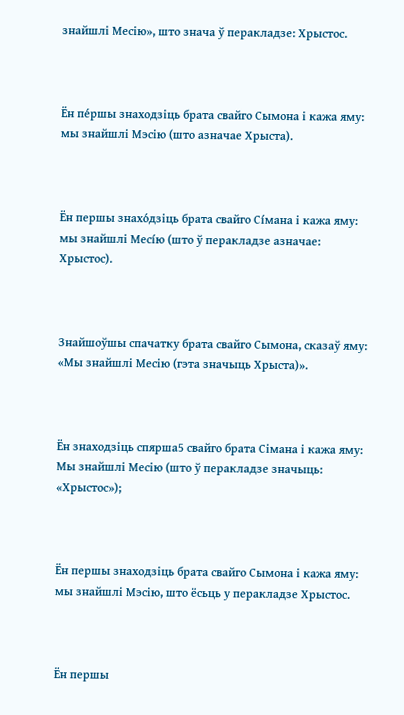знайшлі Месію», што знача ў перакладзе: Хрыстос.



Ён пе́ршы знаходзіць брата свайго Сымона і кажа яму: мы знайшлі Мэсію (што азначае Хрыста).



Ён першы знахо́дзіць брата свайго Сíмана і кажа яму: мы знайшлі Месíю (што ў перакладзе азначае: Хрыстос).



Знайшоўшы спачатку брата свайго Сымона, сказаў яму: «Мы знайшлі Месію (гэта значыць Хрыста)».



Ён знаходзіць спярша5 свайго брата Сімана і кажа яму: Мы знайшлі Месію (што ў перакладзе значыць: «Хрыстос»);



Ён першы знаходзіць брата свайго Сымона і кажа яму: мы знайшлі Мэсію, што ёсьць у перакладзе Хрыстос.



Ён першы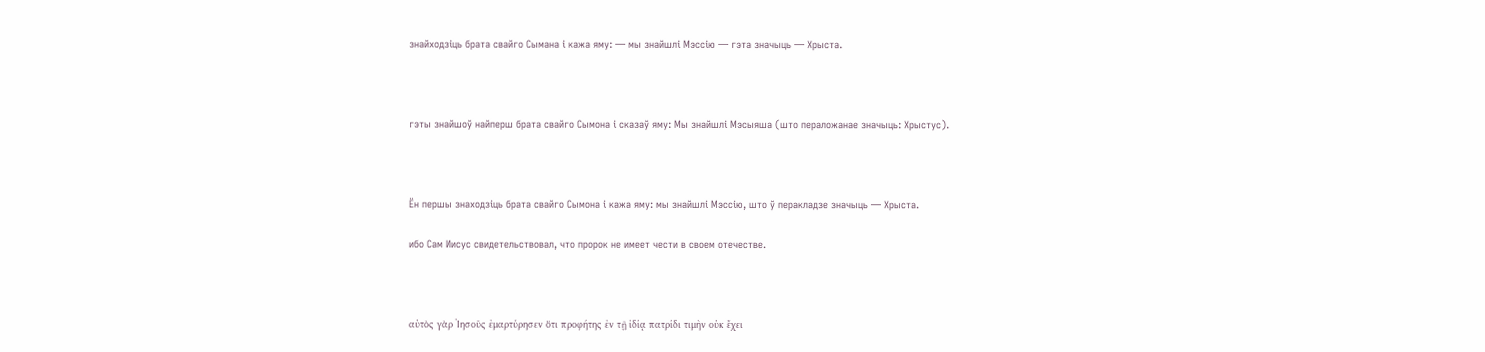знайходзіць брата свайго Сымана і кажа яму: — мы знайшлі Мэссію — гэта значыць — Хрыста.



гэты знайшоў найперш брата свайго Сымона і сказаў яму: Мы знайшлі Мэсыяша (што пераложанае значыць: Хрыстус).



Ён першы знаходзіць брата свайго Сымона і кажа яму: мы знайшлі Мэссію, што ў перакладзе значыць — Хрыста.

ибо Сам Иисус свидетельствовал, что пророк не имеет чести в своем отечестве.



αὐτὸς γὰρ Ἰησοῦς ἐμαρτύρησεν ὅτι προφήτης ἐν τῇ ἰδίᾳ πατρίδι τιμὴν οὐκ ἔχει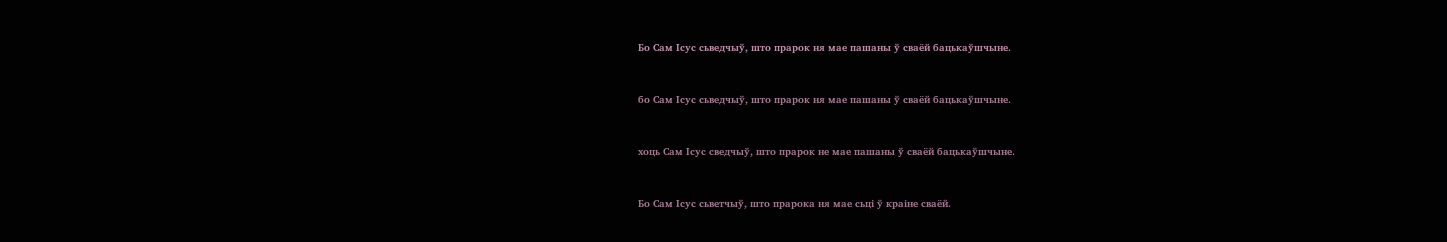Бо Сам Ісус сьведчыў, што прарок ня мае пашаны ў сваёй бацькаўшчыне.



бо Сам Ісус сьведчыў, што прарок ня мае пашаны ў сваёй бацькаўшчыне.



хоць Сам Ісус сведчыў, што прарок не мае пашаны ў сваёй бацькаўшчыне.



Бо Сам Ісус сьветчыў, што прарока ня мае сьці ў краіне сваёй.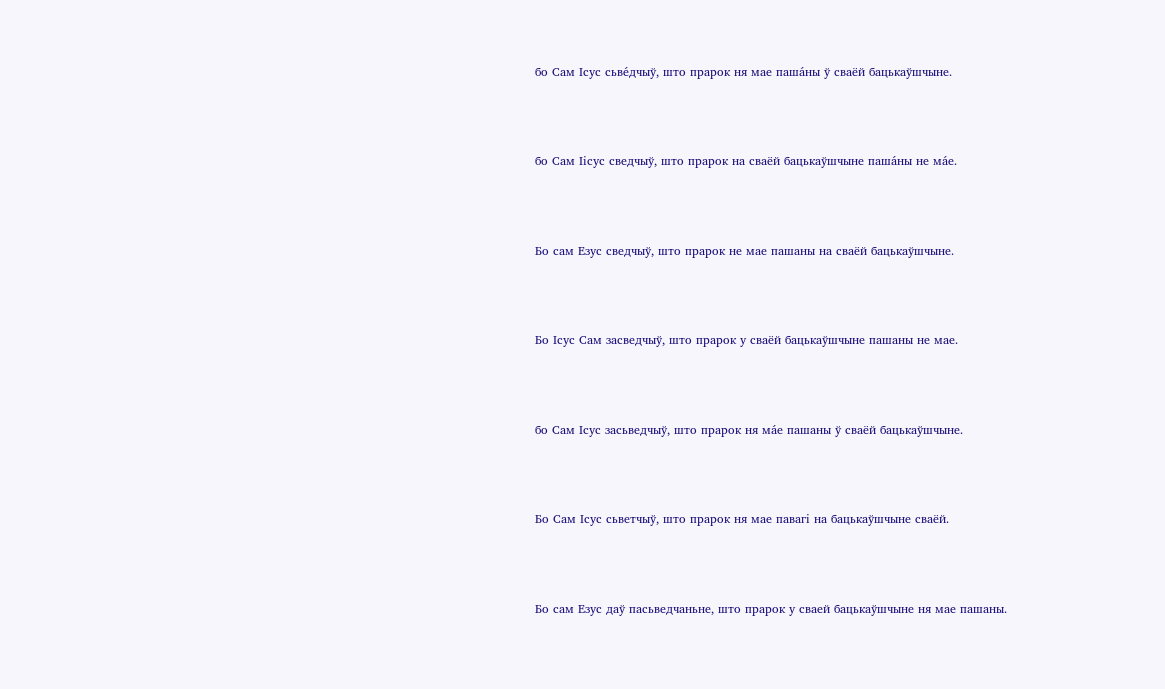бо Сам Ісус сьве́дчыў, што прарок ня мае паша́ны ў сваёй бацькаўшчыне.



бо Сам Іісус сведчыў, што прарок на сваёй бацькаўшчыне паша́ны не ма́е.



Бо сам Езус сведчыў, што прарок не мае пашаны на сваёй бацькаўшчыне.



Бо Ісус Сам засведчыў, што прарок у сваёй бацькаўшчыне пашаны не мае.



бо Сам Ісус засьведчыў, што прарок ня ма́е пашаны ў сваёй бацькаўшчыне.



Бо Сам Ісус сьветчыў, што прарок ня мае павагі на бацькаўшчыне сваёй.



Бо сам Езус даў пасьведчаньне, што прарок у сваей бацькаўшчыне ня мае пашаны.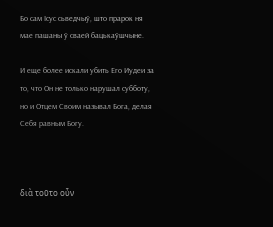Бо сам Ісус сьведчыў, што прарок ня мае пашаны ў сваей бацькаўшчыне.

И еще более искали убить Его Иудеи за то, что Он не только нарушал субботу, но и Отцем Своим называл Бога, делая Себя равным Богу.



διὰ τοῦτο οὖν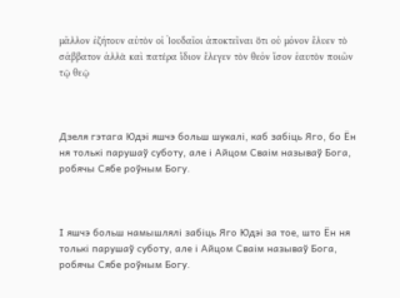μᾶλλον ἐζήτουν αὐτὸν οἱ Ἰουδαῖοι ἀποκτεῖναι ὅτι οὐ μόνον ἔλυεν τὸ σάββατον ἀλλὰ καὶ πατέρα ἴδιον ἔλεγεν τὸν θεόν ἴσον ἑαυτὸν ποιῶν τῷ θεῷ



Дзеля гэтага Юдэі яшчэ больш шукалі, каб забіць Яго, бо Ён ня толькі парушаў суботу, але і Айцом Сваім называў Бога, робячы Сябе роўным Богу.



І яшчэ больш намышлялі забіць Яго Юдэі за тое, што Ён ня толькі парушаў суботу, але і Айцом Сваім называў Бога, робячы Сябе роўным Богу.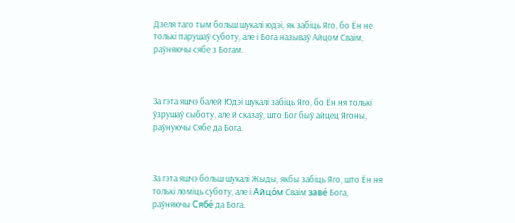Дзеля таго тым больш шукалі юдэі, як забіць Яго, бо Ён не толькі парушаў суботу, але і Бога называў Айцом Сваім, раўняючы сябе з Богам.



За гэта яшчэ балей Юдэі шукалі забіць Яго, бо Ён ня толькі ўзрушаў сыботу, але й сказаў, што Бог быў айцец Ягоны, раўнуючы Сябе да Бога.



За гэта яшчэ больш шукалі Жыды, якбы забіць Яго, што Ён ня толькі ломіць суботу, але і Айцо́м Сваім заве́ Бога, раўняючы Сябе́ да Бога.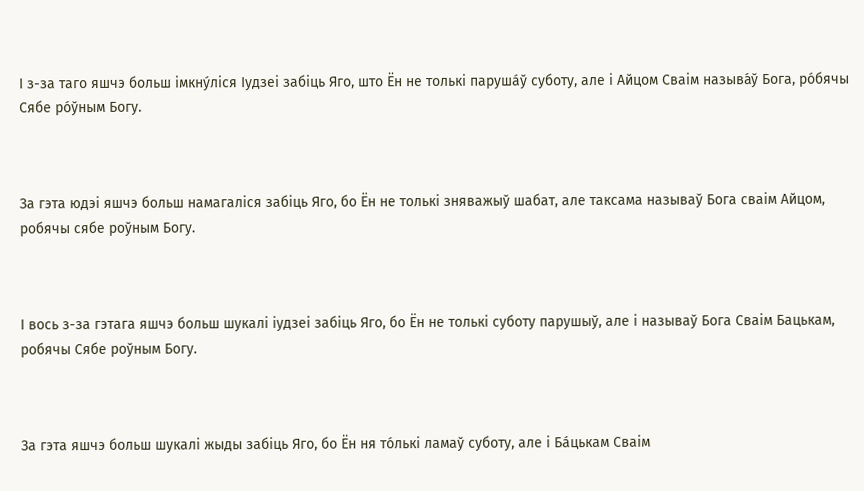І з-за таго яшчэ больш імкну́ліся Іудзеі забіць Яго, што Ён не толькі паруша́ў суботу, але і Айцом Сваім называ́ў Бога, ро́бячы Сябе ро́ўным Богу.



За гэта юдэі яшчэ больш намагаліся забіць Яго, бо Ён не толькі зняважыў шабат, але таксама называў Бога сваім Айцом, робячы сябе роўным Богу.



І вось з-за гэтага яшчэ больш шукалі іудзеі забіць Яго, бо Ён не толькі суботу парушыў, але і называў Бога Сваім Бацькам, робячы Сябе роўным Богу.



За гэта яшчэ больш шукалі жыды забіць Яго, бо Ён ня то́лькі ламаў суботу, але і Ба́цькам Сваім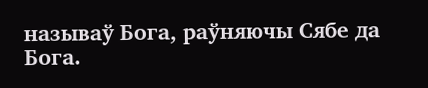называў Бога, раўняючы Сябе да Бога.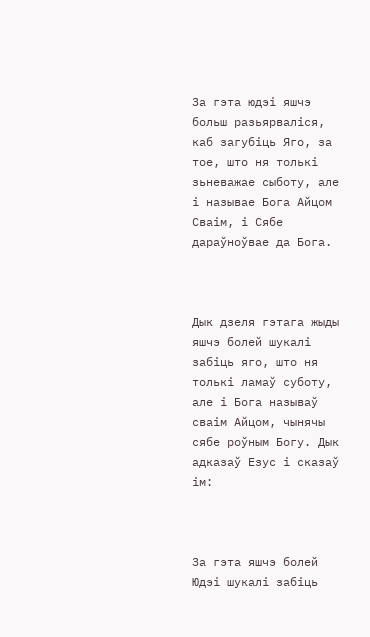За гэта юдэі яшчэ больш разьярваліся, каб загубіць Яго, за тое, што ня толькі зьневажае сыботу, але і называе Бога Айцом Сваім, і Сябе дараўноўвае да Бога.



Дык дзеля гэтага жыды яшчэ болей шукалі забіць яго, што ня толькі ламаў суботу, але і Бога называў сваім Айцом, чынячы сябе роўным Богу. Дык адказаў Езус і сказаў ім:



За гэта яшчэ болей Юдэі шукалі забіць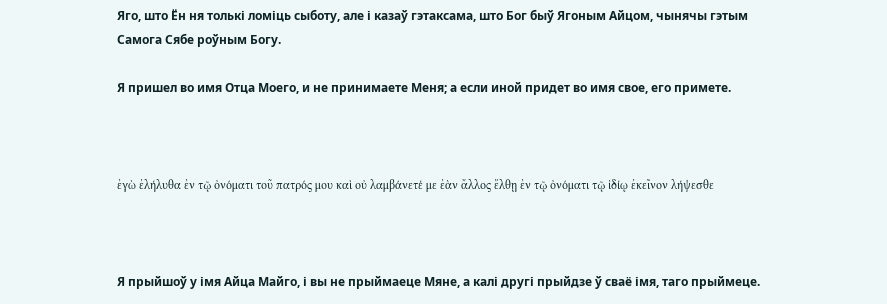Яго, што Ён ня толькі ломіць сыботу, але і казаў гэтаксама, што Бог быў Ягоным Айцом, чынячы гэтым Самога Сябе роўным Богу.

Я пришел во имя Отца Моего, и не принимаете Меня; а если иной придет во имя свое, его примете.



ἐγὼ ἐλήλυθα ἐν τῷ ὀνόματι τοῦ πατρός μου καὶ οὐ λαμβάνετέ με ἐὰν ἄλλος ἔλθῃ ἐν τῷ ὀνόματι τῷ ἰδίῳ ἐκεῖνον λήψεσθε



Я прыйшоў у імя Айца Майго, і вы не прыймаеце Мяне, а калі другі прыйдзе ў сваё імя, таго прыймеце.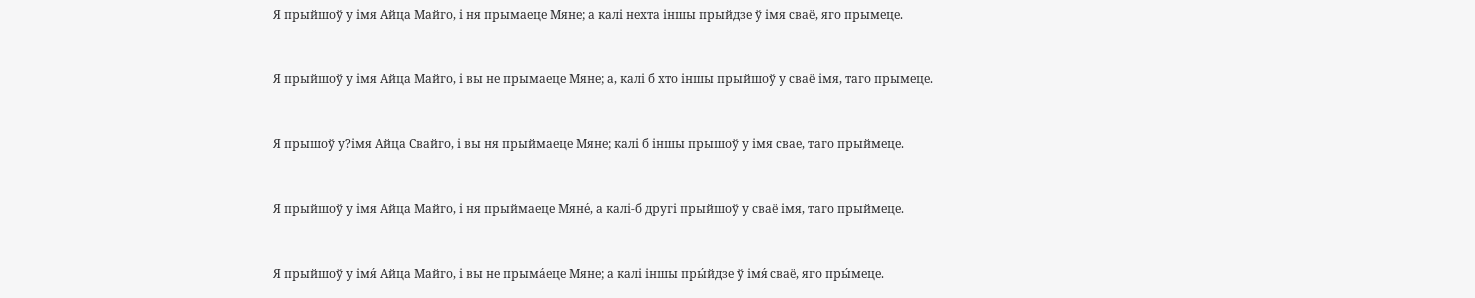Я прыйшоў у імя Айца Майго, і ня прымаеце Мяне; а калі нехта іншы прыйдзе ў імя сваё, яго прымеце.



Я прыйшоў у імя Айца Майго, і вы не прымаеце Мяне; а, калі б хто іншы прыйшоў у сваё імя, таго прымеце.



Я прышоў у?імя Айца Свайго, і вы ня прыймаеце Мяне; калі б іншы прышоў у імя свае, таго прыймеце.



Я прыйшоў у імя Айца Майго, і ня прыймаеце Мяне́, а калі-б другі прыйшоў у сваё імя, таго прыймеце.



Я прыйшоў у імя́ Айца Майго, і вы не прыма́еце Мяне; а калі іншы пры́йдзе ў імя́ сваё, яго пры́меце.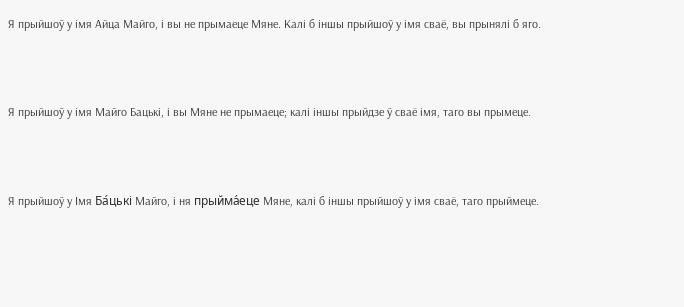Я прыйшоў у імя Айца Майго, і вы не прымаеце Мяне. Калі б іншы прыйшоў у імя сваё, вы прынялі б яго.



Я прыйшоў у імя Майго Бацькі, і вы Мяне не прымаеце; калі іншы прыйдзе ў сваё імя, таго вы прымеце.



Я прыйшоў у Імя Ба́цькі Майго, і ня прыйма́еце Мяне, калі б іншы прыйшоў у імя сваё, таго прыймеце.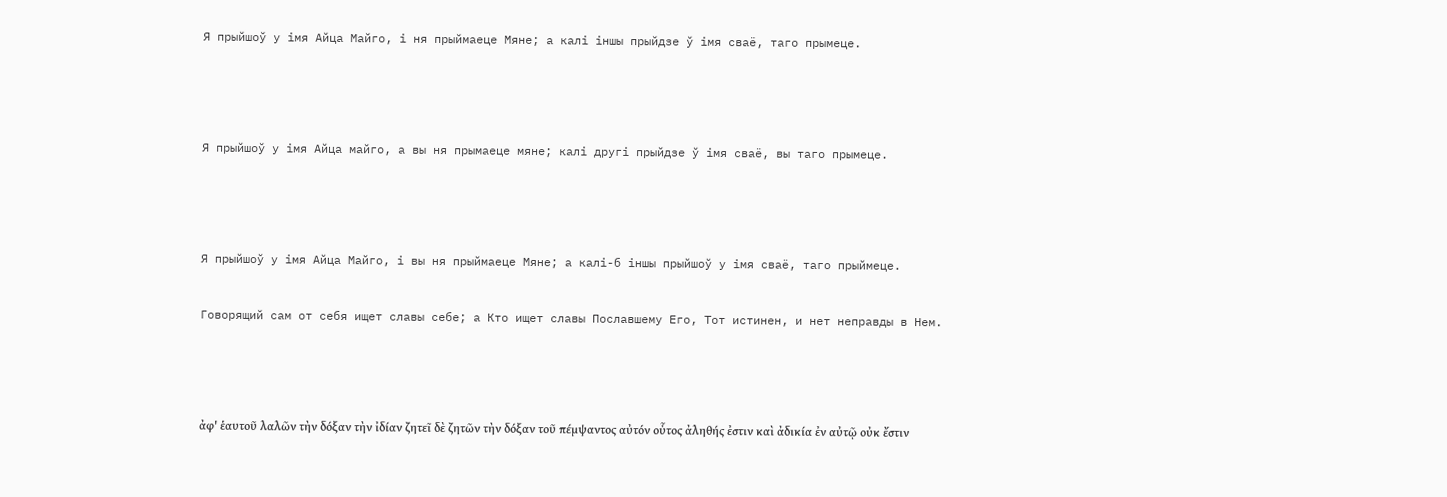Я прыйшоў у імя Айца Майго, і ня прыймаеце Мяне; а калі іншы прыйдзе ў імя сваё, таго прымеце.



Я прыйшоў у імя Айца майго, а вы ня прымаеце мяне; калі другі прыйдзе ў імя сваё, вы таго прымеце.



Я прыйшоў у імя Айца Майго, і вы ня прыймаеце Мяне; а калі-б іншы прыйшоў у імя сваё, таго прыймеце.

Говорящий сам от себя ищет славы себе; а Кто ищет славы Пославшему Его, Тот истинен, и нет неправды в Нем.



ἀφ' ἑαυτοῦ λαλῶν τὴν δόξαν τὴν ἰδίαν ζητεῖ δὲ ζητῶν τὴν δόξαν τοῦ πέμψαντος αὐτόν οὗτος ἀληθής ἐστιν καὶ ἀδικία ἐν αὐτῷ οὐκ ἔστιν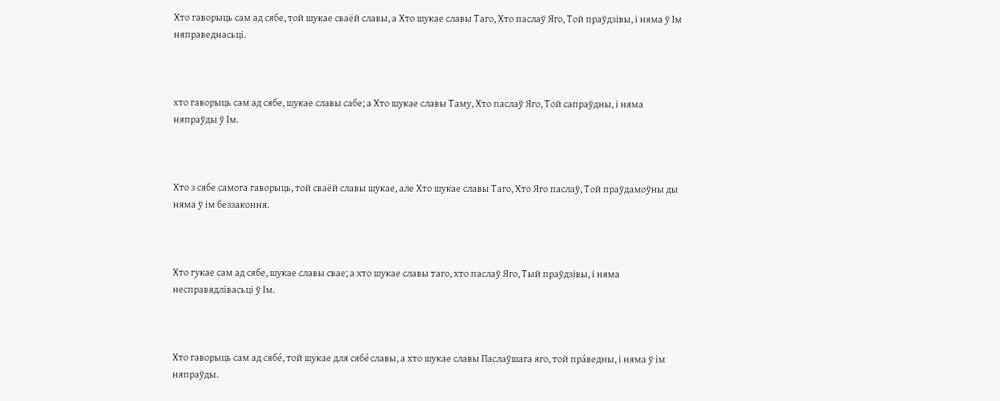Хто гаворыць сам ад сябе, той шукае сваёй славы, а Хто шукае славы Таго, Хто паслаў Яго, Той праўдзівы, і няма ў Ім няправеднасьці.



хто гаворыць сам ад сябе, шукае славы сабе; а Хто шукае славы Таму, Хто паслаў Яго, Той сапраўдны, і няма няпраўды ў Ім.



Хто з сябе самога гаворыць, той сваёй славы шукае, але Хто шукае славы Таго, Хто Яго паслаў, Той праўдамоўны ды няма ў ім беззаконня.



Хто гукае сам ад сябе, шукае славы свае; а хто шукае славы таго, хто паслаў Яго, Тый праўдзівы, і няма несправядлівасьці ў Ім.



Хто гаворыць сам ад сябе́, той шукае для сябе́ славы, а хто шукае славы Паслаўшага яго, той пра́ведны, і няма ў ім няпраўды.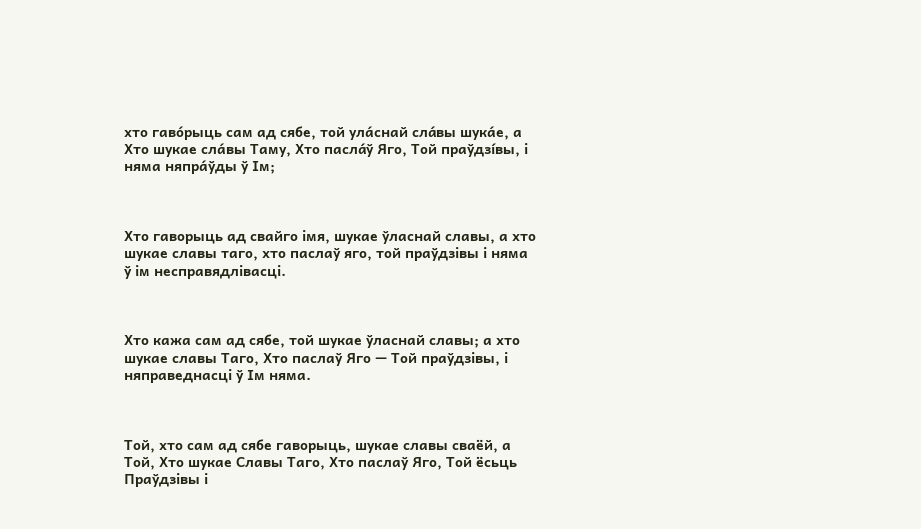хто гаво́рыць сам ад сябе, той ула́снай сла́вы шука́е, а Хто шукае сла́вы Таму, Хто пасла́ў Яго, Той праўдзíвы, і няма няпра́ўды ў Ім;



Хто гаворыць ад свайго імя, шукае ўласнай славы, а хто шукае славы таго, хто паслаў яго, той праўдзівы і няма ў ім несправядлівасці.



Хто кажа сам ад сябе, той шукае ўласнай славы; а хто шукае славы Таго, Хто паслаў Яго — Той праўдзівы, і няправеднасці ў Ім няма.



Той, хто сам ад сябе гаворыць, шукае славы сваёй, а Той, Хто шукае Славы Таго, Хто паслаў Яго, Той ёсьць Праўдзівы і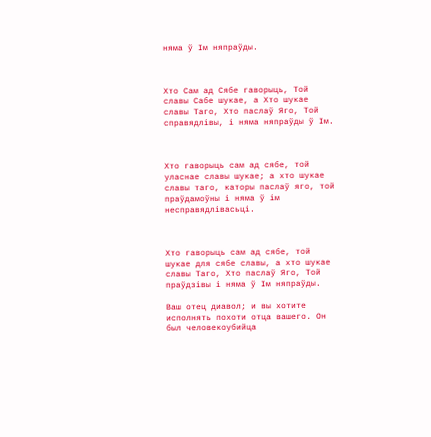няма ў Ім няпраўды.



Хто Сам ад Сябе гаворыць, Той славы Сабе шукае, а Хто шукае славы Таго, Хто паслаў Яго, Той справядлівы, і няма няпраўды ў Ім.



Хто гаворыць сам ад сябе, той уласнае славы шукае; а хто шукае славы таго, каторы паслаў яго, той праўдамоўны і няма ў ім несправядлівасьці.



Хто гаворыць сам ад сябе, той шукае для сябе славы, а хто шукае славы Таго, Хто паслаў Яго, Той праўдзівы і няма ў Ім няпраўды.

Ваш отец диавол; и вы хотите исполнять похоти отца вашего. Он был человекоубийца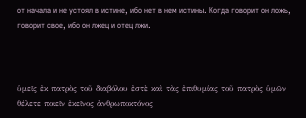от начала и не устоял в истине, ибо нет в нем истины. Когда говорит он ложь, говорит свое, ибо он лжец и отец лжи.



ὑμεῖς ἐκ πατρὸς τοῦ διαβόλου ἐστὲ καὶ τὰς ἐπιθυμίας τοῦ πατρὸς ὑμῶν θέλετε ποιεῖν ἐκεῖνος ἀνθρωποκτόνος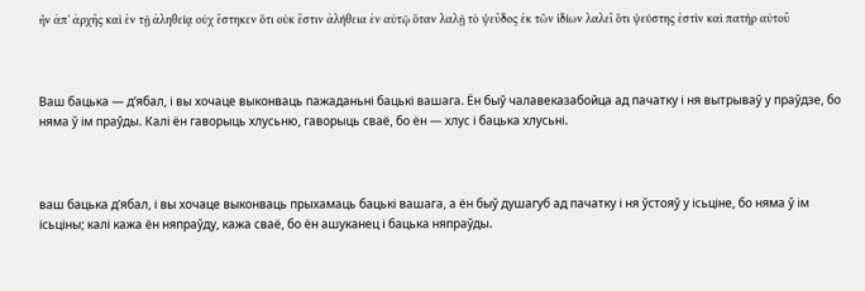ἦν ἀπ' ἀρχῆς καὶ ἐν τῇ ἀληθείᾳ οὐχ ἔστηκεν ὅτι οὐκ ἔστιν ἀλήθεια ἐν αὐτῷ ὅταν λαλῇ τὸ ψεῦδος ἐκ τῶν ἰδίων λαλεῖ ὅτι ψεύστης ἐστὶν καὶ πατὴρ αὐτοῦ



Ваш бацька — д’ябал, і вы хочаце выконваць пажаданьні бацькі вашага. Ён быў чалавеказабойца ад пачатку і ня вытрываў у праўдзе, бо няма ў ім праўды. Калі ён гаворыць хлусьню, гаворыць сваё, бо ён — хлус і бацька хлусьні.



ваш бацька д’ябал, і вы хочаце выконваць прыхамаць бацькі вашага, а ён быў душагуб ад пачатку і ня ўстояў у ісьціне, бо няма ў ім ісьціны; калі кажа ён няпраўду, кажа сваё, бо ён ашуканец і бацька няпраўды.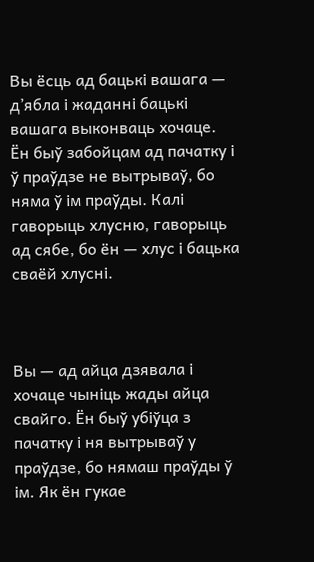Вы ёсць ад бацькі вашага — д’ябла і жаданні бацькі вашага выконваць хочаце. Ён быў забойцам ад пачатку і ў праўдзе не вытрываў, бо няма ў ім праўды. Калі гаворыць хлусню, гаворыць ад сябе, бо ён — хлус і бацька сваёй хлусні.



Вы — ад айца дзявала і хочаце чыніць жады айца свайго. Ён быў убіўца з пачатку і ня вытрываў у праўдзе, бо нямаш праўды ў ім. Як ён гукае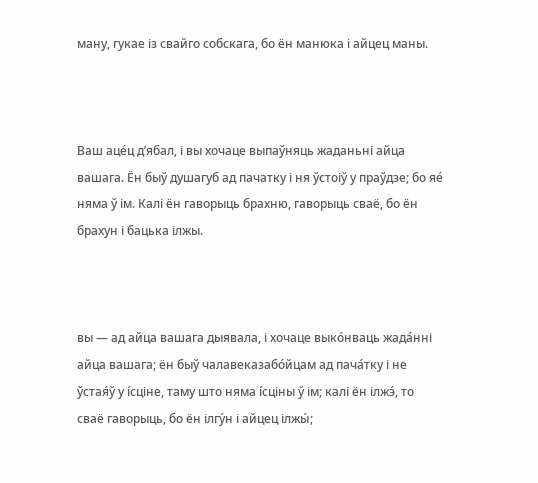ману, гукае із свайго собскага, бо ён манюка і айцец маны.



Ваш аце́ц д’ябал, і вы хочаце выпаўняць жаданьні айца вашага. Ён быў душагуб ад пачатку і ня ўстоіў у праўдзе; бо яе́ няма ў ім. Калі ён гаворыць брахню, гаворыць сваё, бо ён брахун і бацька ілжы.



вы — ад айца вашага дыявала, і хочаце выко́нваць жада́нні айца вашага; ён быў чалавеказабо́йцам ад пача́тку і не ўстая́ў у íсціне, таму што няма íсціны ў ім; калі ён ілжэ́, то сваё гаворыць, бо ён ілгу́н і айцец ілжы́;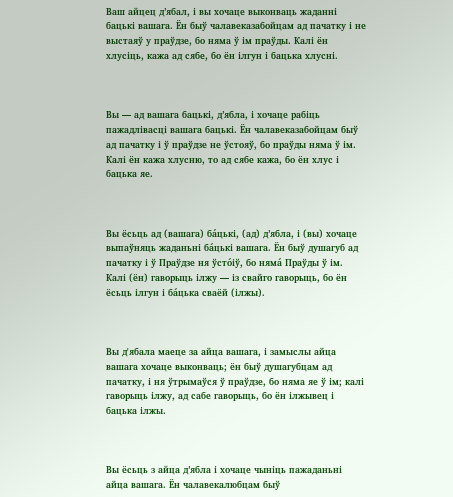Ваш айцец д’ябал, і вы хочаце выконваць жаданні бацькі вашага. Ён быў чалавеказабойцам ад пачатку і не выстаяў у праўдзе, бо няма ў ім праўды. Калі ён хлусіць, кажа ад сябе, бо ён ілгун і бацька хлусні.



Вы — ад вашага бацькі, д’ябла, і хочаце рабіць пажадлівасці вашага бацькі. Ён чалавеказабойцам быў ад пачатку і ў праўдзе не ўстояў, бо праўды няма ў ім. Калі ён кажа хлусню, то ад сябе кажа, бо ён хлус і бацька яе.



Вы ёсьць ад (вашага) ба́цькі, (ад) д’ябла, і (вы) хочаце выпаўняць жаданьні ба́цькі вашага. Ён быў душагуб ад пачатку і ў Праўдзе ня ўсто́іў, бо няма́ Праўды ў ім. Калі (ён) гаворыць ілжу — із свайго гаворыць, бо ён ёсьць ілгун і ба́цька сваёй (ілжы).



Вы д'ябала маеце за айца вашага, і замыслы айца вашага хочаце выконваць; ён быў душагубцам ад пачатку, і ня ўтрымаўся ў праўдзе, бо няма яе ў ім; калі гаворыць ілжу, ад сабе гаворыць, бо ён ілжывец і бацька ілжы.



Вы ёсьць з айца д’ябла і хочаце чыніць пажаданьні айца вашага. Ён чалавекалюбцам быў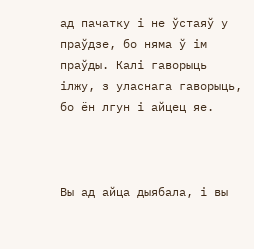ад пачатку і не ўстаяў у праўдзе, бо няма ў ім праўды. Калі гаворыць ілжу, з уласнага гаворыць, бо ён лгун і айцец яе.



Вы ад айца дыябала, і вы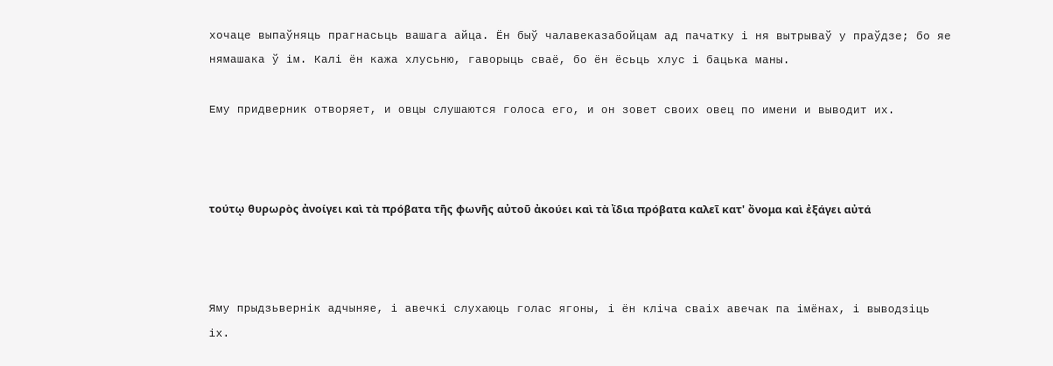хочаце выпаўняць прагнасьць вашага айца. Ён быў чалавеказабойцам ад пачатку і ня вытрываў у праўдзе; бо яе нямашака ў ім. Калі ён кажа хлусьню, гаворыць сваё, бо ён ёсьць хлус і бацька маны.

Ему придверник отворяет, и овцы слушаются голоса его, и он зовет своих овец по имени и выводит их.



τούτῳ θυρωρὸς ἀνοίγει καὶ τὰ πρόβατα τῆς φωνῆς αὐτοῦ ἀκούει καὶ τὰ ἴδια πρόβατα καλεῖ κατ' ὄνομα καὶ ἐξάγει αὐτά



Яму прыдзьвернік адчыняе, і авечкі слухаюць голас ягоны, і ён кліча сваіх авечак па імёнах, і выводзіць іх.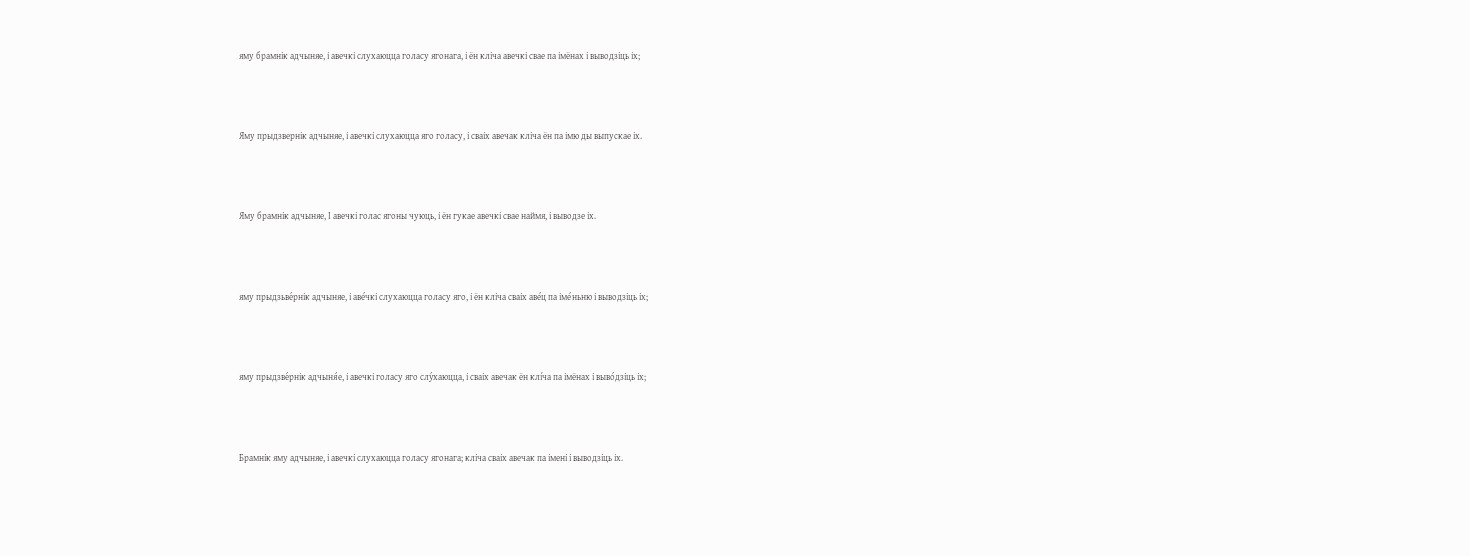яму брамнік адчыняе, і авечкі слухаюцца голасу ягонага, і ён кліча авечкі свае па імёнах і выводзіць іх;



Яму прыдзвернік адчыняе, і авечкі слухаюцца яго голасу, і сваіх авечак кліча ён па імю ды выпускае іх.



Яму брамнік адчыняе, І авечкі голас ягоны чуюць, і ён гукае авечкі свае наймя, і выводзе іх.



яму прыдзьве́рнік адчыняе, і аве́чкі слухаюцца голасу яго, і ён кліча сваіх аве́ц па іме́ньню і выводзіць іх;



яму прыдзве́рнік адчыня́е, і авечкі голасу яго слу́хаюцца, і сваіх авечак ён клíча па імёнах і выво́дзіць іх;



Брамнік яму адчыняе, і авечкі слухаюцца голасу ягонага; кліча сваіх авечак па імені і выводзіць іх.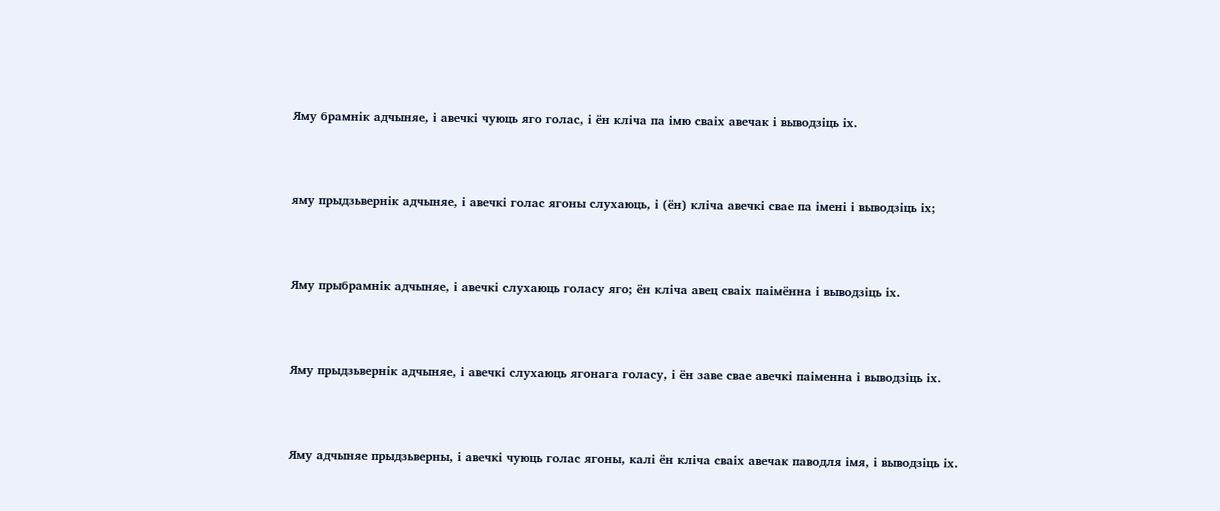Яму брамнік адчыняе, і авечкі чуюць яго голас, і ён кліча па імю сваіх авечак і выводзіць іх.



яму прыдзьвернік адчыняе, і авечкі голас ягоны слухаюць, і (ён) кліча авечкі свае па імені і выводзіць іх;



Яму прыбрамнік адчыняе, і авечкі слухаюць голасу яго; ён кліча авец сваіх паімённа і выводзіць іх.



Яму прыдзьвернік адчыняе, і авечкі слухаюць ягонага голасу, і ён заве свае авечкі паіменна і выводзіць іх.



Яму адчыняе прыдзьверны, і авечкі чуюць голас ягоны, калі ён кліча сваіх авечак паводля імя, і выводзіць іх.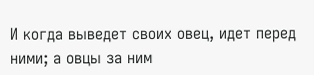И когда выведет своих овец, идет перед ними; а овцы за ним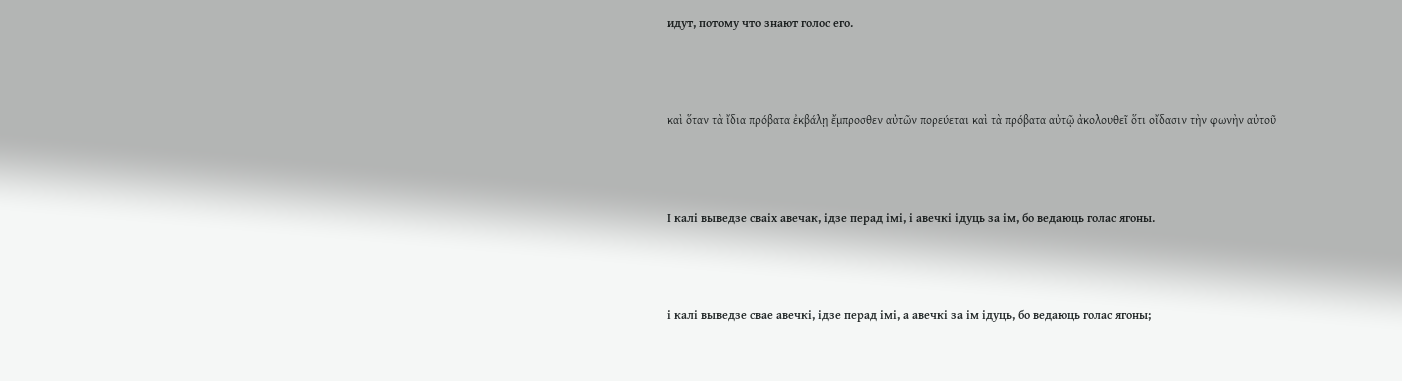идут, потому что знают голос его.



καὶ ὅταν τὰ ἴδια πρόβατα ἐκβάλῃ ἔμπροσθεν αὐτῶν πορεύεται καὶ τὰ πρόβατα αὐτῷ ἀκολουθεῖ ὅτι οἴδασιν τὴν φωνὴν αὐτοῦ



І калі выведзе сваіх авечак, ідзе перад імі, і авечкі ідуць за ім, бо ведаюць голас ягоны.



і калі выведзе свае авечкі, ідзе перад імі, а авечкі за ім ідуць, бо ведаюць голас ягоны;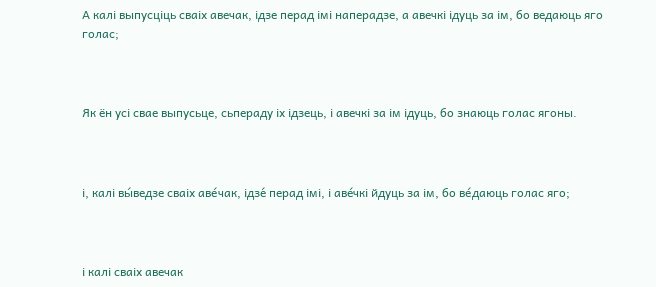А калі выпусціць сваіх авечак, ідзе перад імі наперадзе, а авечкі ідуць за ім, бо ведаюць яго голас;



Як ён усі свае выпусьце, сьпераду іх ідзець, і авечкі за ім ідуць, бо знаюць голас ягоны.



і, калі вы́ведзе сваіх аве́чак, ідзе́ перад імі, і аве́чкі йдуць за ім, бо ве́даюць голас яго;



і калі сваіх авечак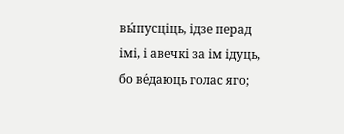вы́пусціць, ідзе перад імі, і авечкі за ім ідуць, бо ве́даюць голас яго;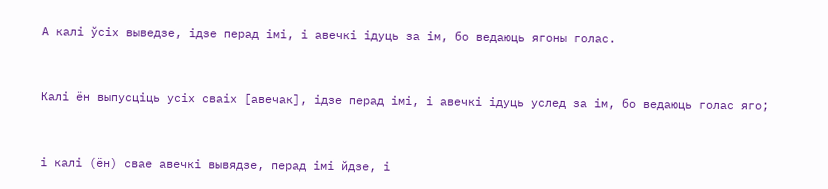А калі ўсіх выведзе, ідзе перад імі, і авечкі ідуць за ім, бо ведаюць ягоны голас.



Калі ён выпусціць усіх сваіх [авечак], ідзе перад імі, і авечкі ідуць услед за ім, бо ведаюць голас яго;



і калі (ён) свае авечкі вывядзе, перад імі йдзе, і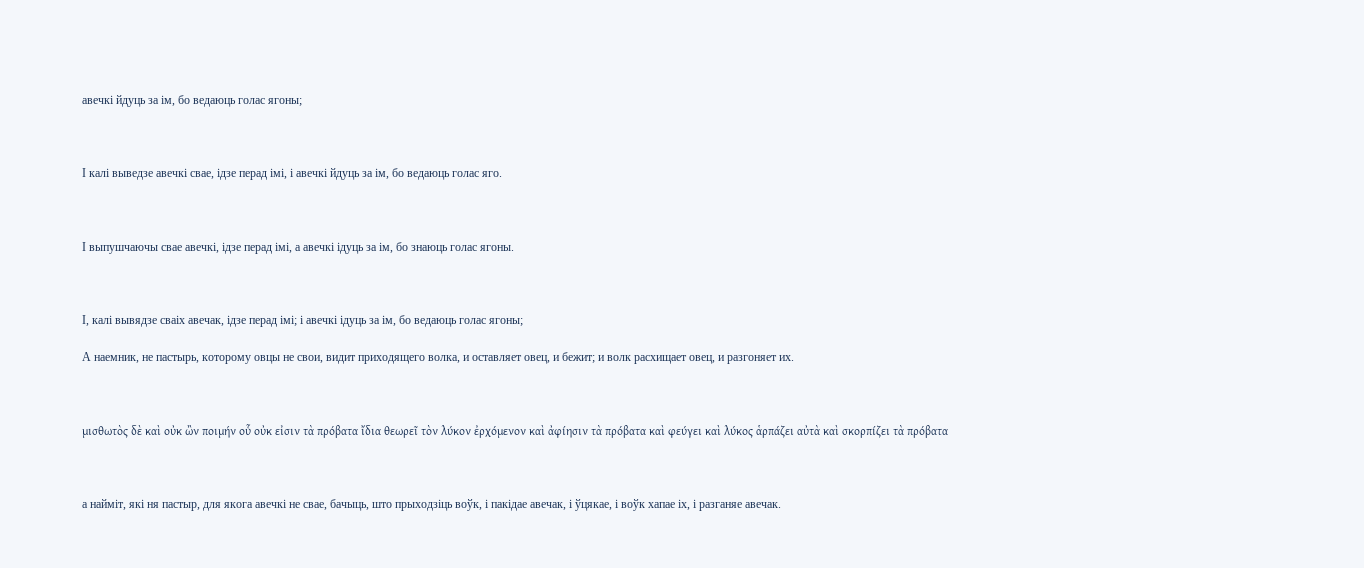авечкі йдуць за ім, бо ведаюць голас ягоны;



І калі выведзе авечкі свае, ідзе перад імі, і авечкі йдуць за ім, бо ведаюць голас яго.



І выпушчаючы свае авечкі, ідзе перад імі, а авечкі ідуць за ім, бо знаюць голас ягоны.



І, калі вывядзе сваіх авечак, ідзе перад імі; і авечкі ідуць за ім, бо ведаюць голас ягоны;

А наемник, не пастырь, которому овцы не свои, видит приходящего волка, и оставляет овец, и бежит; и волк расхищает овец, и разгоняет их.



μισθωτὸς δὲ καὶ οὐκ ὢν ποιμήν οὗ οὐκ εἰσιν τὰ πρόβατα ἴδια θεωρεῖ τὸν λύκον ἐρχόμενον καὶ ἀφίησιν τὰ πρόβατα καὶ φεύγει καὶ λύκος ἁρπάζει αὐτὰ καὶ σκορπίζει τὰ πρόβατα



а найміт, які ня пастыр, для якога авечкі не свае, бачыць, што прыходзіць воўк, і пакідае авечак, і ўцякае, і воўк хапае іх, і разганяе авечак.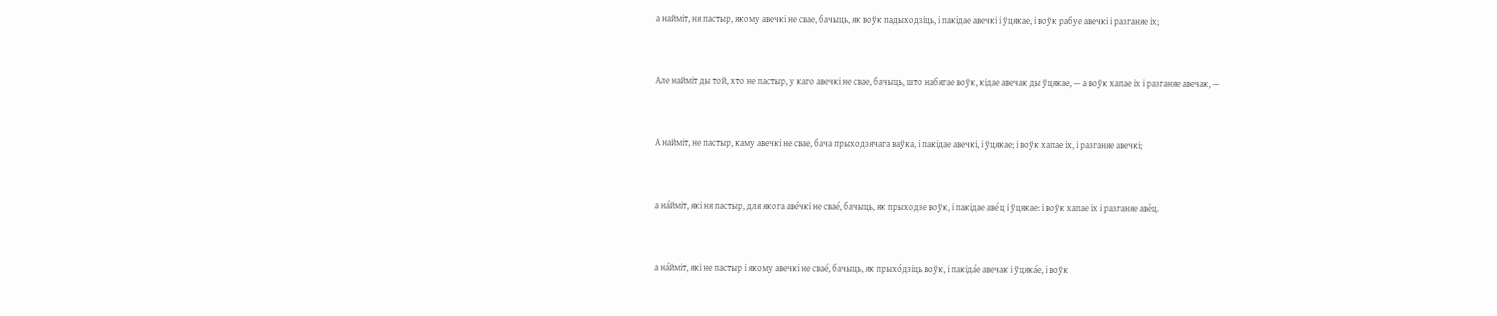а найміт, ня пастыр, якому авечкі не свае, бачыць, як воўк падыходзіць, і пакідае авечкі і ўцякае, і воўк рабуе авечкі і разганяе іх;



Але найміт ды той, хто не пастыр, у каго авечкі не свае, бачыць, што набягае воўк, кідае авечак ды ўцякае, — а воўк хапае іх і разганяе авечак, —



А найміт, не пастыр, каму авечкі не свае, бача прыходзячага ваўка, і пакідае авечкі, і ўцякае; і воўк хапае іх, і разганяе авечкі;



а на́йміт, які ня пастыр, для якога аве́чкі не свае́, бачыць, як прыходзе воўк, і пакідае аве́ц і ўцякае: і воўк хапае іх і разганяе аве́ц.



а на́йміт, які не пастыр і якому авечкі не свае́, бачыць, як прыхо́дзіць воўк, і пакіда́е авечак і ўцяка́е, і воўк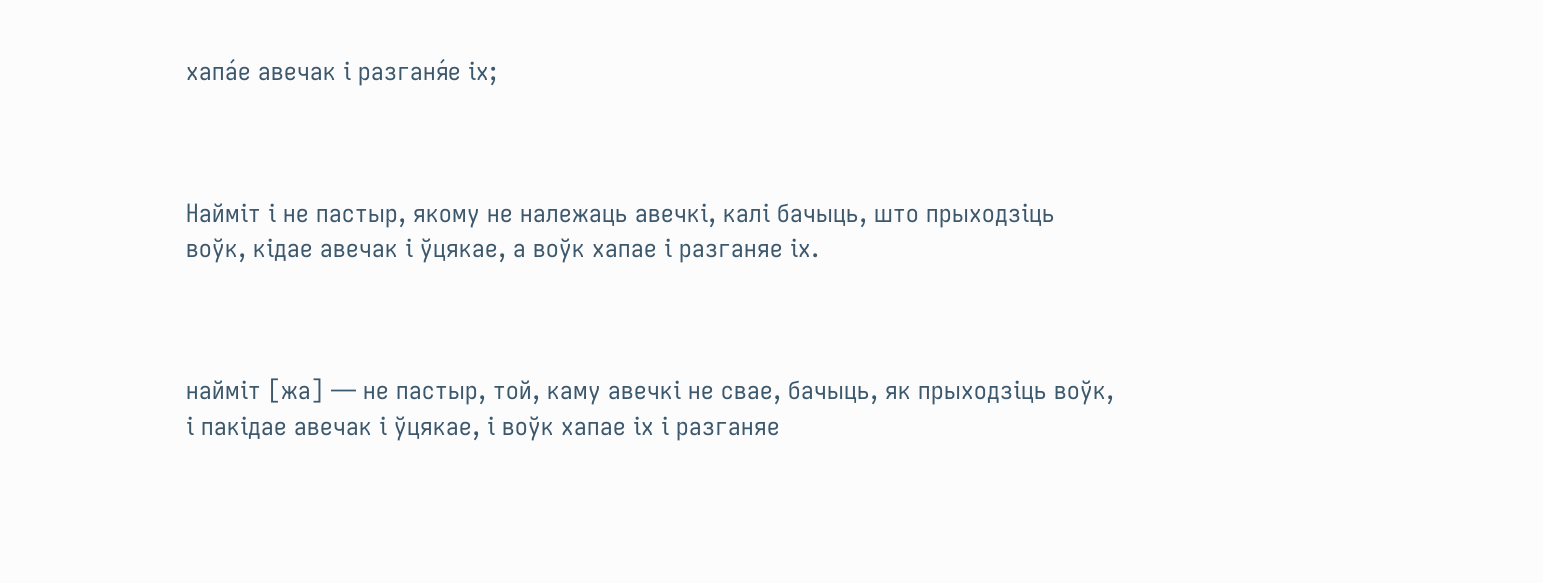хапа́е авечак і разганя́е іх;



Найміт і не пастыр, якому не належаць авечкі, калі бачыць, што прыходзіць воўк, кідае авечак і ўцякае, а воўк хапае і разганяе іх.



найміт [жа] — не пастыр, той, каму авечкі не свае, бачыць, як прыходзіць воўк, і пакідае авечак і ўцякае, і воўк хапае іх і разганяе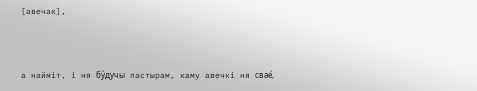[авечак],



а найміт, і ня бу́дучы пастырам, каму авечкі ня свае́,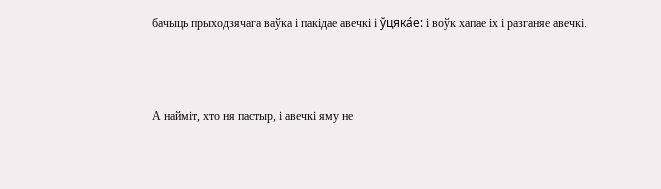бачыць прыходзячага ваўка і пакідае авечкі і ўцяка́е: і воўк хапае іх і разганяе авечкі.



А найміт, хто ня пастыр, і авечкі яму не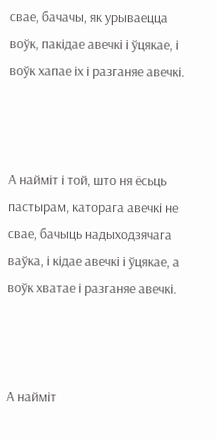свае, бачачы, як урываецца воўк, пакідае авечкі і ўцякае, і воўк хапае іх і разганяе авечкі.



А найміт і той, што ня ёсьць пастырам, каторага авечкі не свае, бачыць надыходзячага ваўка, і кідае авечкі і ўцякае, а воўк хватае і разганяе авечкі.



А найміт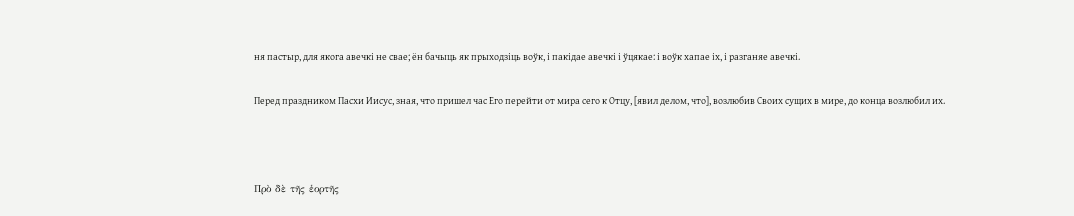ня пастыр, для якога авечкі не свае; ён бачыць як прыходзіць воўк, і пакідае авечкі і ўцякае: і воўк хапае іх, і разганяе авечкі.

Перед праздником Пасхи Иисус, зная, что пришел час Его перейти от мира сего к Отцу, [явил делом, что], возлюбив Своих сущих в мире, до конца возлюбил их.



Πρὸ δὲ τῆς ἑορτῆς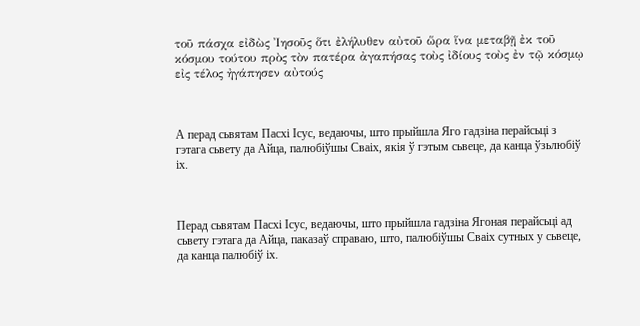τοῦ πάσχα εἰδὼς Ἰησοῦς ὅτι ἐλήλυθεν αὐτοῦ ὥρα ἵνα μεταβῇ ἐκ τοῦ κόσμου τούτου πρὸς τὸν πατέρα ἀγαπήσας τοὺς ἰδίους τοὺς ἐν τῷ κόσμῳ εἰς τέλος ἠγάπησεν αὐτούς



А перад сьвятам Пасхі Ісус, ведаючы, што прыйшла Яго гадзіна перайсьці з гэтага сьвету да Айца, палюбіўшы Сваіх, якія ў гэтым сьвеце, да канца ўзьлюбіў іх.



Перад сьвятам Пасхі Ісус, ведаючы, што прыйшла гадзіна Ягоная перайсьці ад сьвету гэтага да Айца, паказаў справаю, што, палюбіўшы Сваіх сутных у сьвеце, да канца палюбіў іх.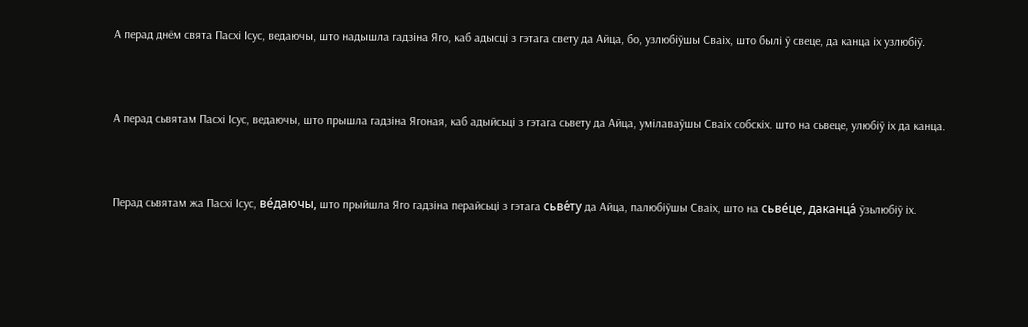А перад днём свята Пасхі Ісус, ведаючы, што надышла гадзіна Яго, каб адысці з гэтага свету да Айца, бо, узлюбіўшы Сваіх, што былі ў свеце, да канца іх узлюбіў.



А перад сьвятам Пасхі Ісус, ведаючы, што прышла гадзіна Ягоная, каб адыйсьці з гэтага сьвету да Айца, умілаваўшы Сваіх собскіх. што на сьвеце, улюбіў іх да канца.



Перад сьвятам жа Пасхі Ісус, ве́даючы, што прыйшла Яго гадзіна перайсьці з гэтага сьве́ту да Айца, палюбіўшы Сваіх, што на сьве́це, даканца́ ўзьлюбіў іх.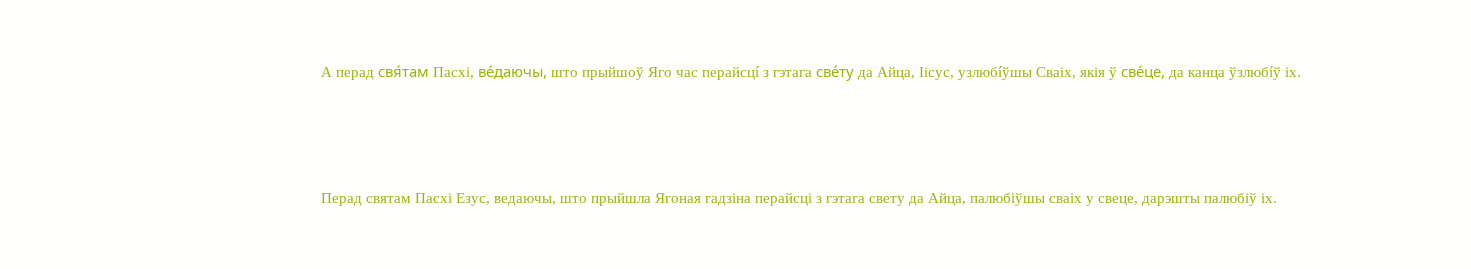А перад свя́там Пасхі, ве́даючы, што прыйшоў Яго час перайсцí з гэтага све́ту да Айца, Іісус, узлюбíўшы Сваіх, якія ў све́це, да канца ўзлюбíў іх.



Перад святам Пасхі Езус, ведаючы, што прыйшла Ягоная гадзіна перайсці з гэтага свету да Айца, палюбіўшы сваіх у свеце, дарэшты палюбіў іх.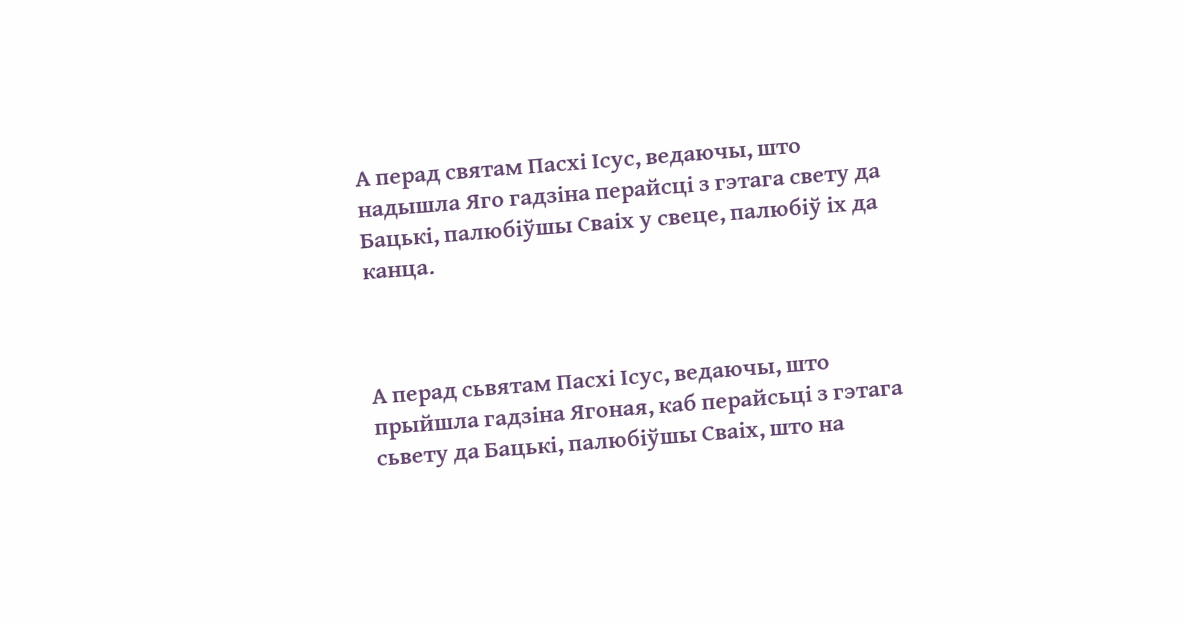А перад святам Пасхі Ісус, ведаючы, што надышла Яго гадзіна перайсці з гэтага свету да Бацькі, палюбіўшы Сваіх у свеце, палюбіў іх да канца.



А перад сьвятам Пасхі Ісус, ведаючы, што прыйшла гадзіна Ягоная, каб перайсьці з гэтага сьвету да Бацькі, палюбіўшы Сваіх, што на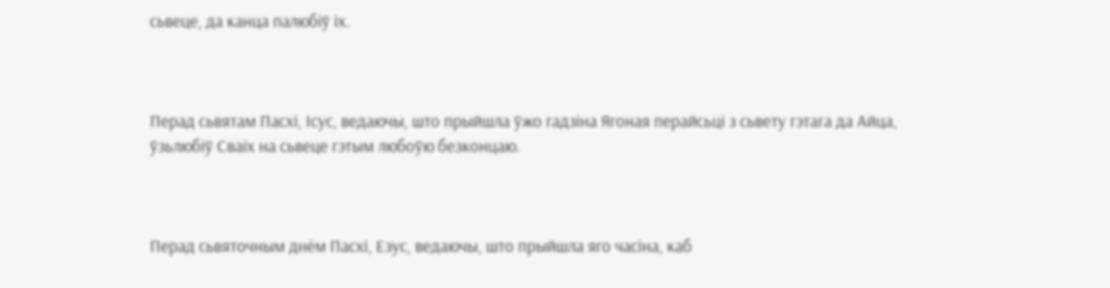сьвеце, да канца палюбіў іх.



Перад сьвятам Пасхі, Ісус, ведаючы, што прыйшла ўжо гадзіна Ягоная перайсьці з сьвету гэтага да Айца, ўзьлюбіў Сваіх на сьвеце гэтым любоўю безконцаю.



Перад сьвяточным днём Пасхі, Езус, ведаючы, што прыйшла яго часіна, каб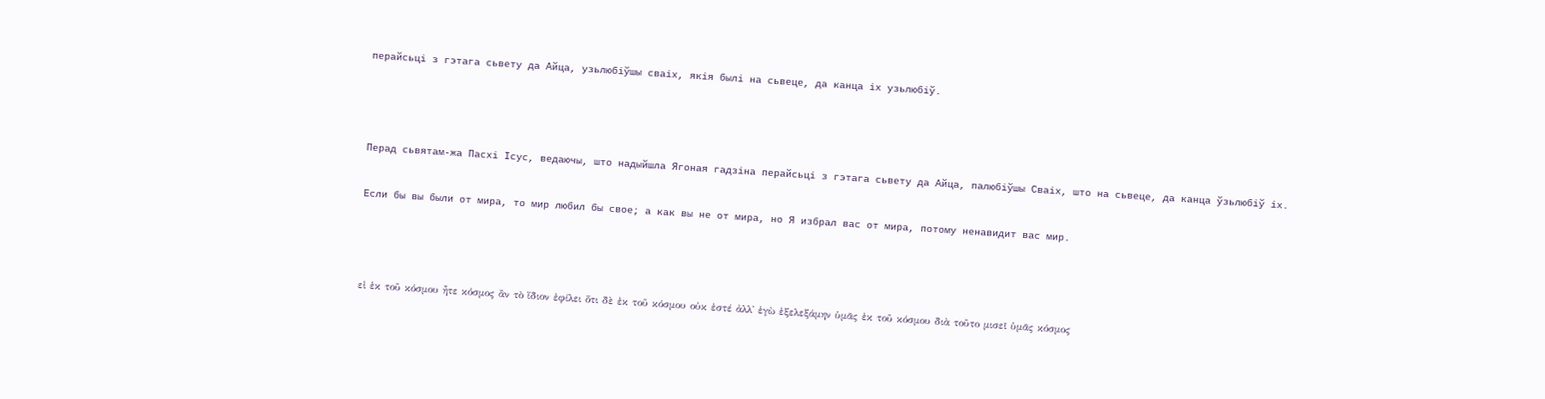перайсьці з гэтага сьвету да Айца, узьлюбіўшы сваіх, якія былі на сьвеце, да канца іх узьлюбіў.



Перад сьвятам-жа Пасхі Ісус, ведаючы, што надыйшла Ягоная гадзіна перайсьці з гэтага сьвету да Айца, палюбіўшы Сваіх, што на сьвеце, да канца ўзьлюбіў іх.

Если бы вы были от мира, то мир любил бы свое; а как вы не от мира, но Я избрал вас от мира, потому ненавидит вас мир.



εἰ ἐκ τοῦ κόσμου ἦτε κόσμος ἂν τὸ ἴδιον ἐφίλει ὅτι δὲ ἐκ τοῦ κόσμου οὐκ ἐστέ ἀλλ' ἐγὼ ἐξελεξάμην ὑμᾶς ἐκ τοῦ κόσμου διὰ τοῦτο μισεῖ ὑμᾶς κόσμος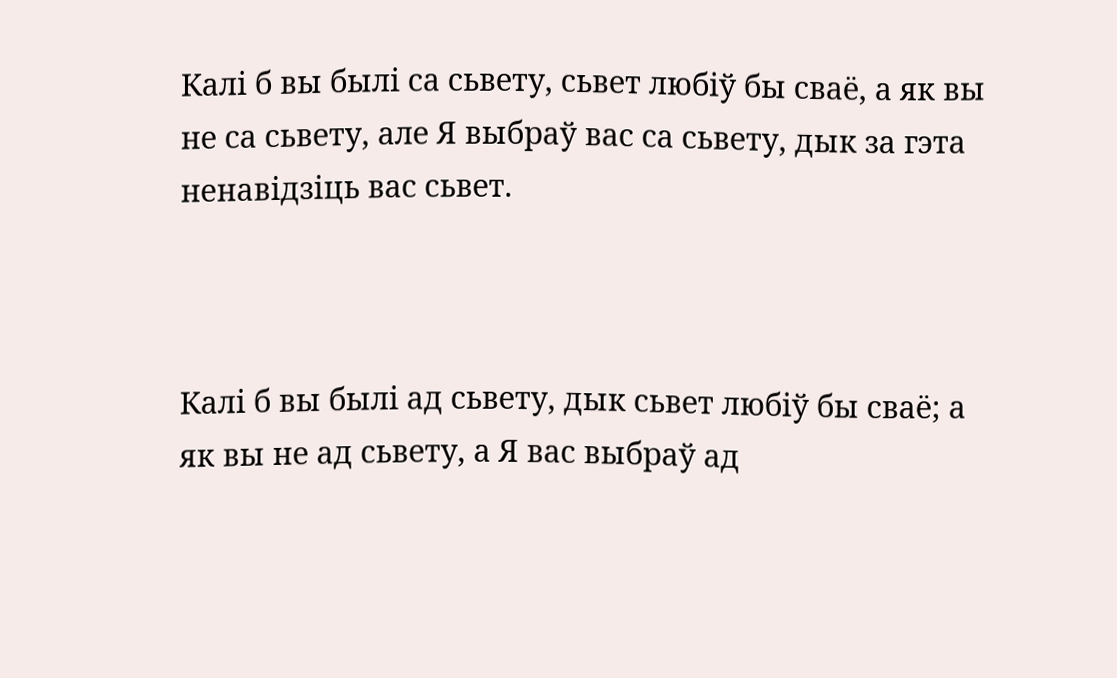Калі б вы былі са сьвету, сьвет любіў бы сваё, а як вы не са сьвету, але Я выбраў вас са сьвету, дык за гэта ненавідзіць вас сьвет.



Калі б вы былі ад сьвету, дык сьвет любіў бы сваё; а як вы не ад сьвету, а Я вас выбраў ад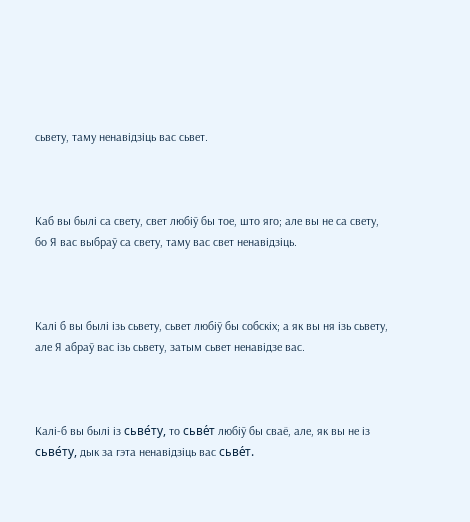сьвету, таму ненавідзіць вас сьвет.



Каб вы былі са свету, свет любіў бы тое, што яго; але вы не са свету, бо Я вас выбраў са свету, таму вас свет ненавідзіць.



Калі б вы былі ізь сьвету, сьвет любіў бы собскіх; а як вы ня ізь сьвету, але Я абраў вас ізь сьвету, затым сьвет ненавідзе вас.



Калі-б вы былі із сьве́ту, то сьве́т любіў бы сваё, але, як вы не із сьве́ту, дык за гэта ненавідзіць вас сьве́т.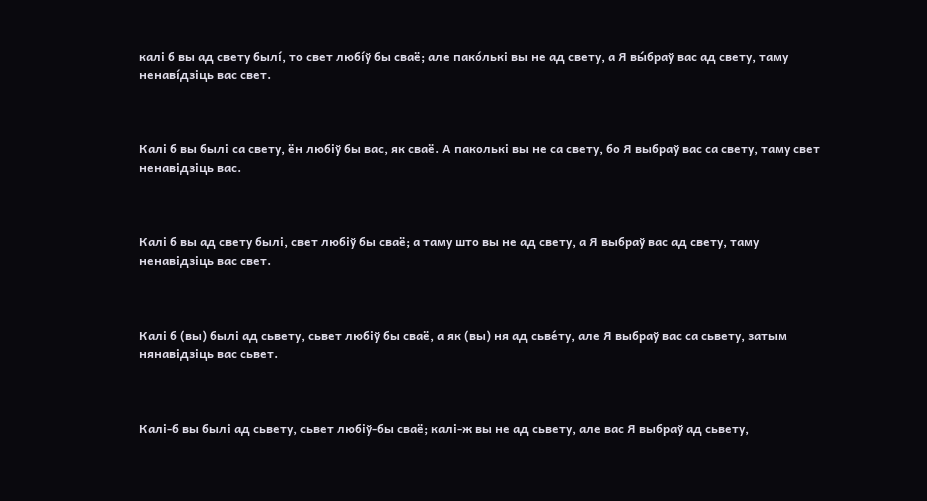калі б вы ад свету былí, то свет любíў бы сваё; але пако́лькі вы не ад свету, а Я вы́браў вас ад свету, таму ненавíдзіць вас свет.



Калі б вы былі са свету, ён любіў бы вас, як сваё. А паколькі вы не са свету, бо Я выбраў вас са свету, таму свет ненавідзіць вас.



Калі б вы ад свету былі, свет любіў бы сваё; а таму што вы не ад свету, а Я выбраў вас ад свету, таму ненавідзіць вас свет.



Калі б (вы) былі ад сьвету, сьвет любіў бы сваё, а як (вы) ня ад сьве́ту, але Я выбраў вас са сьвету, затым нянавідзіць вас сьвет.



Калі-б вы былі ад сьвету, сьвет любіў-бы сваё; калі-ж вы не ад сьвету, але вас Я выбраў ад сьвету,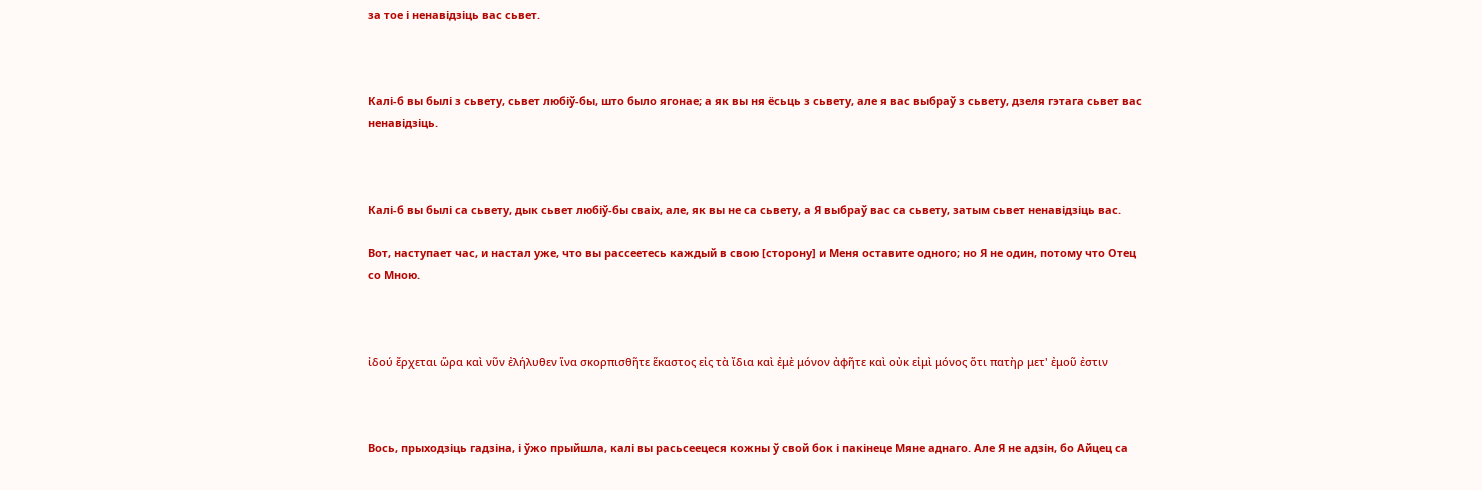за тое і ненавідзіць вас сьвет.



Калі-б вы былі з сьвету, сьвет любіў-бы, што было ягонае; а як вы ня ёсьць з сьвету, але я вас выбраў з сьвету, дзеля гэтага сьвет вас ненавідзіць.



Калі-б вы былі са сьвету, дык сьвет любіў-бы сваіх, але, як вы не са сьвету, а Я выбраў вас са сьвету, затым сьвет ненавідзіць вас.

Вот, наступает час, и настал уже, что вы рассеетесь каждый в свою [сторону] и Меня оставите одного; но Я не один, потому что Отец со Мною.



ἰδού ἔρχεται ὥρα καὶ νῦν ἐλήλυθεν ἵνα σκορπισθῆτε ἕκαστος εἰς τὰ ἴδια καὶ ἐμὲ μόνον ἀφῆτε καὶ οὐκ εἰμὶ μόνος ὅτι πατὴρ μετ' ἐμοῦ ἐστιν



Вось, прыходзіць гадзіна, і ўжо прыйшла, калі вы расьсеецеся кожны ў свой бок і пакінеце Мяне аднаго. Але Я не адзін, бо Айцец са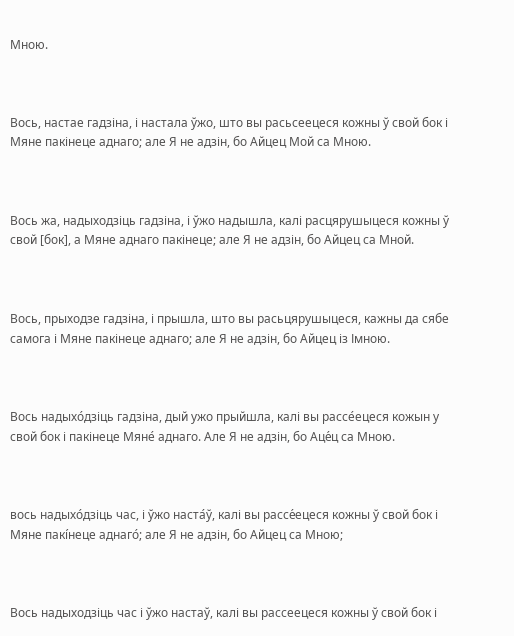Мною.



Вось, настае гадзіна, і настала ўжо, што вы расьсеецеся кожны ў свой бок і Мяне пакінеце аднаго; але Я не адзін, бо Айцец Мой са Мною.



Вось жа, надыходзіць гадзіна, і ўжо надышла, калі расцярушыцеся кожны ў свой [бок], а Мяне аднаго пакінеце; але Я не адзін, бо Айцец са Мной.



Вось, прыходзе гадзіна, і прышла, што вы расьцярушыцеся, кажны да сябе самога і Мяне пакінеце аднаго; але Я не адзін, бо Айцец із Імною.



Вось надыхо́дзіць гадзіна, дый ужо прыйшла, калі вы рассе́ецеся кожын у свой бок і пакінеце Мяне́ аднаго. Але Я не адзін, бо Аце́ц са Мною.



вось надыхо́дзіць час, і ўжо наста́ў, калі вы рассе́ецеся кожны ў свой бок і Мяне пакíнеце аднаго́; але Я не адзін, бо Айцец са Мною;



Вось надыходзіць час і ўжо настаў, калі вы рассеецеся кожны ў свой бок і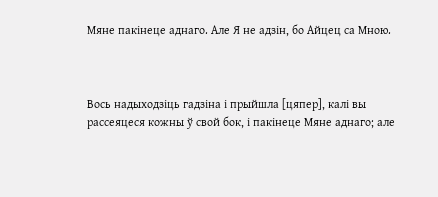Мяне пакінеце аднаго. Але Я не адзін, бо Айцец са Мною.



Вось надыходзіць гадзіна і прыйшла [цяпер], калі вы рассеяцеся кожны ў свой бок, і пакінеце Мяне аднаго; але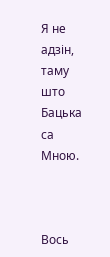Я не адзін, таму што Бацька са Мною.



Вось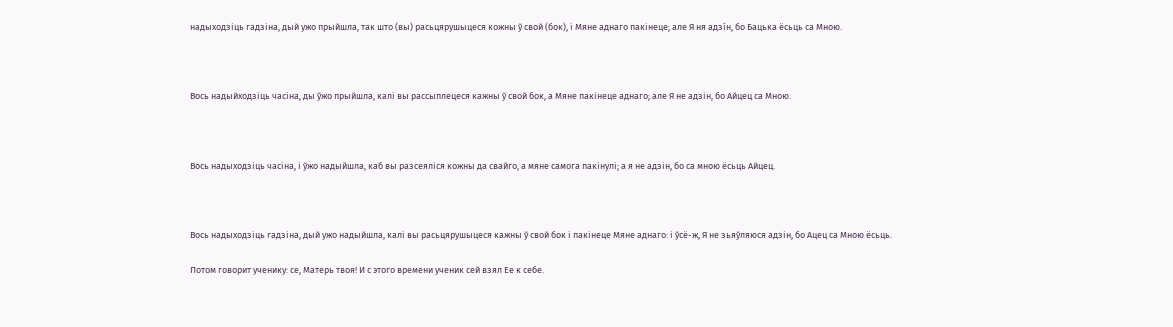надыходзіць гадзіна, дый ужо прыйшла, так што (вы) расьцярушыцеся кожны ў свой (бок), і Мяне аднаго пакінеце; але Я ня адзíн, бо Бацька ёсьць са Мною.



Вось надыйходзіць часіна, ды ўжо прыйшла, калі вы рассыплецеся кажны ў свой бок, а Мяне пакінеце аднаго; але Я не адзін, бо Айцец са Мною.



Вось надыходзіць часіна, і ўжо надыйшла, каб вы разсеяліся кожны да свайго, а мяне самога пакінулі; а я не адзін, бо са мною ёсьць Айцец.



Вось надыходзіць гадзіна, дый ужо надыйшла, калі вы расьцярушыцеся кажны ў свой бок і пакінеце Мяне аднаго: і ўсё-ж, Я не зьяўляюся адзін, бо Ацец са Мною ёсьць.

Потом говорит ученику: се, Матерь твоя! И с этого времени ученик сей взял Ее к себе.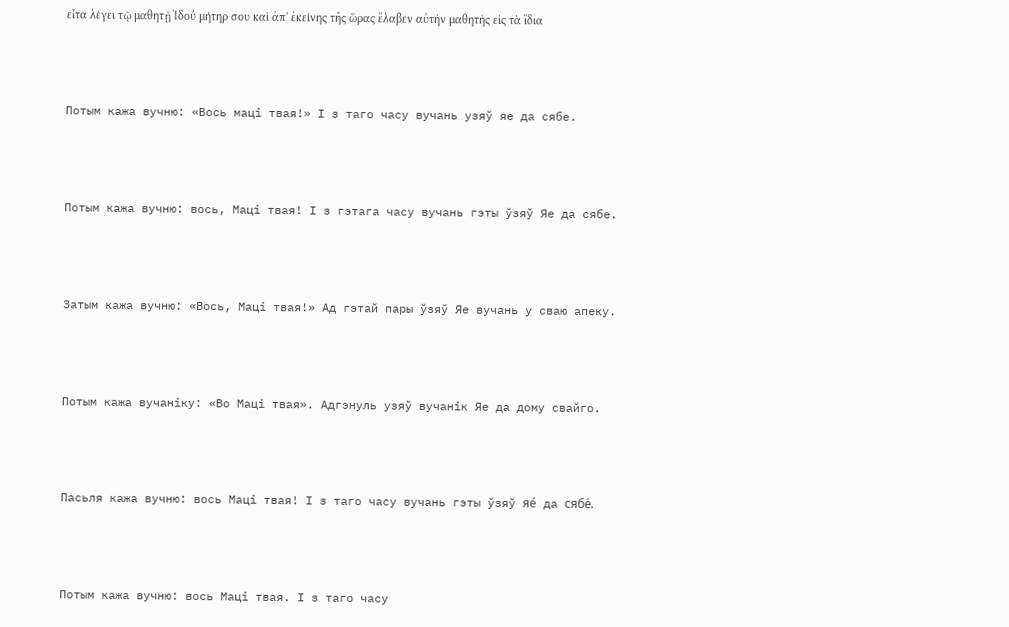εἶτα λέγει τῷ μαθητῇ Ἰδού μήτηρ σου καὶ ἀπ' ἐκείνης τῆς ὥρας ἔλαβεν αὐτὴν μαθητὴς εἰς τὰ ἴδια



Потым кажа вучню: «Вось маці твая!» І з таго часу вучань узяў яе да сябе.



Потым кажа вучню: вось, Маці твая! І з гэтага часу вучань гэты ўзяў Яе да сябе.



Затым кажа вучню: «Вось, Маці твая!» Ад гэтай пары ўзяў Яе вучань у сваю апеку.



Потым кажа вучаніку: «Во Маці твая». Адгэнуль узяў вучанік Яе да дому свайго.



Пасьля кажа вучню: вось Маці твая! І з таго часу вучань гэты ўзяў яе́ да сябе́.



Потым кажа вучню: вось Маці твая. І з таго часу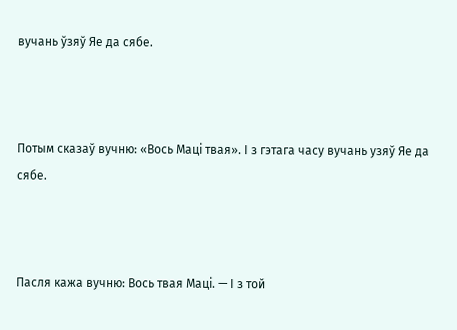вучань ўзяў Яе да сябе.



Потым сказаў вучню: «Вось Маці твая». І з гэтага часу вучань узяў Яе да сябе.



Пасля кажа вучню: Вось твая Маці. — І з той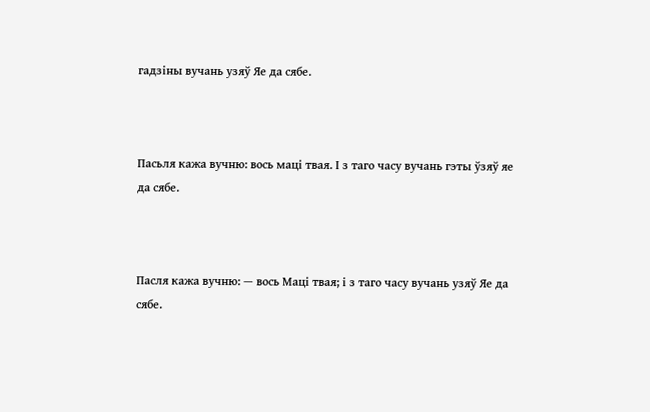гадзіны вучань узяў Яе да сябе.



Пасьля кажа вучню: вось маці твая. І з таго часу вучань гэты ўзяў яе да сябе.



Пасля кажа вучню: — вось Маці твая; і з таго часу вучань узяў Яе да сябе.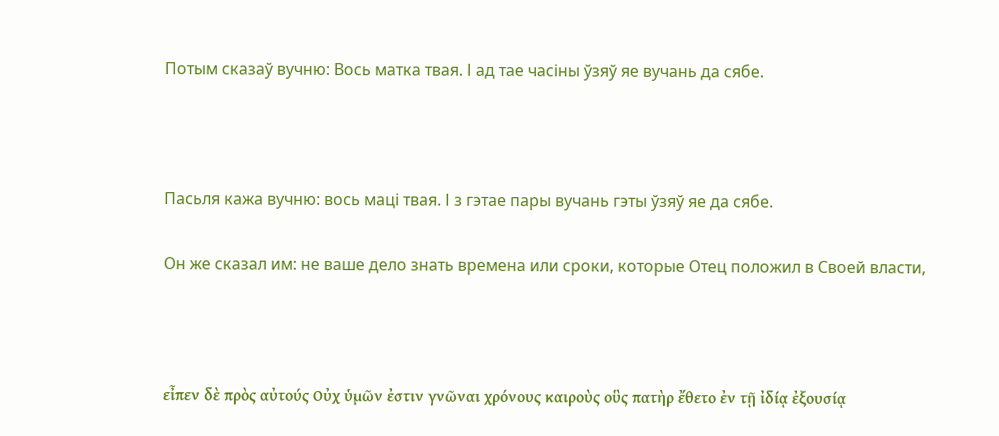Потым сказаў вучню: Вось матка твая. І ад тае часіны ўзяў яе вучань да сябе.



Пасьля кажа вучню: вось маці твая. І з гэтае пары вучань гэты ўзяў яе да сябе.

Он же сказал им: не ваше дело знать времена или сроки, которые Отец положил в Своей власти,



εἶπεν δὲ πρὸς αὐτούς Οὐχ ὑμῶν ἐστιν γνῶναι χρόνους καιροὺς οὓς πατὴρ ἔθετο ἐν τῇ ἰδίᾳ ἐξουσίᾳ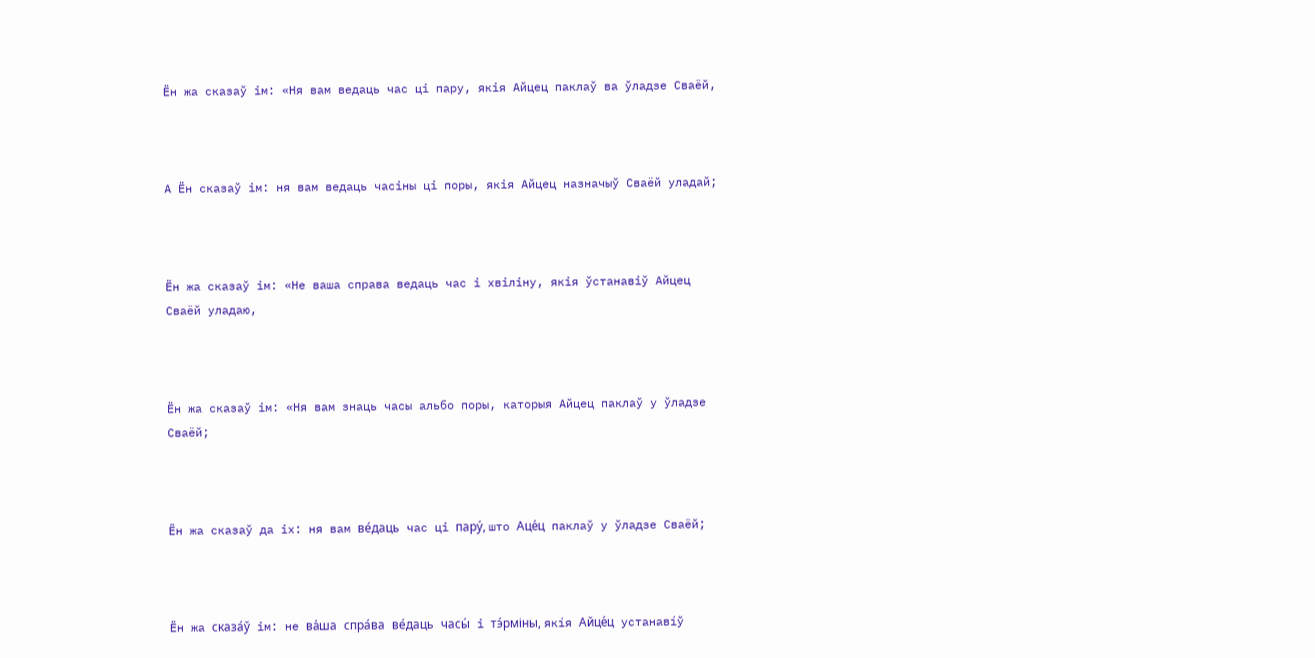Ён жа сказаў ім: «Ня вам ведаць час ці пару, якія Айцец паклаў ва ўладзе Сваёй,



А Ён сказаў ім: ня вам ведаць часіны ці поры, якія Айцец назначыў Сваёй уладай;



Ён жа сказаў ім: «Не ваша справа ведаць час і хвіліну, якія ўстанавіў Айцец Сваёй уладаю,



Ён жа сказаў ім: «Ня вам знаць часы альбо поры, каторыя Айцец паклаў у ўладзе Сваёй;



Ён жа сказаў да іх: ня вам ве́даць час ці пару́, што Аце́ц паклаў у ўладзе Сваёй;



Ён жа сказа́ў ім: не ва́ша спра́ва ве́даць часы́ і тэ́рміны, якíя Айце́ц устанавíў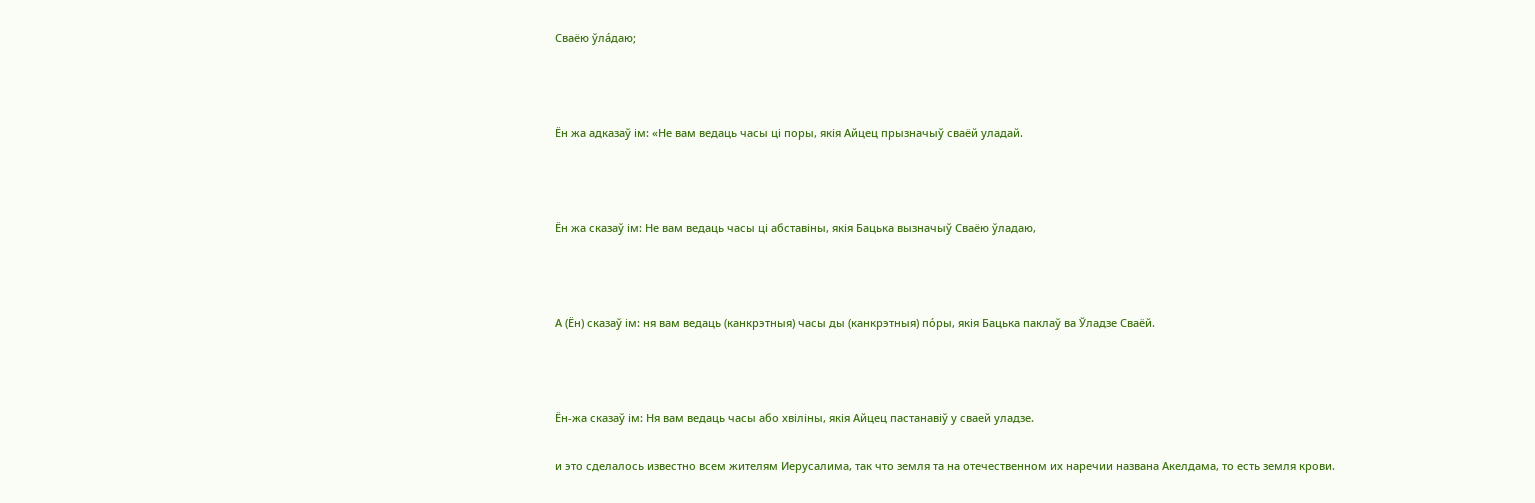Сваёю ўла́даю;



Ён жа адказаў ім: «Не вам ведаць часы ці поры, якія Айцец прызначыў сваёй уладай.



Ён жа сказаў ім: Не вам ведаць часы ці абставіны, якія Бацька вызначыў Сваёю ўладаю,



А (Ён) сказаў ім: ня вам ведаць (канкрэтныя) часы ды (канкрэтныя) по́ры, якія Бацька паклаў ва Ўладзе Сваёй.



Ён-жа сказаў ім: Ня вам ведаць часы або хвіліны, якія Айцец пастанавіў у сваей уладзе.

и это сделалось известно всем жителям Иерусалима, так что земля та на отечественном их наречии названа Акелдама, то есть земля крови.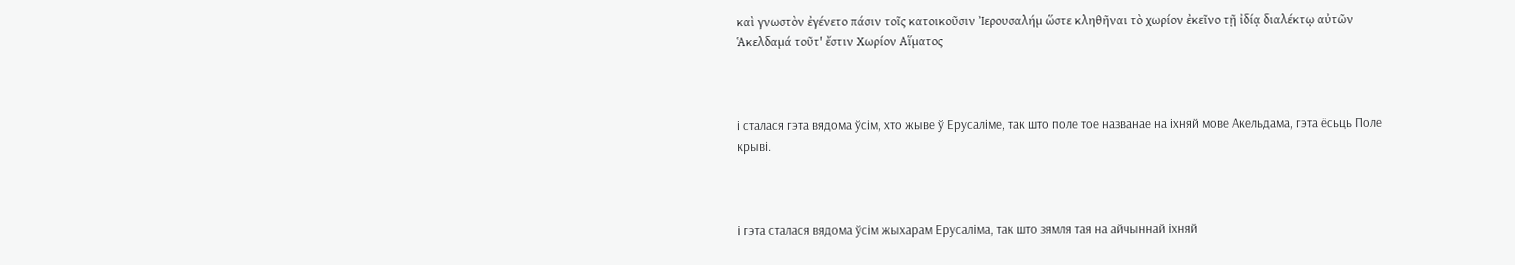καὶ γνωστὸν ἐγένετο πάσιν τοῖς κατοικοῦσιν Ἰερουσαλήμ ὥστε κληθῆναι τὸ χωρίον ἐκεῖνο τῇ ἰδίᾳ διαλέκτῳ αὐτῶν Ἁκελδαμά τοῦτ' ἔστιν Χωρίον Αἵματος



і сталася гэта вядома ўсім, хто жыве ў Ерусаліме, так што поле тое названае на іхняй мове Акельдама, гэта ёсьць Поле крыві.



і гэта сталася вядома ўсім жыхарам Ерусаліма, так што зямля тая на айчыннай іхняй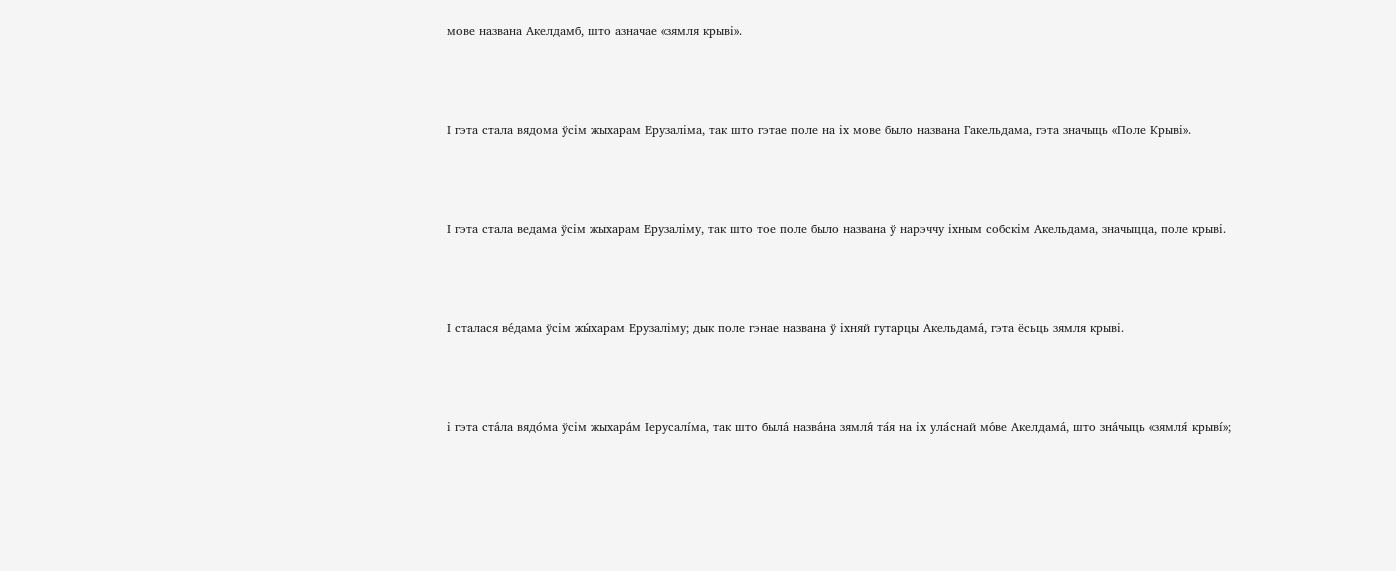мове названа Акелдамб, што азначае «зямля крыві».



І гэта стала вядома ўсім жыхарам Ерузаліма, так што гэтае поле на іх мове было названа Гакельдама, гэта значыць «Поле Крыві».



І гэта стала ведама ўсім жыхарам Ерузаліму, так што тое поле было названа ў нарэччу іхным собскім Акельдама, значыцца, поле крыві.



І сталася ве́дама ўсім жы́харам Ерузаліму; дык поле гэнае названа ў іхняй гутарцы Акельдама́, гэта ёсьць зямля крыві.



і гэта ста́ла вядо́ма ўсім жыхара́м Іерусалíма, так што была́ назва́на зямля́ та́я на іх ула́снай мо́ве Акелдама́, што зна́чыць «зямля́ крывí»;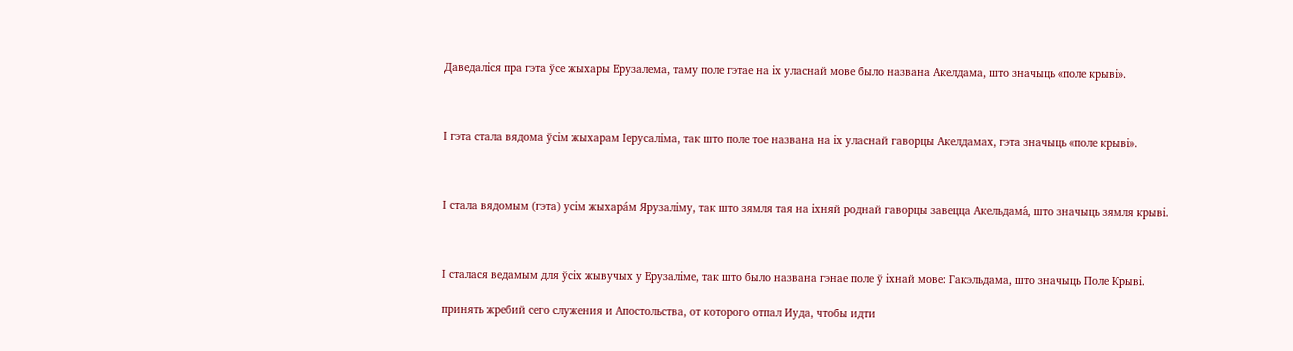Даведаліся пра гэта ўсе жыхары Ерузалема, таму поле гэтае на іх уласнай мове было названа Акелдама, што значыць «поле крыві».



І гэта стала вядома ўсім жыхарам Іерусаліма, так што поле тое названа на іх уласнай гаворцы Акелдамах, гэта значыць «поле крыві».



І стала вядомым (гэта) усім жыхара́м Ярузаліму, так што зямля тая на іхняй роднай гаворцы завецца Акельдама́, што значыць зямля крыві.



І сталася ведамым для ўсіх жывучых у Ерузаліме, так што было названа гэнае поле ў іхнай мове: Гакэльдама, што значыць Поле Крыві.

принять жребий сего служения и Апостольства, от которого отпал Иуда, чтобы идти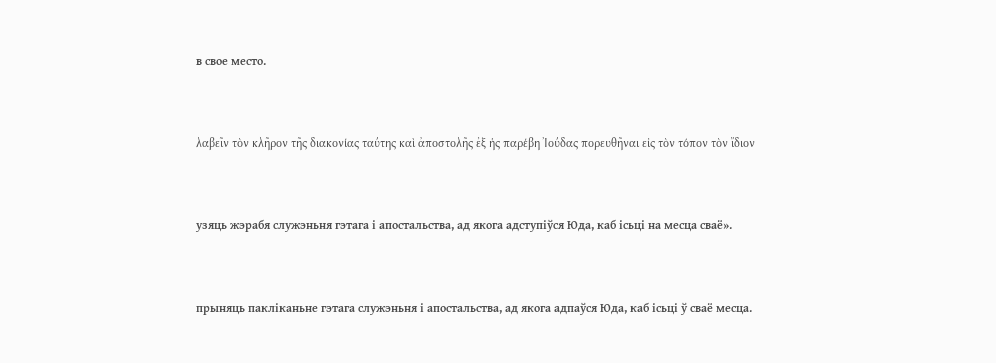в свое место.



λαβεῖν τὸν κλῆρον τῆς διακονίας ταύτης καὶ ἀποστολῆς ἐξ ἡς παρέβη Ἰούδας πορευθῆναι εἰς τὸν τόπον τὸν ἴδιον



узяць жэрабя служэньня гэтага і апостальства, ад якога адступіўся Юда, каб ісьці на месца сваё».



прыняць пакліканьне гэтага служэньня і апостальства, ад якога адпаўся Юда, каб ісьці ў сваё месца.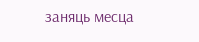заняць месца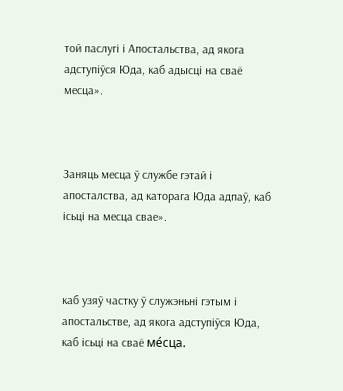той паслугі і Апостальства, ад якога адступіўся Юда, каб адысці на сваё месца».



Заняць месца ў службе гэтай і апосталства, ад каторага Юда адпаў, каб ісьці на месца свае».



каб узяў частку ў служэньні гэтым і апостальстве, ад якога адступіўся Юда, каб ісьці на сваё ме́сца.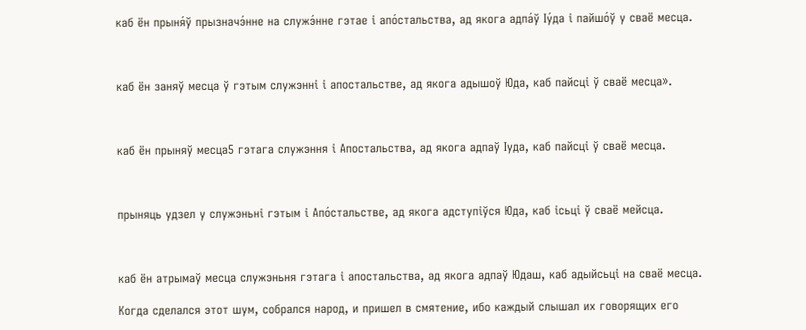каб ён прыня́ў прызначэ́нне на служэ́нне гэтае і апо́стальства, ад якога адпа́ў Іу́да і пайшо́ў у сваё месца.



каб ён заняў месца ў гэтым служэнні і апостальстве, ад якога адышоў Юда, каб пайсці ў сваё месца».



каб ён прыняў месца5 гэтага служэння і Апостальства, ад якога адпаў Іуда, каб пайсці ў сваё месца.



прыняць удзел у служэньні гэтым і Апо́стальстве, ад якога адступіўся Юда, каб ісьці ў сваё мейсца.



каб ён атрымаў месца служэньня гэтага і апостальства, ад якога адпаў Юдаш, каб адыйсьці на сваё месца.

Когда сделался этот шум, собрался народ, и пришел в смятение, ибо каждый слышал их говорящих его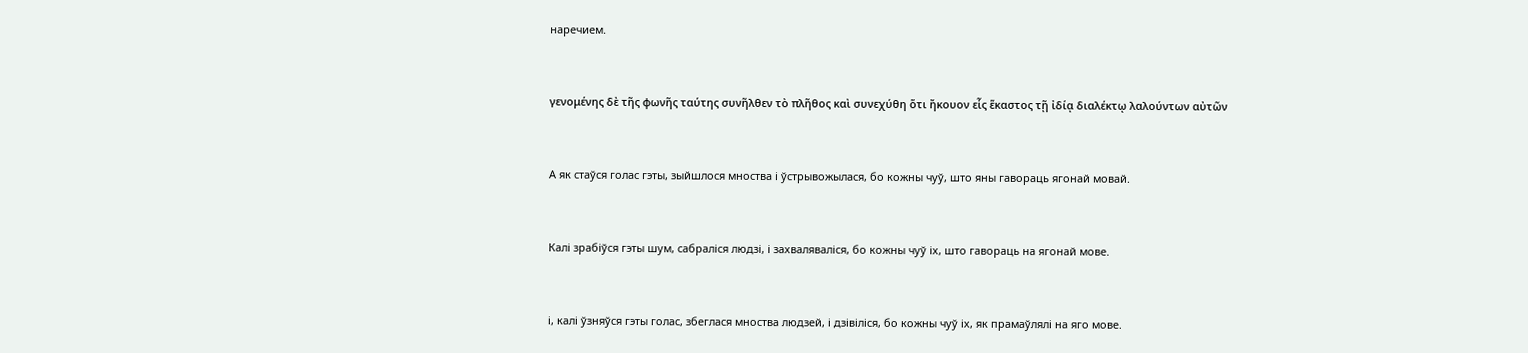наречием.



γενομένης δὲ τῆς φωνῆς ταύτης συνῆλθεν τὸ πλῆθος καὶ συνεχύθη ὅτι ἤκουον εἷς ἕκαστος τῇ ἰδίᾳ διαλέκτῳ λαλούντων αὐτῶν



А як стаўся голас гэты, зыйшлося мноства і ўстрывожылася, бо кожны чуў, што яны гавораць ягонай мовай.



Калі зрабіўся гэты шум, сабраліся людзі, і захваляваліся, бо кожны чуў іх, што гавораць на ягонай мове.



і, калі ўзняўся гэты голас, збеглася мноства людзей, і дзівіліся, бо кожны чуў іх, як прамаўлялі на яго мове.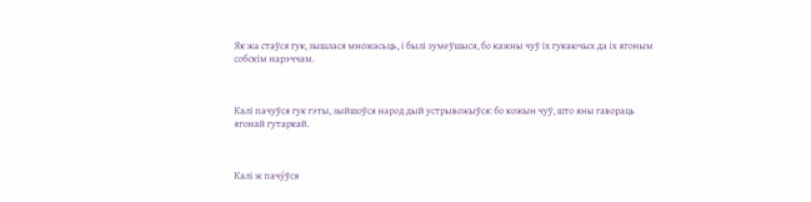Як жа стаўся гук, зышлася множасьць, і былі зумеўшыся, бо кажны чуў іх гукаючых да іх ягоным собскім нарэччам.



Калі пачуўся гук гэты, зыйшоўся народ дый устрывожыўся: бо кожын чуў, што яны гавораць ягонай гутаркай.



Калі ж пачу́ўся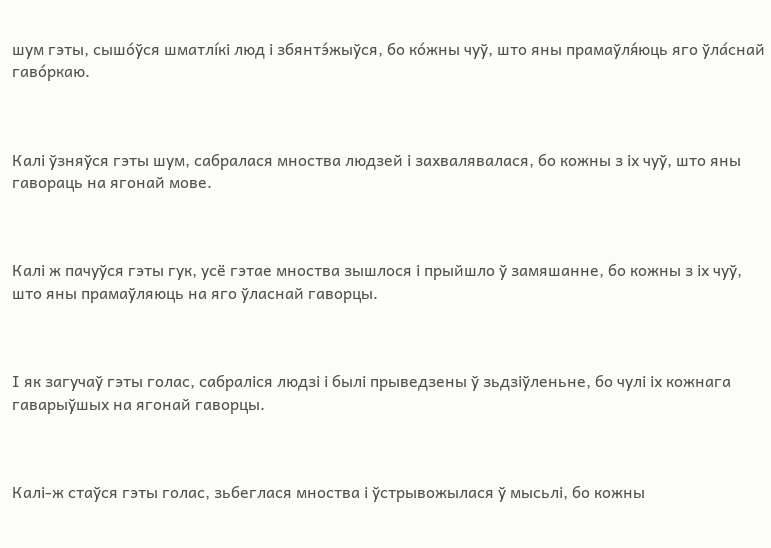шум гэты, сышо́ўся шматлíкі люд і збянтэ́жыўся, бо ко́жны чуў, што яны прамаўля́юць яго ўла́снай гаво́ркаю.



Калі ўзняўся гэты шум, сабралася мноства людзей і захвалявалася, бо кожны з іх чуў, што яны гавораць на ягонай мове.



Калі ж пачуўся гэты гук, усё гэтае мноства зышлося і прыйшло ў замяшанне, бо кожны з іх чуў, што яны прамаўляюць на яго ўласнай гаворцы.



І як загучаў гэты голас, сабраліся людзі і былі прыведзены ў зьдзіўленьне, бо чулі іх кожнага гаварыўшых на ягонай гаворцы.



Калі-ж стаўся гэты голас, зьбеглася мноства і ўстрывожылася ў мысьлі, бо кожны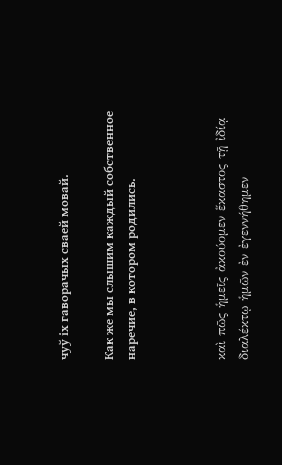чуў іх гаворачых сваей мовай.

Как же мы слышим каждый собственное наречие, в котором родились.



καὶ πῶς ἡμεῖς ἀκούομεν ἕκαστος τῇ ἰδίᾳ διαλέκτῳ ἡμῶν ἐν ἐγεννήθημεν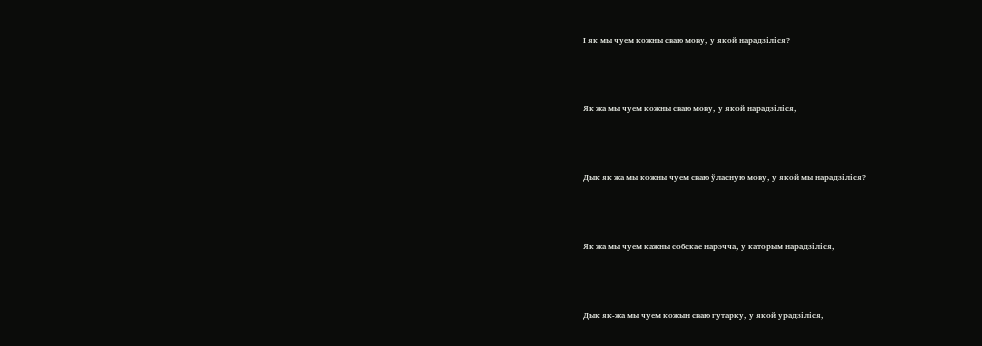І як мы чуем кожны сваю мову, у якой нарадзіліся?



Як жа мы чуем кожны сваю мову, у якой нарадзіліся,



Дык як жа мы кожны чуем сваю ўласную мову, у якой мы нарадзіліся?



Як жа мы чуем кажны собскае нарэчча, у каторым нарадзіліся,



Дык як-жа мы чуем кожын сваю гутарку, у якой урадзіліся,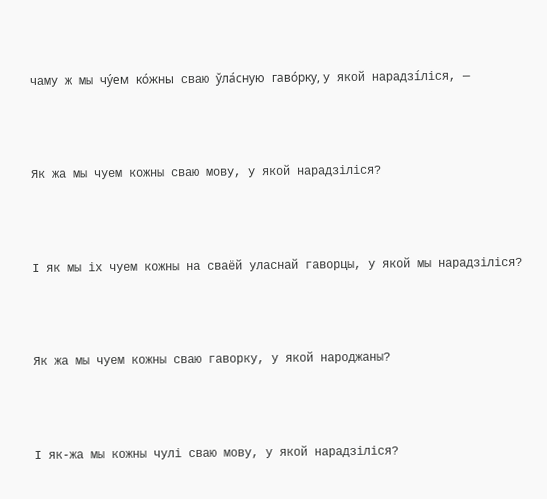чаму ж мы чу́ем ко́жны сваю ўла́сную гаво́рку, у якой нарадзíліся, —



Як жа мы чуем кожны сваю мову, у якой нарадзіліся?



І як мы іх чуем кожны на сваёй уласнай гаворцы, у якой мы нарадзіліся?



Як жа мы чуем кожны сваю гаворку, у якой народжаны?



І як-жа мы кожны чулі сваю мову, у якой нарадзіліся?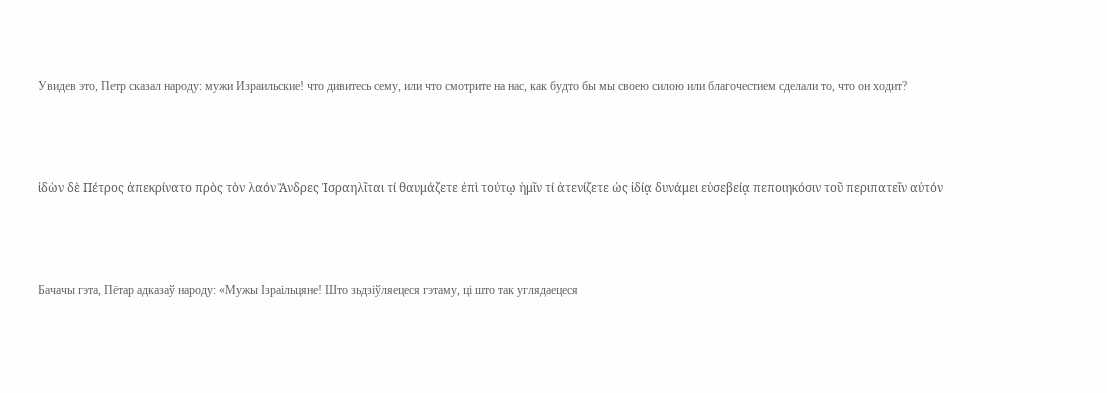Увидев это, Петр сказал народу: мужи Израильские! что дивитесь сему, или что смотрите на нас, как будто бы мы своею силою или благочестием сделали то, что он ходит?



ἰδὼν δὲ Πέτρος ἀπεκρίνατο πρὸς τὸν λαόν Ἄνδρες Ἰσραηλῖται τί θαυμάζετε ἐπὶ τούτῳ ἡμῖν τί ἀτενίζετε ὡς ἰδίᾳ δυνάμει εὐσεβείᾳ πεποιηκόσιν τοῦ περιπατεῖν αὐτόν



Бачачы гэта, Пётар адказаў народу: «Мужы Ізраільцяне! Што зьдзіўляецеся гэтаму, ці што так углядаецеся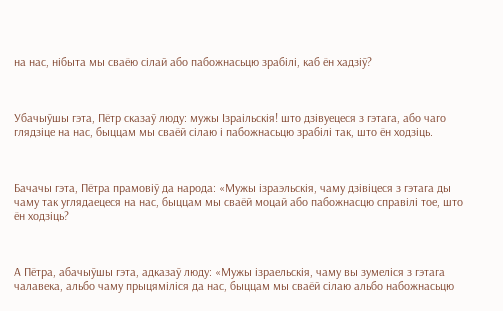на нас, нібыта мы сваёю сілай або пабожнасьцю зрабілі, каб ён хадзіў?



Убачыўшы гэта, Пётр сказаў люду: мужы Ізраільскія! што дзівуецеся з гэтага, або чаго глядзіце на нас, быццам мы сваёй сілаю і пабожнасьцю зрабілі так, што ён ходзіць.



Бачачы гэта, Пётра прамовіў да народа: «Мужы ізраэльскія, чаму дзівіцеся з гэтага ды чаму так углядаецеся на нас, быццам мы сваёй моцай або пабожнасцю справілі тое, што ён ходзіць?



А Пётра, абачыўшы гэта, адказаў люду: «Мужы ізраельскія, чаму вы зумеліся з гэтага чалавека, альбо чаму прыцяміліся да нас, быццам мы сваёй сілаю альбо набожнасьцю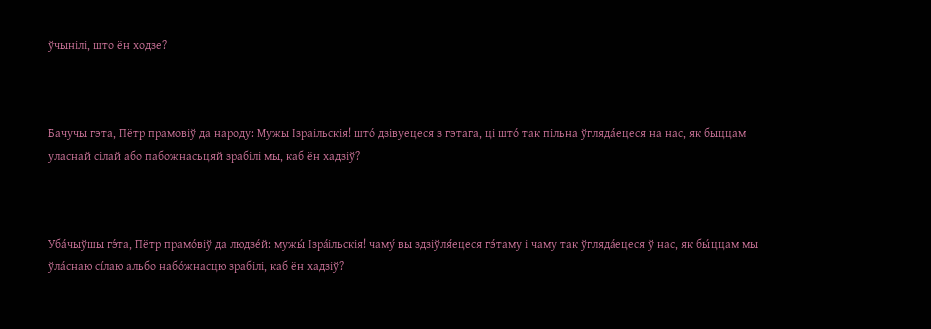ўчынілі, што ён ходзе?



Бачучы гэта, Пётр прамовіў да народу: Мужы Ізраільскія! што́ дзівуецеся з гэтага, ці што́ так пільна ўгляда́ецеся на нас, як быццам уласнай сілай або пабожнасьцяй зрабілі мы, каб ён хадзіў?



Уба́чыўшы гэ́та, Пётр прамо́віў да людзе́й: мужы́ Ізра́ільскія! чаму́ вы здзіўля́ецеся гэ́таму і чаму так ўгляда́ецеся ў нас, як бы́ццам мы ўла́снаю сíлаю альбо набо́жнасцю зрабілі, каб ён хадзіў?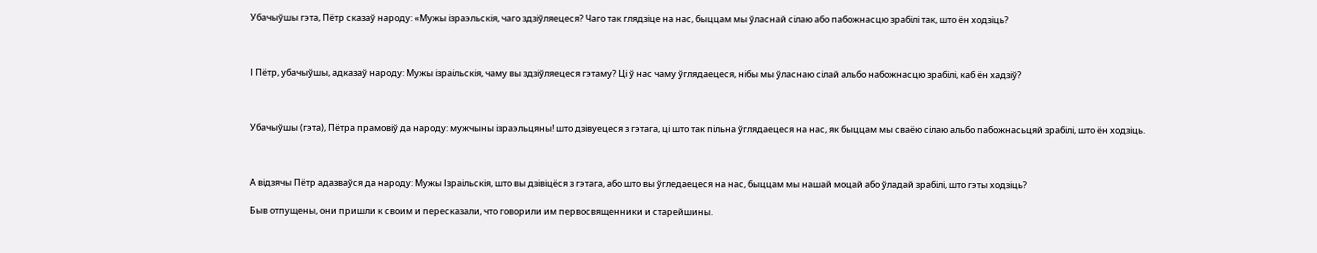Убачыўшы гэта, Пётр сказаў народу: «Мужы ізраэльскія, чаго здзіўляецеся? Чаго так глядзіце на нас, быццам мы ўласнай сілаю або пабожнасцю зрабілі так, што ён ходзіць?



І Пётр, убачыўшы, адказаў народу: Мужы ізраільскія, чаму вы здзіўляецеся гэтаму? Ці ў нас чаму ўглядаецеся, нібы мы ўласнаю сілай альбо набожнасцю зрабілі, каб ён хадзіў?



Убачыўшы (гэта), Пётра прамовіў да народу: мужчыны ізраэльцяны! што дзівуецеся з гэтага, ці што так пільна ўглядаецеся на нас, як быццам мы сваёю сілаю альбо пабожнасьцяй зрабілі, што ён ходзіць.



А відзячы Пётр адазваўся да народу: Мужы Ізраільскія, што вы дзівіцёся з гэтага, або што вы ўгледаецеся на нас, быццам мы нашай моцай або ўладай зрабілі, што гэты ходзіць?

Быв отпущены, они пришли к своим и пересказали, что говорили им первосвященники и старейшины.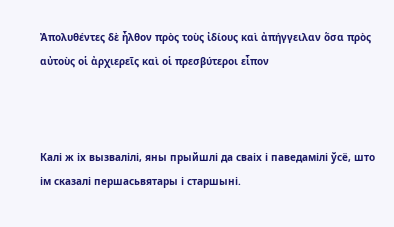Ἀπολυθέντες δὲ ἦλθον πρὸς τοὺς ἰδίους καὶ ἀπήγγειλαν ὅσα πρὸς αὐτοὺς οἱ ἀρχιερεῖς καὶ οἱ πρεσβύτεροι εἶπον



Калі ж іх вызвалілі, яны прыйшлі да сваіх і паведамілі ўсё, што ім сказалі першасьвятары і старшыні.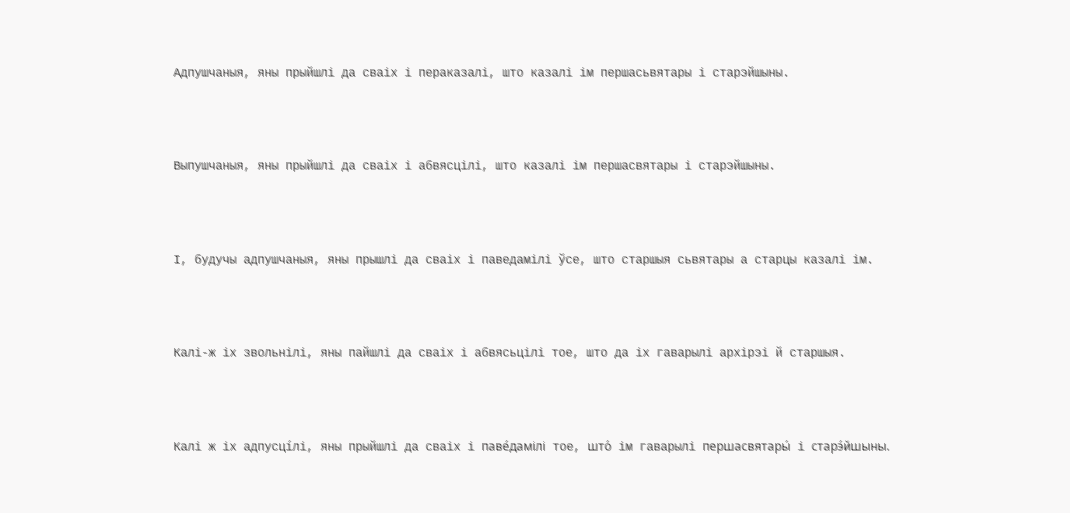Адпушчаныя, яны прыйшлі да сваіх і пераказалі, што казалі ім першасьвятары і старэйшыны.



Выпушчаныя, яны прыйшлі да сваіх і абвясцілі, што казалі ім першасвятары і старэйшыны.



І, будучы адпушчаныя, яны прышлі да сваіх і паведамілі ўсе, што старшыя сьвятары а старцы казалі ім.



Калі-ж іх звольнілі, яны пайшлі да сваіх і абвясьцілі тое, што да іх гаварылі архірэі й старшыя.



Калі ж іх адпусцíлі, яны прыйшлі да сваіх і паве́дамілі тое, што́ ім гаварылі першасвятары́ і старэ́йшыны.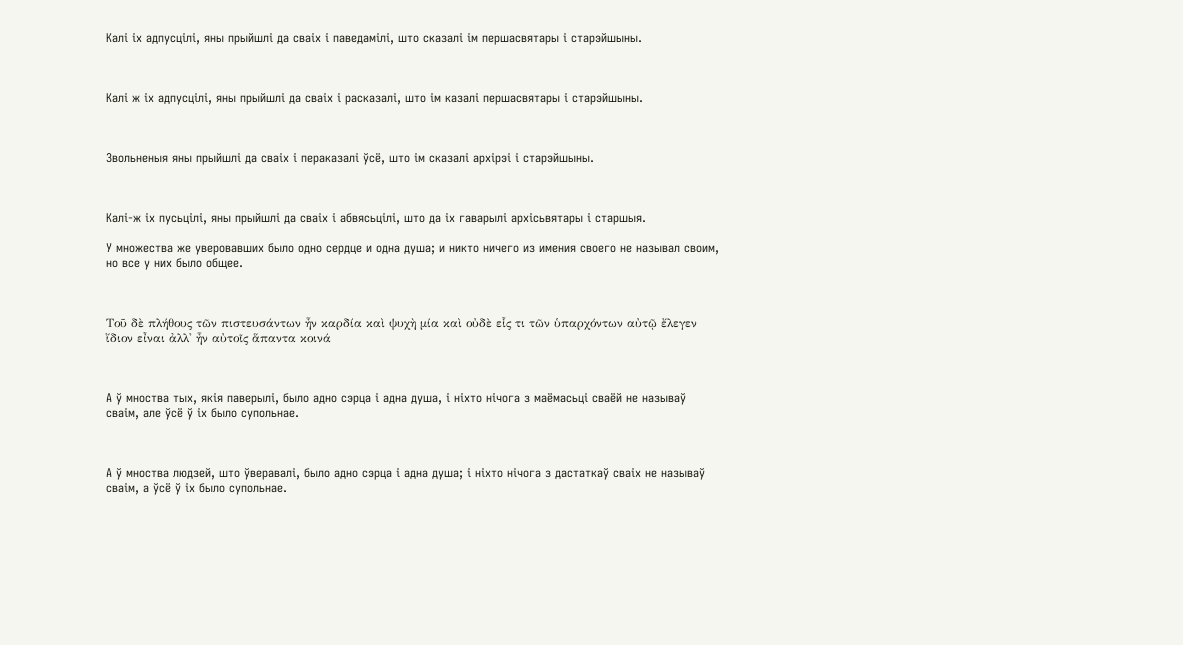Калі іх адпусцілі, яны прыйшлі да сваіх і паведамілі, што сказалі ім першасвятары і старэйшыны.



Калі ж іх адпусцілі, яны прыйшлі да сваіх і расказалі, што ім казалі першасвятары і старэйшыны.



Звольненыя яны прыйшлі да сваіх і пераказалі ўсё, што ім сказалі архірэі і старэйшыны.



Калі-ж іх пусьцілі, яны прыйшлі да сваіх і абвясьцілі, што да іх гаварылі архісьвятары і старшыя.

У множества же уверовавших было одно сердце и одна душа; и никто ничего из имения своего не называл своим, но все у них было общее.



Τοῦ δὲ πλήθους τῶν πιστευσάντων ἦν καρδία καὶ ψυχὴ μία καὶ οὐδὲ εἷς τι τῶν ὑπαρχόντων αὐτῷ ἔλεγεν ἴδιον εἶναι ἀλλ' ἦν αὐτοῖς ἅπαντα κοινά



А ў мноства тых, якія паверылі, было адно сэрца і адна душа, і ніхто нічога з маёмасьці сваёй не называў сваім, але ўсё ў іх было супольнае.



А ў мноства людзей, што ўверавалі, было адно сэрца і адна душа; і ніхто нічога з дастаткаў сваіх не называў сваім, а ўсё ў іх было супольнае.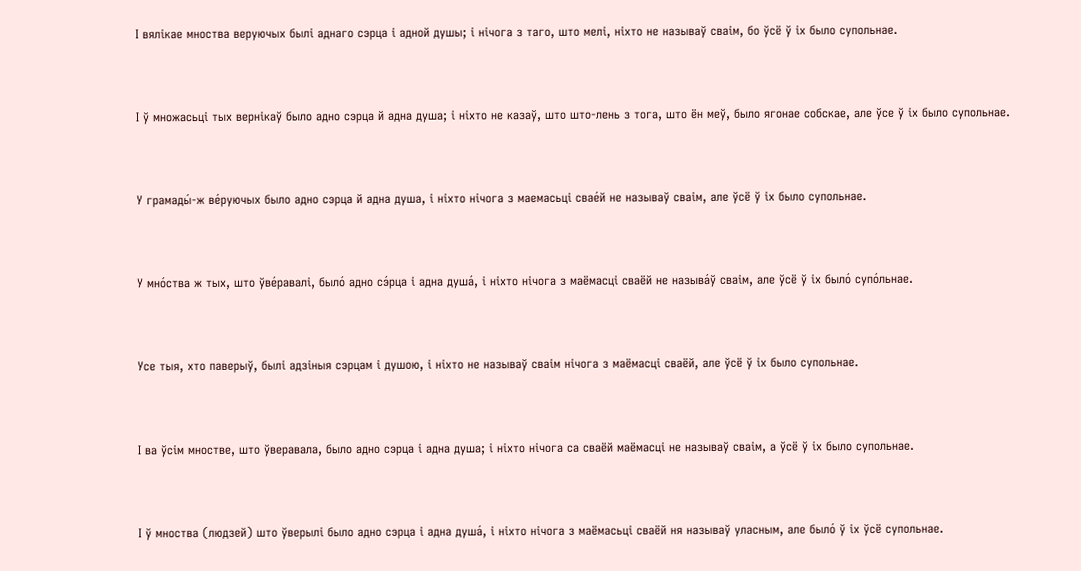І вялікае мноства веруючых былі аднаго сэрца і адной душы; і нічога з таго, што мелі, ніхто не называў сваім, бо ўсё ў іх было супольнае.



І ў множасьці тых вернікаў было адно сэрца й адна душа; і ніхто не казаў, што што-лень з тога, што ён меў, было ягонае собскае, але ўсе ў іх было супольнае.



У грамады́-ж ве́руючых было адно сэрца й адна душа, і ніхто нічога з маемасьці свае́й не называў сваім, але ўсё ў іх было супольнае.



У мно́ства ж тых, што ўве́равалі, было́ адно сэ́рца і адна душа́, і ніхто нічога з маёмасці сваёй не называ́ў сваім, але ўсё ў іх было́ супо́льнае.



Усе тыя, хто паверыў, былі адзіныя сэрцам і душою, і ніхто не называў сваім нічога з маёмасці сваёй, але ўсё ў іх было супольнае.



І ва ўсім мностве, што ўверавала, было адно сэрца і адна душа; і ніхто нічога са сваёй маёмасці не называў сваім, а ўсё ў іх было супольнае.



І ў мноства (людзей) што ўверылі было адно сэрца і адна душа́, і ніхто нічога з маёмасьці сваёй ня называў уласным, але было́ ў іх ўсё супольнае.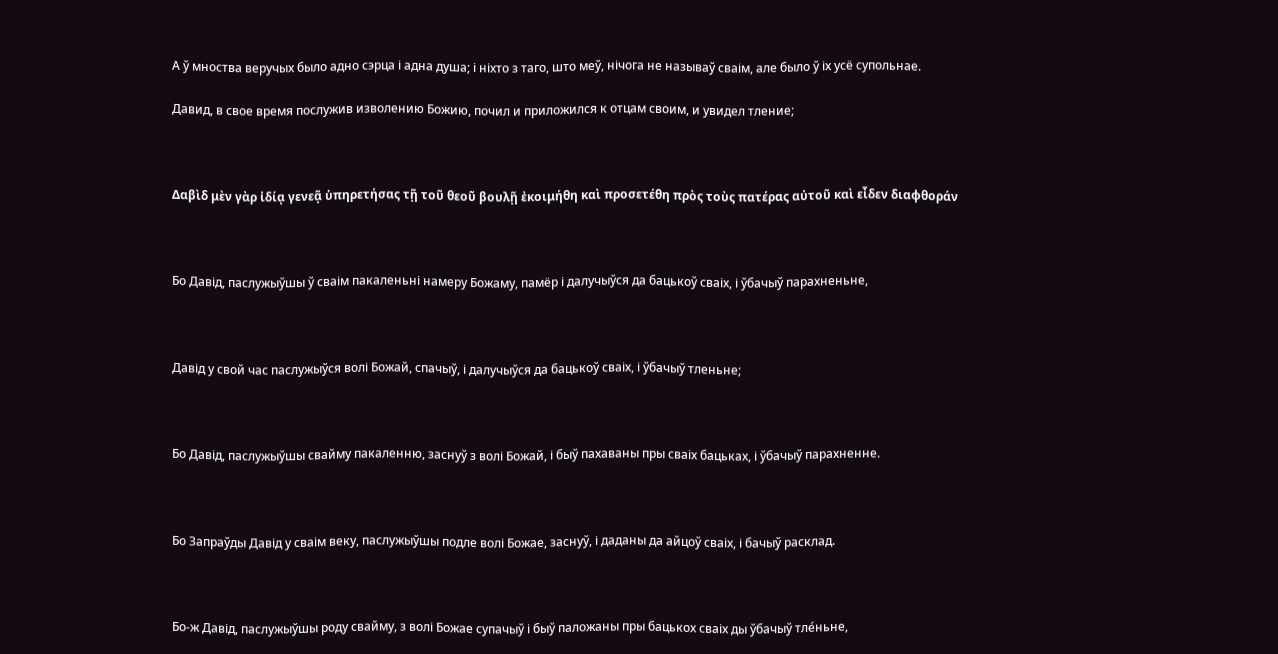А ў мноства веручых было адно сэрца і адна душа; і ніхто з таго, што меў, нічога не называў сваім, але было ў іх усё супольнае.

Давид, в свое время послужив изволению Божию, почил и приложился к отцам своим, и увидел тление;



Δαβὶδ μὲν γὰρ ἰδίᾳ γενεᾷ ὑπηρετήσας τῇ τοῦ θεοῦ βουλῇ ἐκοιμήθη καὶ προσετέθη πρὸς τοὺς πατέρας αὐτοῦ καὶ εἶδεν διαφθοράν



Бо Давід, паслужыўшы ў сваім пакаленьні намеру Божаму, памёр і далучыўся да бацькоў сваіх, і ўбачыў парахненьне,



Давід у свой час паслужыўся волі Божай, спачыў, і далучыўся да бацькоў сваіх, і ўбачыў тленьне;



Бо Давід, паслужыўшы свайму пакаленню, заснуў з волі Божай, і быў пахаваны пры сваіх бацьках, і ўбачыў парахненне.



Бо Запраўды Давід у сваім веку, паслужыўшы подле волі Божае, заснуў, і даданы да айцоў сваіх, і бачыў расклад.



Бо-ж Давід, паслужыўшы роду свайму, з волі Божае супачыў і быў паложаны пры бацькох сваіх ды ўбачыў тле́ньне,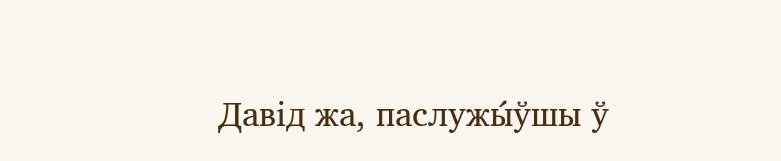Давід жа, паслужы́ўшы ў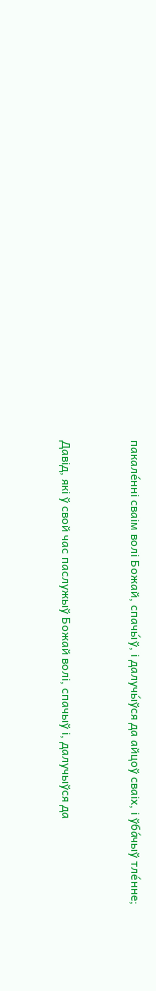пакале́нні сваім волі Божай, спачы́ў, і далучы́ўся да айцоў сваіх, і ўба́чыў тле́нне;



Давід, які ў свой час паслужыў Божай волі, спачыў і, далучыўся да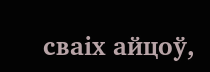сваіх айцоў,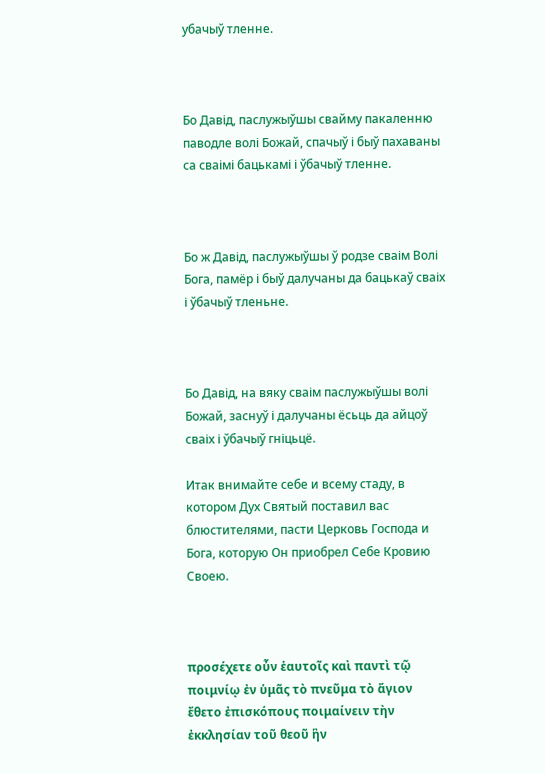убачыў тленне.



Бо Давід, паслужыўшы свайму пакаленню паводле волі Божай, спачыў і быў пахаваны са сваімі бацькамі і ўбачыў тленне.



Бо ж Давід, паслужыўшы ў родзе сваім Волі Бога, памёр і быў далучаны да бацькаў сваіх і ўбачыў тленьне.



Бо Давід, на вяку сваім паслужыўшы волі Божай, заснуў і далучаны ёсьць да айцоў сваіх і ўбачыў гніцьцё.

Итак внимайте себе и всему стаду, в котором Дух Святый поставил вас блюстителями, пасти Церковь Господа и Бога, которую Он приобрел Себе Кровию Своею.



προσέχετε οὖν ἑαυτοῖς καὶ παντὶ τῷ ποιμνίῳ ἐν ὑμᾶς τὸ πνεῦμα τὸ ἅγιον ἔθετο ἐπισκόπους ποιμαίνειν τὴν ἐκκλησίαν τοῦ θεοῦ ἣν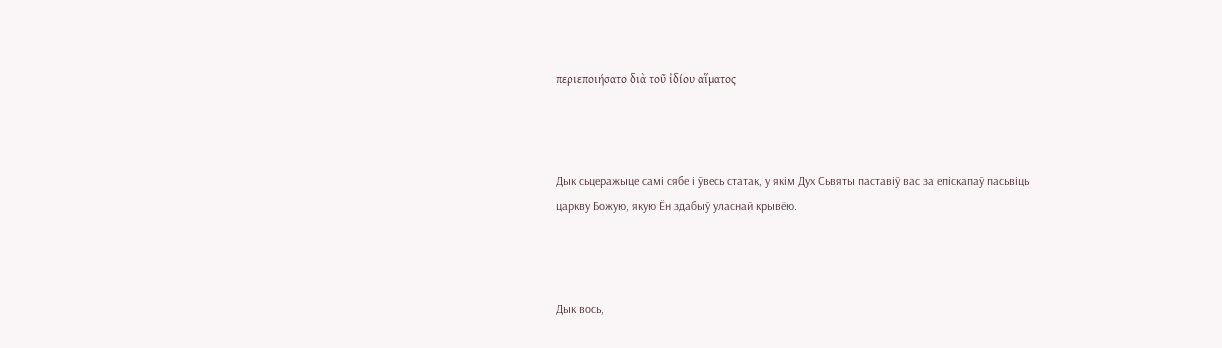περιεποιήσατο διὰ τοῦ ἰδίου αἵματος



Дык сьцеражыце самі сябе і ўвесь статак, у якім Дух Сьвяты паставіў вас за епіскапаў пасьвіць царкву Божую, якую Ён здабыў уласнай крывёю.



Дык вось,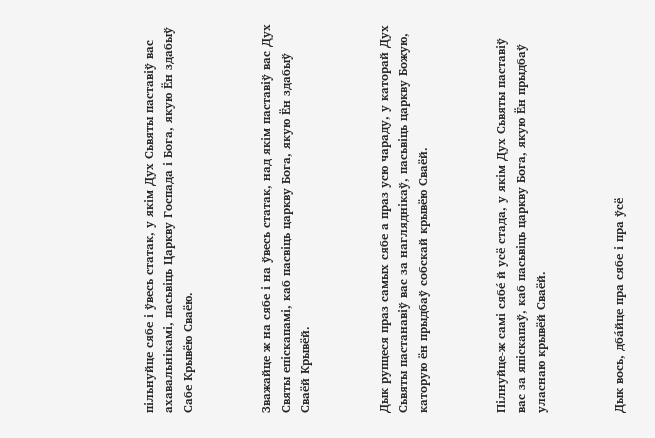пільнуйце сябе і ўвесь статак, у якім Дух Сьвяты паставіў вас ахавальнікамі, пасьвіць Царкву Госпада і Бога, якую Ён здабыў Сабе Крывёю Сваёю.



Зважайце ж на сябе і на ўвесь статак, над якім паставіў вас Дух Святы епіскапамі, каб пасвіць царкву Бога, якую Ён здабыў Сваёй Крывёй.



Дык рупцеся праз самых сябе а праз усю чараду, у каторай Дух Сьвяты пастанавіў вас за нагляднікаў, пасьвіць царкву Божую, каторую ён прыдбаў собскай крывёю Сваёй.



Пілнуйце-ж самі сябе́ й усё стада, у якім Дух Сьвяты паставіў вас за япіскапаў, каб пасьвіць царкву Бога, якую Ён прыдбаў уласнаю крывёй Сваёй.



Дык вось, дба́йце пра сябе і пра ўсё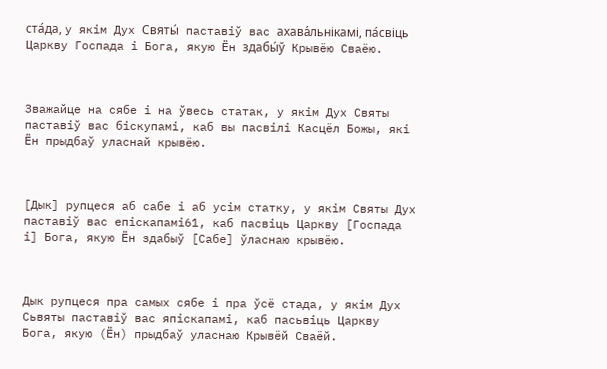ста́да, у якім Дух Святы́ паставіў вас ахава́льнікамі, па́свіць Царкву Госпада і Бога, якую Ён здабы́ў Крывёю Сваёю.



Зважайце на сябе і на ўвесь статак, у якім Дух Святы паставіў вас біскупамі, каб вы пасвілі Касцёл Божы, які Ён прыдбаў уласнай крывёю.



[Дык] рупцеся аб сабе і аб усім статку, у якім Святы Дух паставіў вас епіскапамі61, каб пасвіць Царкву [Госпада і] Бога, якую Ён здабыў [Сабе] ўласнаю крывёю.



Дык рупцеся пра самых сябе і пра ўсё стада, у якім Дух Сьвяты паставіў вас япіскапамі, каб пасьвіць Царкву Бога, якую (Ён) прыдбаў уласнаю Крывёй Сваёй.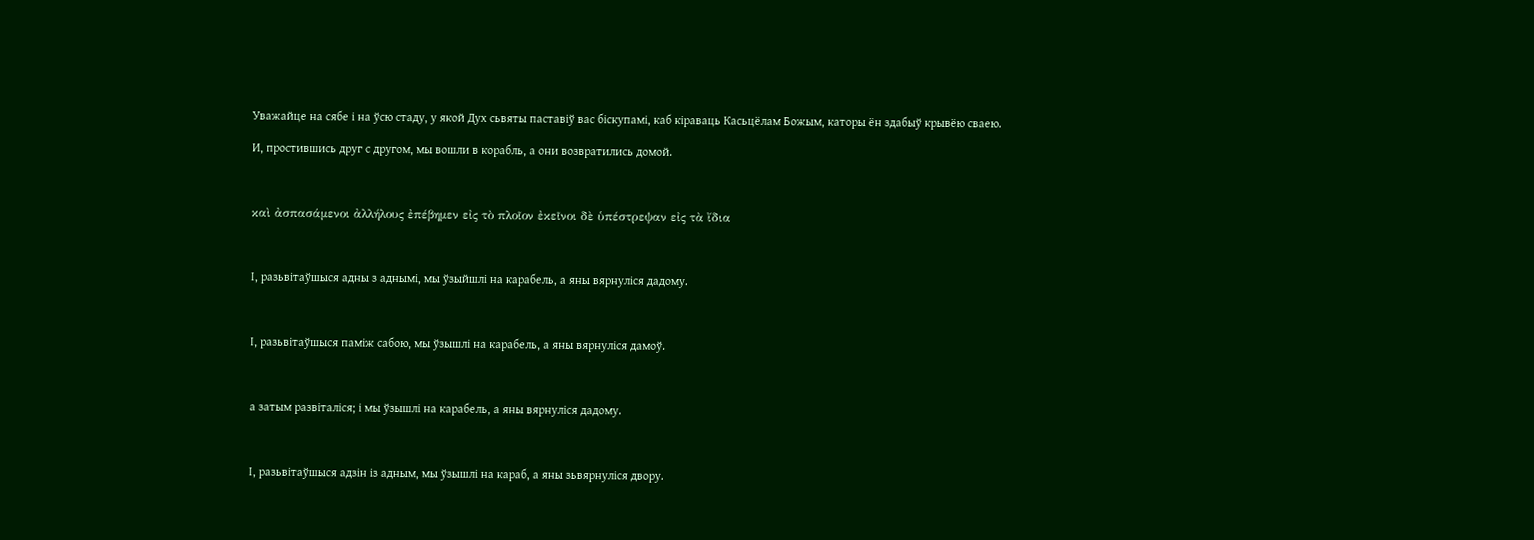Уважайце на сябе і на ўсю стаду, у якой Дух сьвяты паставіў вас біскупамі, каб кіраваць Касьцёлам Божым, каторы ён здабыў крывёю сваею.

И, простившись друг с другом, мы вошли в корабль, а они возвратились домой.



καὶ ἀσπασάμενοι ἀλλήλους ἐπέβημεν εἰς τὸ πλοῖον ἐκεῖνοι δὲ ὑπέστρεψαν εἰς τὰ ἴδια



І, разьвітаўшыся адны з аднымі, мы ўзыйшлі на карабель, а яны вярнуліся дадому.



І, разьвітаўшыся паміж сабою, мы ўзышлі на карабель, а яны вярнуліся дамоў.



а затым развіталіся; і мы ўзышлі на карабель, а яны вярнуліся дадому.



І, разьвітаўшыся адзін із адным, мы ўзышлі на караб, а яны зьвярнуліся двору.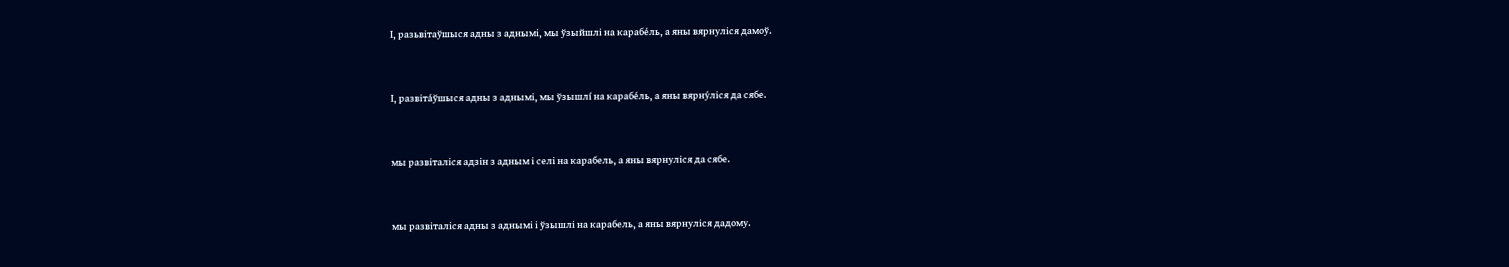І, разьвітаўшыся адны з аднымі, мы ўзыйшлі на карабе́ль, а яны вярнуліся дамоў.



І, развіта́ўшыся адны з аднымі, мы ўзышлí на карабе́ль, а яны вярну́ліся да сябе.



мы развіталіся адзін з адным і селі на карабель, а яны вярнуліся да сябе.



мы развіталіся адны з аднымі і ўзышлі на карабель, а яны вярнуліся дадому.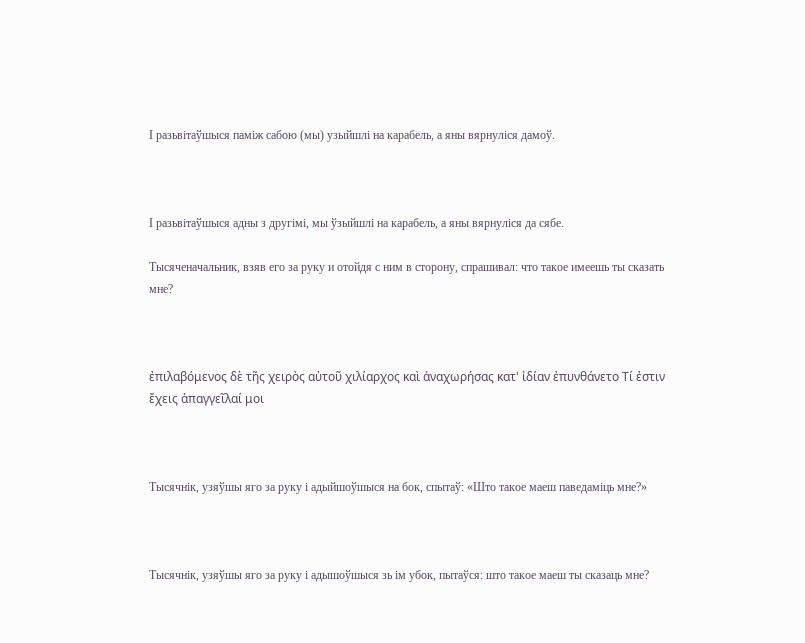І разьвітаўшыся паміж сабою (мы) узыйшлі на карабель, а яны вярнуліся дамоў.



І разьвітаўшыся адны з другімі, мы ўзыйшлі на карабель, а яны вярнуліся да сябе.

Тысяченачальник, взяв его за руку и отойдя с ним в сторону, спрашивал: что такое имеешь ты сказать мне?



ἐπιλαβόμενος δὲ τῆς χειρὸς αὐτοῦ χιλίαρχος καὶ ἀναχωρήσας κατ' ἰδίαν ἐπυνθάνετο Τί ἐστιν ἔχεις ἀπαγγεῖλαί μοι



Тысячнік, узяўшы яго за руку і адыйшоўшыся на бок, спытаў: «Што такое маеш паведаміць мне?»



Тысячнік, узяўшы яго за руку і адышоўшыся зь ім убок, пытаўся: што такое маеш ты сказаць мне?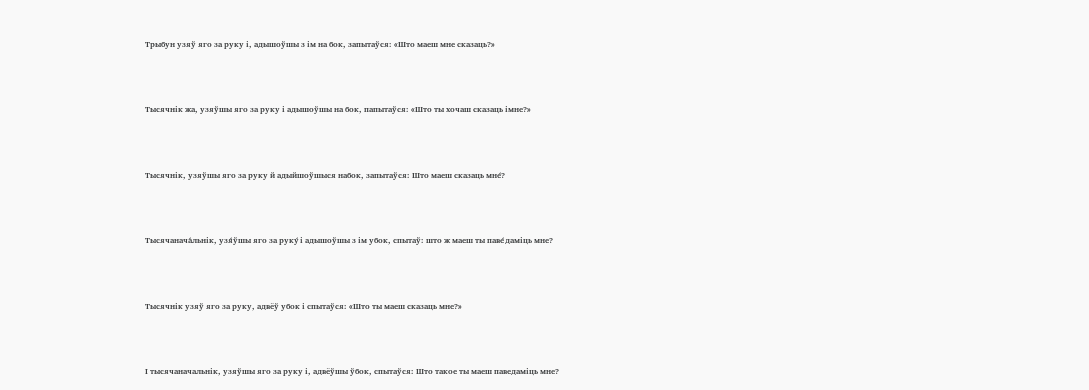Трыбун узяў яго за руку і, адышоўшы з ім на бок, запытаўся: «Што маеш мне сказаць?»



Тысячнік жа, узяўшы яго за руку і адышоўшы на бок, папытаўся: «Што ты хочаш сказаць імне?»



Тысячнік, узяўшы яго за руку й адыйшоўшыся набок, запытаўся: Што маеш сказаць мне́?



Тысячанача́льнік, узя́ўшы яго за руку́ і адышоўшы з ім убок, спытаў: што ж маеш ты паве́даміць мне?



Тысячнік узяў яго за руку, адвёў убок і спытаўся: «Што ты маеш сказаць мне?»



І тысячаначальнік, узяўшы яго за руку і, адвёўшы ўбок, спытаўся: Што такое ты маеш паведаміць мне?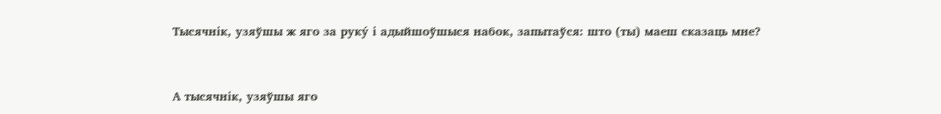Тысячнік, узяўшы ж яго за руку́ і адыйшоўшыся набок, запытаўся: што (ты) маеш сказаць мне?



А тысячнік, узяўшы яго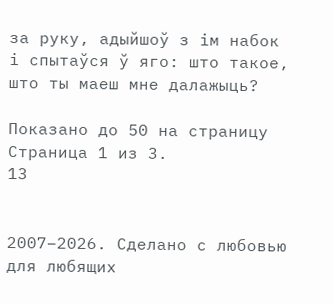за руку, адыйшоў з ім набок і спытаўся ў яго: што такое, што ты маеш мне далажыць?

Показано до 50 на страницу Страница 1 из 3.
13


2007–2026. Сделано с любовью для любящих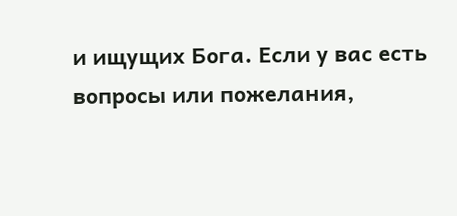и ищущих Бога. Если у вас есть вопросы или пожелания,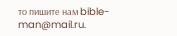то пишите нам bible-man@mail.ru.